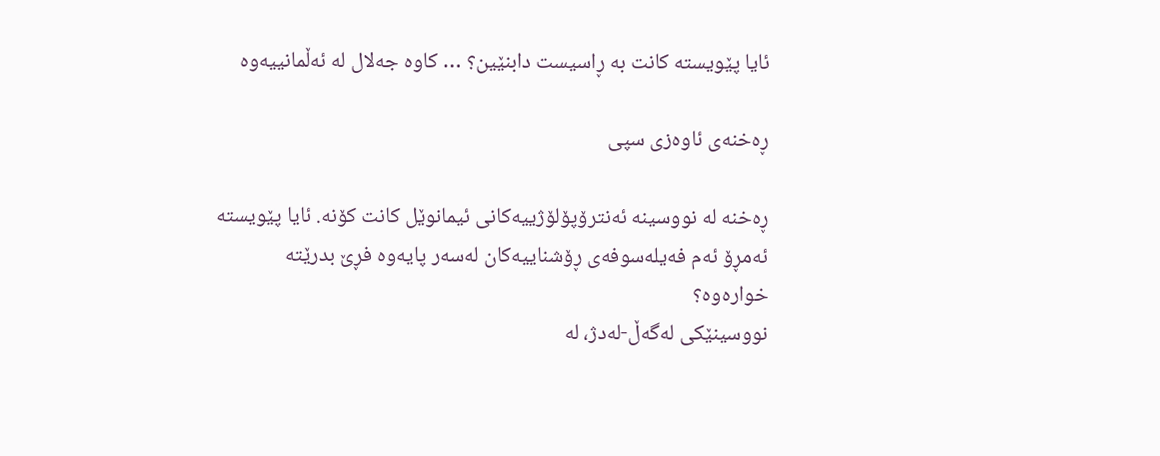ئایا پێویستە کانت بە ڕاسیست دابنێین؟ … کاوە جەلال لە ئەڵمانییەوە

ڕەخنەی ئاوەزی سپی

ڕەخنە لە نووسینە ئەنترۆپۆلۆژییەکانی ئیمانوێل کانت کۆنە. ئایا پێویستە ئەمڕۆ ئەم فەیلەسوفەی ڕۆشناییەکان لەسەر پایەوە فڕێ بدرێتە خوارەوە؟
نووسینێکی لەگەڵ-لەدژ، لە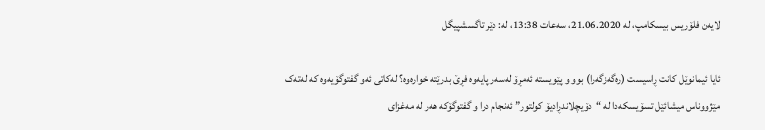لایەن فلۆریس بیسکامپ، لە 21.06.2020، سەعات 13:38، لە: دێر تاگسشپیگل

ئایا ئیمانوێل کانت ڕاسیست (رەگەزگەرا) بوو و پێویستە ئەمڕۆ لەسەر پایەوە فڕێ بدرێتە خوارەوە؟ لەکاتی ئەو گفتوگۆیەوە کە لەتەک مێژووناس میشائێل تسۆیسکەدا لە “دۆیچلاندڕادیۆ کولتور” ئەنجام درا و گفتوگۆکە هەر لە مەغزای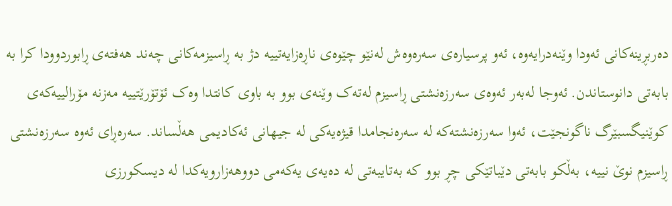دەربڕینەکانی ئەودا وێنەدرایەوە، ئەو پرسیارەی سەرەوەش لەنێو چێوەی ناڕەزایەتییە دژ بە ڕاسیزمەکانی چەند هەفتەی ڕابوردوودا کرا بە بابەتی دانوستاندن. ئەوجا لەبەر ئەوەی سەرزەنشتی ڕاسیزم لەتەک وێنەی بوو بە باوی کانتدا وەک ئۆتۆرێتییە مەزنە مۆرالییەکەی کوێنیگسبێرگ ناگونجێت، ئەوا سەرزەنشتەکە لە سەرەنجامدا قیژەیەکی لە جیهانی ئەکادیمی هەڵساند. سەرەڕای ئەوە سەرزەنشتی ڕاسیزم نوێ نییە، بەڵکو بابەتی دێباتێکی چڕ بوو کە بەتایبەتی لە دەیەی یەکەمی دووهەزارویەکدا لە دیسکورزی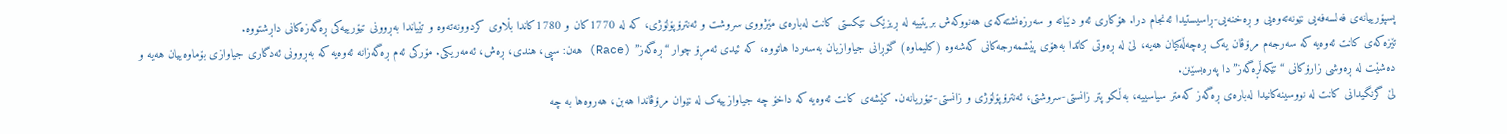پسپۆرییانەی فەلسەفەیی نێونەتەوەیی و ڕەخنەیی-ڕاسیستیدا ئەنجام درا. هۆکاری ئەو دێباتە و سەرزەنشتەکەی هەنووکەش بریتییە لە ڕیزێک تێکستی کانت لەبارەی مێژووی سروشت و ئەنترۆپۆلۆژی، کە لە 1770کان و 1780کاندا بڵاوی کردوونەتەوە و تێیاندا بەڕوونی تیۆرییەکی ڕەگەزەکانی داڕشتووە.
تێزەکەی کانت ئەوەیە کە سەرجەم مرۆڤان یەک ڕەچەڵەکیان هەیە، لێ لە ڕەوتی کاتدا بەهۆی پێشمەرجەکانی کەشەوە (کلیماوە) گۆڕانی جیاوازیان بەسەردا هاتووە، کە ئیدی ئەمڕۆ چوار “ڕەگەز” (Race) هەن: سپی، هندی، ڕەش، ئەمەریکی. مۆرکی ئەم ڕەگەزانە ئەوەیە کە بەڕوونی ئەدگاری جیاوازی بۆماوەییان هەیە و دەشێت لە ڕەوشی زارۆکانی “تێکەڵڕەگەز”دا پەرەبسێنن.
لێ گرنگیدانی کانت لە نووسینەکانیدا لەبارەی ڕەگەز کەمتر سیاسییە، بەڵکو پتر زانستی-سروشتی، ئەنترۆپۆلۆژی و زانستی-تیۆریانەن. کێشەی کانت ئەوەیە کە داخۆ چە جیاوازییەک لە نێوان مرۆڤاندا هەبن، هەروەها بە چە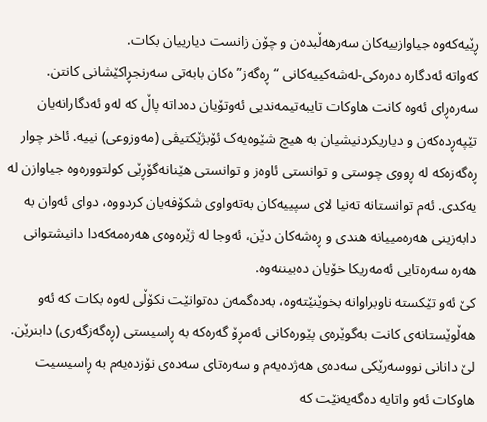ڕێیەکەوە جیاوازییەکان سەرهەڵبدەن و چۆن زانست دیارییان بکات.
کەواتە ئەدگارە دەرەکی-لەشەکییەکانی “ڕەگەز”ەکان بابەتی سەرنجڕاکێشانی کانتن. سەرەڕای ئەوە کانت هاوکات تایبەتیمەندیی ئەوتۆیان دەداتە پاڵ کە لەو ئەدگارانەیان تێپەڕدەکەن و دیاریکردنیشیان بە هیچ شێوەیەک ئۆبژێکتیڤی (مەوزوعی) نییە. ئاخر چوار ڕەگەزەکە لە ڕووی چوستی و توانستی ئاوەز و توانستی هێنانەگۆڕێی کولتوورەوە جیاوازن لە یەکدی. ئەم توانستانە تەنیا لای سپییەکان بەتەواوی شکۆفەیان کردووە، دوای ئەوان بە دابەزینی هەرەمییانە هندی و ڕەشەکان دێن، ئەوجا لە ژێرەوەی هەرەمەکەدا دانیشتوانی هەرە سەرەتایی ئەمەریکا خۆیان دەبیننەوە.
کێ ئەو تێکستە ناوبراوانە بخوێنێتەوە، بەدەگمەن دەتوانێت نکۆڵی لەوە بکات کە ئەو هەڵوێستانەی کانت بەگوێرەی پێورەکانی ئەمڕۆ گەرەکە بە ڕاسیستی (ڕەگەزگەری) دابنرێن. لێ دانانی نووسەرێکی سەدەی هەژدەیەم و سەرەتای سەدەی نۆزدەیەم بە ڕاسیسیت هاوکات ئەو واتایە دەگەیەنێت کە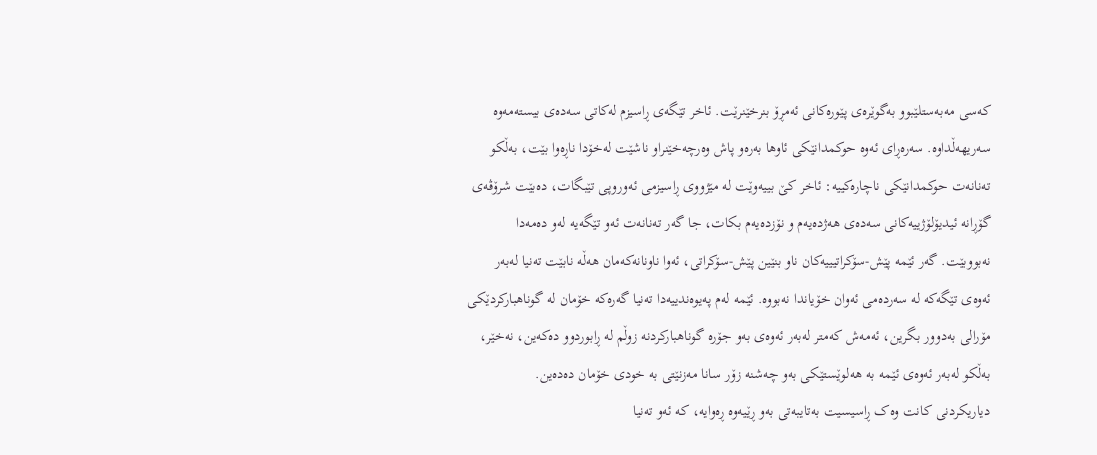کەسی مەبەستلێبوو بەگوێرەی پێورەکانی ئەمڕۆ بنرخێنرێت. ئاخر تێگەی ڕاسیزم لەکاتی سەدەی بیستەمەوە سەریهەڵداوە. سەرەڕای ئەوە حوکمدانێکی ئاوها بەرەو پاش وەرچەخێنراو ناشێت لەخۆدا ناڕەوا بێت، بەڵکو تەنانەت حوکمدانێکی ناچارەکییە: ئاخر کێ بییەوێت لە مێژووی ڕاسیزمی ئەوروپی تێبگات، دەبێت شرۆڤەی گۆڕانە ئیدیۆلۆژییەکانی سەدەی هەژدەیەم و نۆزدەیەم بکات، جا گەر تەنانەت ئەو تێگەیە لەو دەمەدا نەبووبێت. گەر ئێمە پێش-سۆکراتیییەکان ناو بنێین پێش-سۆکراتی، ئەوا ناونانەکەمان هەڵە نابێت تەنیا لەبەر ئەوەی تێگەکە لە سەردەمی ئەوان خۆیاندا نەبووە. ئێمە لەم پەیوەندییەدا تەنیا گەرەکە خۆمان لە گوناهبارکردێکی مۆرالی بەدوور بگرین، ئەمەش کەمتر لەبەر ئەوەی بەو جۆرە گوناهبارکردنە زوڵم لە ڕابوردوو دەکەین، نەخێر، بەڵکو لەبەر ئەوەی ئێمە بە هەلوێستێکی بەو چەشنە زۆر سانا مەزنێتی بە خودی خۆمان دەدەین.
دیاریکردنی کانت وەک ڕاسیسیت بەتایبەتی بەو ڕێیەوە ڕەوایە، کە ئەو تەنیا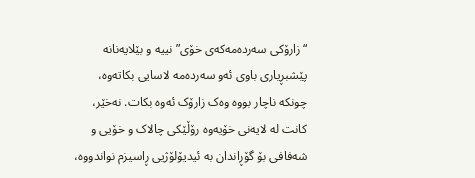“زارۆکی سەردەمەکەی خۆی” نییە و بێلایەنانە پێشبڕیاری باوی ئەو سەردەمە لاسایی بکاتەوە، چونکە ناچار بووە وەک زارۆک ئەوە بکات. نەخێر، کانت لە لایەنی خۆیەوە رۆڵێکی چالاک و خۆیی و شەفافی بۆ گۆڕاندان بە ئیدیۆلۆژیی ڕاسیزم نواندووە،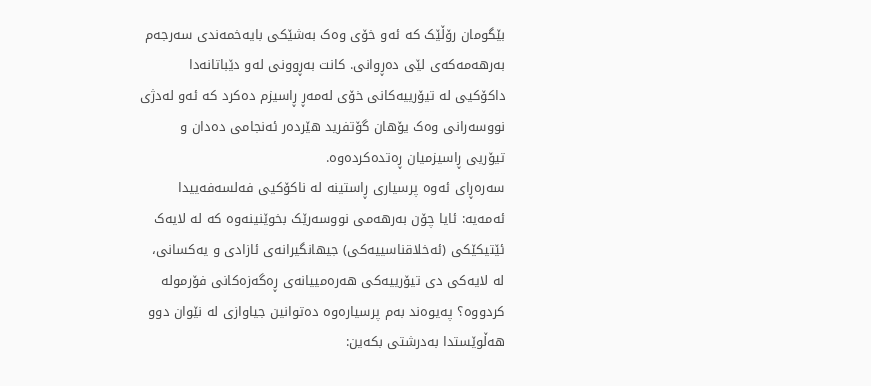بێگومان رۆڵێک کە ئەو خۆی وەک بەشێکی بایەخمەندی سەرجەم بەرهەمەکەی لێی دەڕوانی. کانت بەڕوونی لەو دێباتانەدا داکۆکیی لە تیۆرییەکانی خۆی لەمەڕ ڕاسیزم دەکرد کە ئەو لەدژی نووسەرانی وەک یۆهان گۆتفرید هێردەر ئەنجامی دەدان و تیۆریی ڕاسیزمیان ڕەتدەکردەوە.
سەرەڕای ئەوە پرسیاری ڕاستینە لە ناکۆکیی فەلسەفەییدا ئەمەیە: ئایا چۆن بەرهەمی نووسەرێک بخوێنینەوە کە لە لایەک ئێتیکێکی (ئەخلاقناسییەکی) جیهانگیرانەی ئازادی و یەکسانی، لە لایەکی دی تیۆرییەکی هەرەمییانەی ڕەگەزەکانی فۆرمولە کردووە؟ پەیوەند بەم پرسیارەوە دەتوانین جیاوازی لە نێوان دوو هەڵوێستدا بەدرشتی بکەین: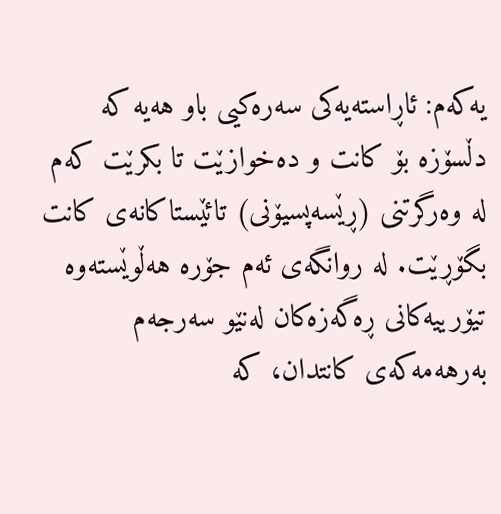یەکەم: ئاڕاستەیەکی سەرەکیی باو هەیە کە دڵسۆزە بۆ کانت و دەخوازێت تا بکرێت کەم لە وەرگرتنی (ڕێسەپسیۆنی) تائێستاکانەی کانت بگۆڕێت. لە روانگەی ئەم جۆرە هەڵوێستەوە تیۆرییەکانی ڕەگەزەکان لەنێو سەرجەم بەرهەمەکەی کانتدان، کە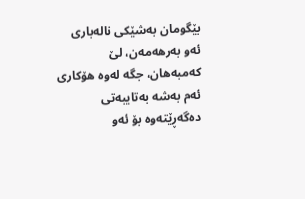بێگومان بەشێکی نالەباری ئەو بەرهەمەن، لێ کەمبەهان، جگە لەوە هۆکاری ئەم بەشە بەتایبەتی دەگەڕێتەوە بۆ ئەو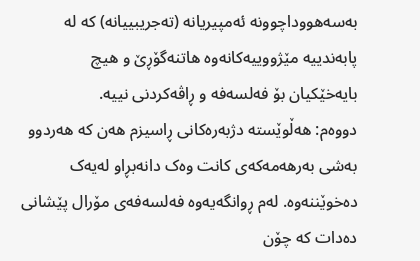بەسەهووداچوونە ئەمپیریانە (تەجریبییانە) کە لە پابەندییە مێژووییەکانەوە هاتنەگۆڕێ و هیچ بایەخێکیان بۆ فەلسەفە و ڕاڤەکردنی نییە.
دووەم: هەڵوێستە دژبەرەکانی ڕاسیزم هەن کە هەردوو بەشی بەرهەمەکەی کانت وەک دانەبڕاو لەیەک دەخوێننەوە. لەم ڕوانگەیەوە فەلسەفەی مۆرال پێشانی دەدات کە چۆن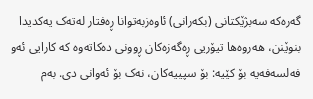گەرەکە سەبژێکتانی (بکەرانی) ئاوەزبەتوانا ڕەفتار لەتەک یەکدیدا بنوێنن، هەروەها تیۆریی ڕەگەزەکان ڕوونی دەکاتەوە کە کارایی ئەو فەلسەفەیە بۆ کێیە: بۆ سپییەکان، نەک بۆ ئەوانی دی. بەم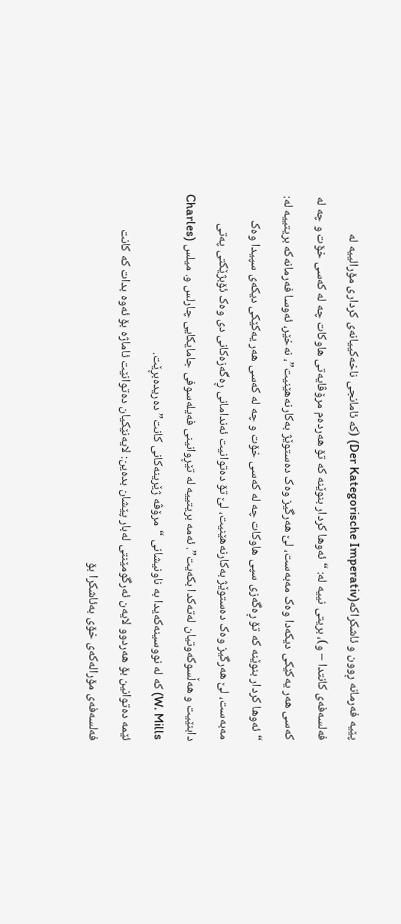پێیە فەرمانە ڕوون و ئاشکراکە(Der Kategorische Imperativ) (کە ئامانجی ناخەکییانەی کرداری مۆرالییە لە فەلسەفەی کانتدا – و)، بریتی نییە لە: “ئەوها کردار بنوێنە کە تۆ هەردەم مرۆڤایەتی هاوکات چە لە کەسی خۆت و چە لە کەسی هەر یەکێکی دیکەدا وەک مەبەست، لێ هەرگیز وەک دەستوێژ بەکارنەهێنیت”، نەخێر، ئەوسا فەرمانەکە بریتییە لە: “ئەوها کردار بنوێنە کە تۆ ڕەگەزی سپی هاوکات چە لە کەسی خۆت و چە لە کەسی هەر یەکێکی دیکەی سپیدا وەک مەبەست، لێ هەرگیز وەک دەستوێژ بەکارنەهێنیت، لێ تۆ دەتوانیت ئەندامانی ڕەگەزەکانی دی وەک ئۆبژێکتی پەتی دابنێیت و هەڵسوکەوتیان لەتەکدا بکەیت”. ئەمە بریتییە لە تێڕوانینی فەیلەسوفی جامایکایی چارلس و. میلس (Charles W. Mills) کە لە نووسینەکەیدا بە ناونیشانی “مرۆڤە ژێرینەکانی کانت” دەریدەبڕێت.
ئێمە دەتوانین بۆ هەردوو لایەن ئەرگومێنتی لەبار پێشان بدەین: لایەنێکیان دەتوانێت ئاماژە بۆ ئەوە بدات کە کانت فەلسەفەی مۆرالەکەی خۆی بەئاشکرا بۆ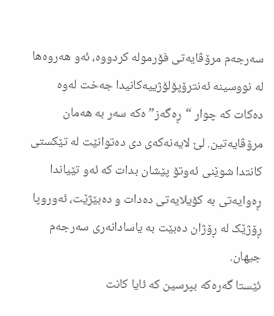سەرجەم مرۆڤایەتی فۆرمولە کردووە، ئەو هەروەها لە نووسینە ئەنترۆپۆلۆژییەکانیدا جەخت لەوە دەکات کە چوار “ڕەگەز”ەکە سەر بە هەمان مرۆڤایەتین. لێ لایەنەکەی دی دەتوانێت لە تێکستی کانتدا شوێنی ئەوتۆ پێشان بدات کە ئەو تێیاندا ڕەوایەتی بە کۆیلایەتی دەدات و دەبێژێت، ئەوروپا ڕۆژێک لە ڕۆژان دەبێت بە یاسادانەری سەرجەم جیهان.
ئێستا گەرەکە بپرسین کە ئایا کانت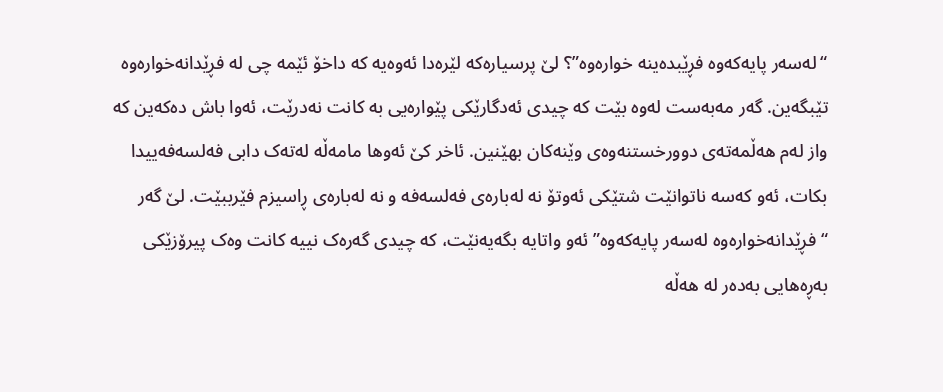“لەسەر پایەکەوە فڕێبدەینە خوارەوە”؟ لێ پرسیارەکە لێرەدا ئەوەیە کە داخۆ ئێمە چی لە فڕێدانەخوارەوە تێبگەین. گەر مەبەست لەوە بێت کە چیدی ئەدگارێکی پێوارەیی بە کانت نەدرێت، ئەوا باش دەکەین کە واز لەم هەڵمەتەی دوورخستنەوەی وێنەکان بهێنین. ئاخر کێ ئەوها مامەڵە لەتەک دابی فەلسەفەییدا بکات، ئەو کەسە ناتوانێت شتێکی ئەوتۆ نە لەبارەی فەلسەفە و نە لەبارەی ڕاسیزم فێرببێت. لێ گەر “فڕێدانەخوارەوە لەسەر پایەکەوە” ئەو واتایە بگەیەنێت، کە چیدی گەرەک نییە کانت وەک پیرۆزێکی بەڕەهایی بەدەر لە هەڵە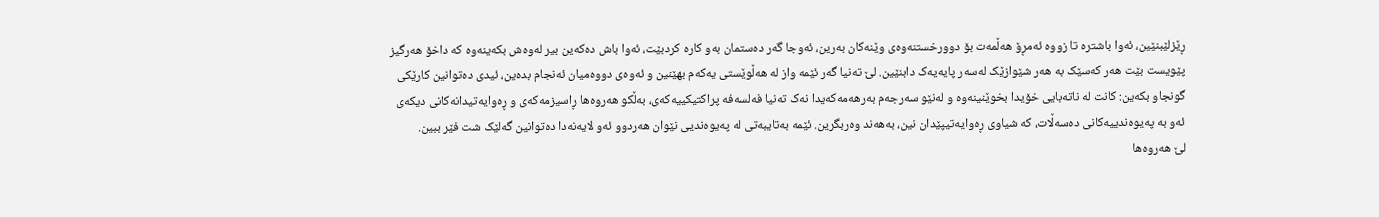ڕێزلێبنێین، ئەوا باشترە تا زووە ئەمڕۆ هەڵمەت بۆ دوورخستنەوەی وێنەکان بەرین، ئەوجا گەر دەستمان بەو کارە کردبێت، ئەوا باش دەکەین بیر لەوەش بکەینەوە کە داخۆ هەرگیز پێویست بێت هەر کەسێک بە هەر شێوازێک لەسەر پایەیەک دابنێین. لێ تەنیا گەر ئێمە واز لە هەڵوێستی یەکەم بهێنین و ئەوەی دووەمیان ئەنجام بدەین، ئیدی دەتوانین کارێکی گونجاو بکەین: کانت لە ناتەبایی خۆیدا بخوێنینەوە و لەنێو سەرجەم بەرهەمەکەیدا نەک تەنیا فەلسەفە پراکتیکییەکەی، بەڵکو هەروەها ڕاسیزمەکەی و ڕەوایەتیدانەکانی دیکەی ئەو بە پەیوەندییەکانی دەسەڵات، کە شیاوی ڕەوایەتیپێدان نین، بەهەند وەربگرین. ئێمە بەتایبەتی لە پەیوەندیی نێوان هەردوو ئەو لایەنەدا دەتوانین گەلێک شت فێر ببین.
لێ هەروەها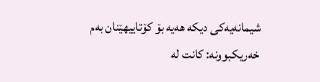شیمانەیەکی دیکە هەیە بۆ کۆتاییهێنان بەم خەریکبوونە: کانت لە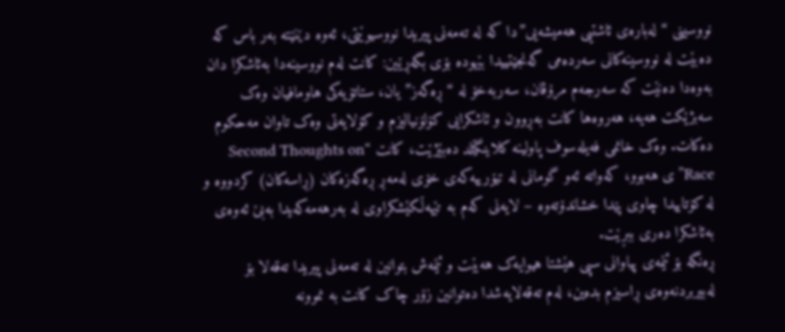نووسینی “لەبارەی ئاشتیی هەمیشەیی”دا کە لە تەمەنی پیریدا نووسیوێتی، ئەوە دێنێتە بەر باس کە دەبێت لە نووسینەکانی سەردەمی گەنجێتییدا بێهودە بۆی بگەڕێین: کانت لەم نووسینەدا بەئاشکرا دان بەوەدا دەنێت کە سەرجەم مرۆڤان، سەربەخۆ لە “ڕەگەز”یان، ستاتۆیەکی هاومافیان وەک سەبژێکت هەیە، هەروەها کانت بەڕوون و ئاشکرایی کۆلۆنیالیزم و کۆلایەتی وەک تاوان مەحکوم دەکات. وەک خانمی فەیلەسوف پاولینە کلاینگێلد دەبێژێت، کانت “Second Thoughts on Race”ی هەبوو، کەواتە ئەو گومانی لە تیۆرییەکەی خۆی لەمەڕ ڕەگەزەکان (ڕاسەکان) کردووە و لە کۆتاییدا چاوی پێدا خشاندۆتەوە – لایەنی کەم بە تێهەڵکێشکراوی لە بەرهەمەکەیدا بەبێ ئەوەی بەئاشکرا دەری ببڕێت.
ڕەنگە بۆ ئێمەی پیاوانی سپی هێشتا هیوایەک هەبێت و ئێمەش بتوانین لە تەمەنی پیریدا تەقەلا بۆ لەبیربردنەوەی ڕاسیزم بدەین، لەم تەقەلایەشدا دەتوانین زۆر چاک کانت بە نموونە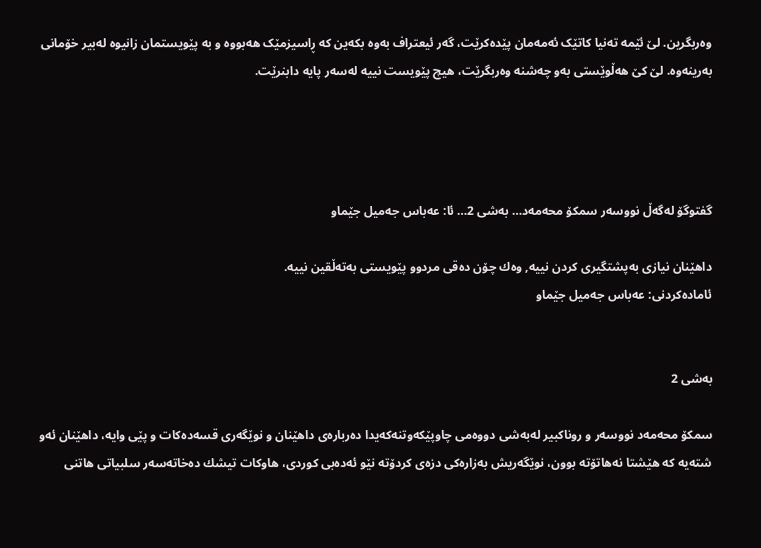وەربگرین. لێ ئێمە تەنیا کاتێک ئەمەمان پێدەکرێت، گەر ئیعتراف بەوە بکەین کە ڕاسیزمێک هەبووە و بە پێویستمان زانیوە لەبیر خۆمانی بەرینەوە. لێ کێ هەڵوێستی بەو چەشنە وەربگرێت، هیچ پێویست نییە لەسەر پایە دابنرێت.




گفتوگۆ لەگەڵ نووسەر سمکۆ محەمەد… بەشی 2… ئا: عەباس جەمیل جێماو

داهێنان نیازی به‌پشتگیری كردن نییه‌, وه‌ك چۆن ده‌قی مردوو پێویستی به‌ته‌ڵقین نییه‌.
ئاماده‌كردنی: عه‌باس جه‌میل جێماو


به‌شی 2

سمكۆ محه‌مه‌د نووسه‌ر و روناكبیر له‌به‌شی دووه‌می چاوپێكه‌وتنه‌كه‌یدا ده‌رباره‌ی داهێنان و نوێگه‌ری قسه‌ده‌كات و پێی وایه‌، داهێنان ئه‌و شته‌یه‌ كه‌ هێشتا نه‌هاتۆته‌ بوون، نوێگه‌ریش به‌زاره‌كی دزه‌ی كردۆته‌ نێو ئه‌ده‌بی كوردی، هاوكات تیشك ده‌خاته‌سه‌ر سلبیاتی هاتنی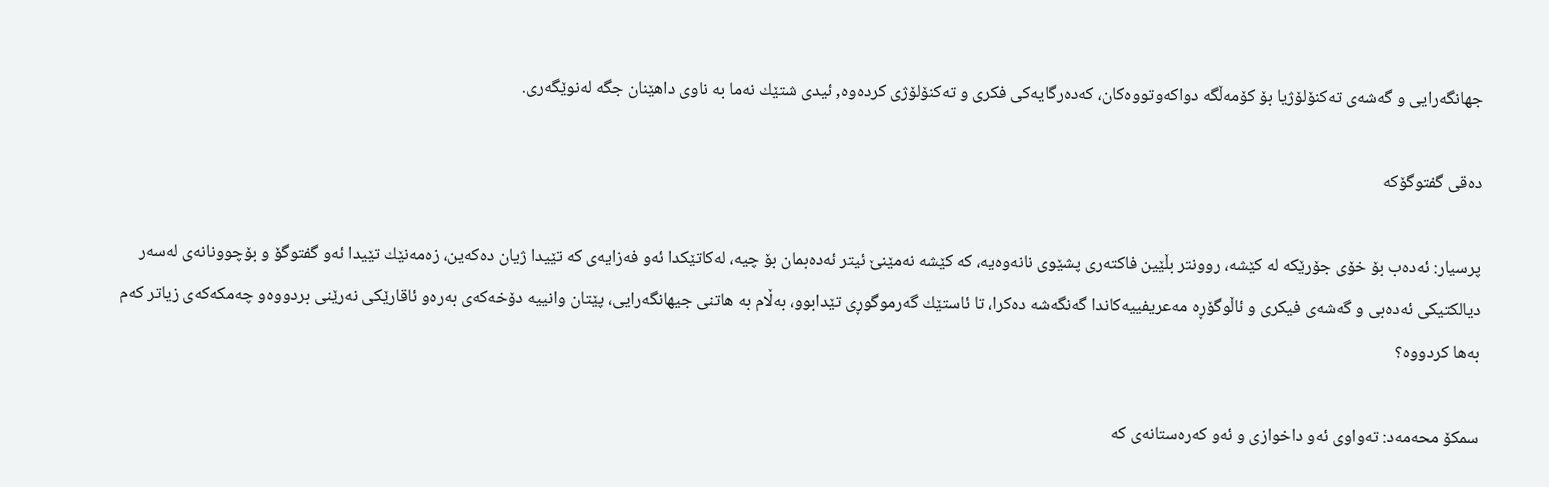جهانگه‌رایی و گه‌شه‌ی ته‌كنۆلۆژیا بۆ كۆمه‌ڵگه‌ دواكه‌وتووه‌كان، كه‌ده‌رگایه‌كی فكری و ته‌كنۆلۆژی كرده‌وه‌, ئیدی شتێك نه‌ما به‌ ناوی داهێنان جگه‌ له‌نوێگه‌ری.

ده‌قی گفتوگۆكه‌

پرسیار: ئه‌ده‌ب بۆ خۆی جۆرێكه‌ له‌ كێشه‌، روونتر بڵێین فاكته‌ری پشێوی نانه‌وه‌یه‌، كه‌ كێشه‌ نه‌مێنێ ئیتر ئه‌ده‌بمان بۆ چیه‌، له‌كاتێكدا ئه‌و فه‌زایه‌ی كه‌ تێیدا ژیان ده‌كه‌ین، زه‌مه‌نێك تێیدا ئه‌و گفتوگۆ و بۆچوونانه‌ی له‌سه‌ر دیالكتیكی ئه‌ده‌بی و گه‌شه‌ی فیكری و ئاڵوگۆڕه‌ مه‌عریفییه‌كاندا گه‌نگه‌شه‌ ده‌كرا، تا ئاستێك گه‌رموگوڕی تێدابوو، به‌ڵام به‌ هاتنی جیهانگه‌رایی، پێتان وانییه‌ دۆخه‌كه‌ی به‌ره‌و ئاقارێكی نه‌رێنی بردووه‌و چه‌مكه‌كه‌ی زیاتر كه‌م به‌ها كردووه‌؟

سمكۆ محه‌مه‌د: ته‌واوی ئه‌و داخوازی و ئه‌و كه‌ره‌ستانه‌ی كه‌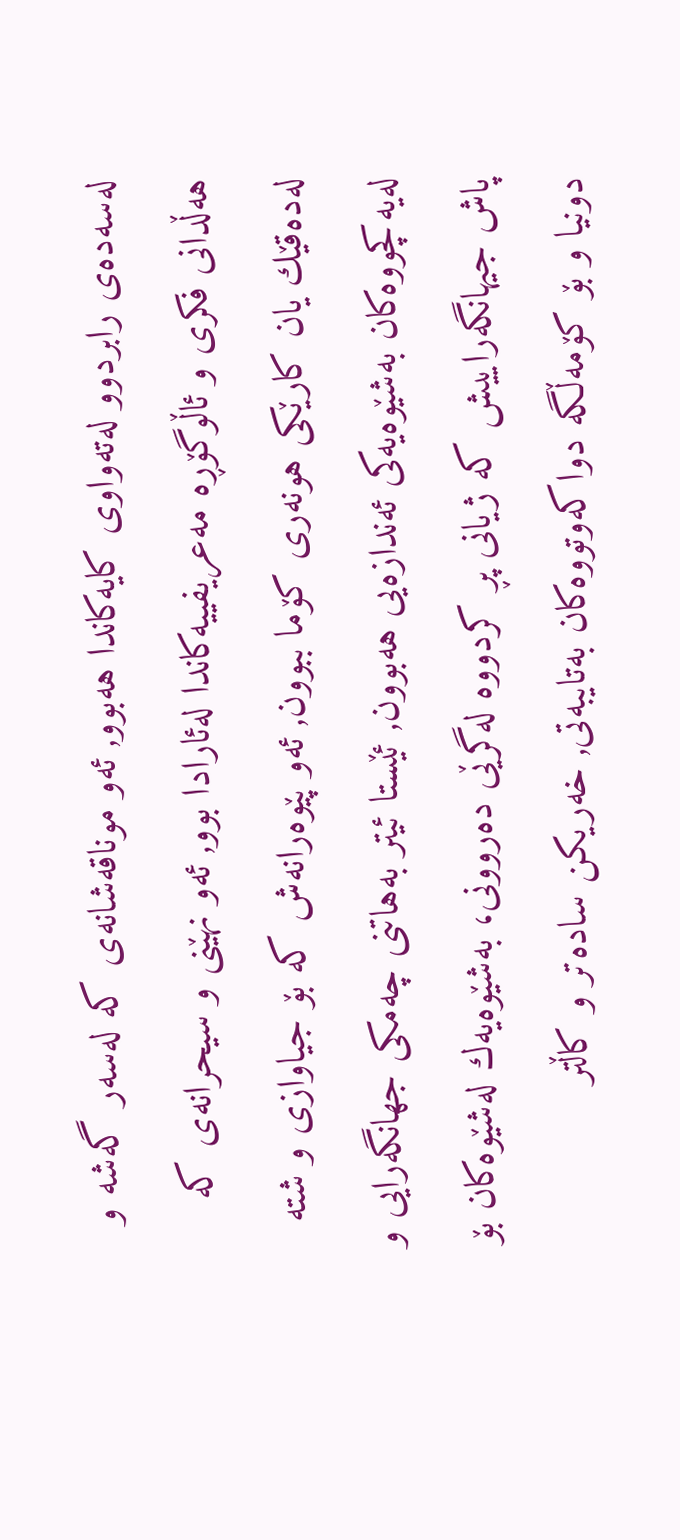له‌سه‌ده‌ی رابردوو له‌ته‌واوی كایه‌كاندا هه‌بوو, ئه‌و موناقه‌شانه‌ی كه‌ له‌سه‌ر گه‌شه‌ و هه‌ڵدانی فكری و ئاڵوگۆڕه‌ مه‌عریفییه‌كاندا له‌ئارادا بوو, ئه‌و نهێنی و سیحرانه‌ی كه‌ له‌ده‌قێك یان كارێكی هونه‌ری كۆما ببوون, ئه‌و پێوه‌رانه‌ش كه‌ بۆ جیاوازی و شته‌ له‌یه‌كچووه‌كان به‌شێوه‌یه‌كی ئه‌ندازه‌یی هه‌بوون, ئێستا ئیتر به‌هاتنی چه‌مكی جهانگه‌رایی و پاش جیهانگه‌راییش كه‌ ژیانی پڕ كردووه‌ له‌گرێی ده‌روونی، به‌شێوه‌یه‌ك له‌شێوه‌كان بۆ دونیا و بۆ كۆمه‌ڵگه‌ دواكه‌وتووه‌كان به‌تایبه‌تی, خه‌ریكن ساده‌تر و كاڵتر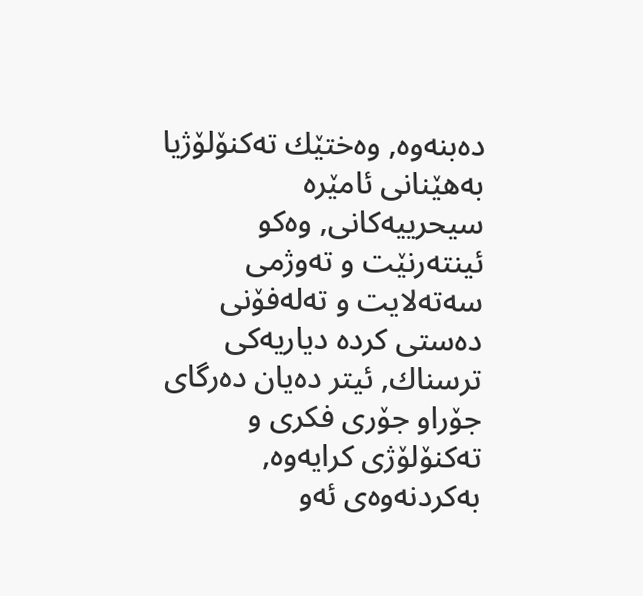ده‌بنه‌وه‌, وه‌ختێك ته‌كنۆلۆژیا به‌هێنانی ئامێره‌ سیحرییه‌كانی, وه‌كو ئینته‌رنێت و ته‌وژمی سه‌ته‌لایت و ته‌له‌فۆنی ده‌ستی كرده‌ دیاریه‌كی ترسناك, ئیتر ده‌یان ده‌رگای جۆراو جۆری فكری و ته‌كنۆلۆژی كرایه‌وه‌, به‌كردنه‌وه‌ی ئه‌و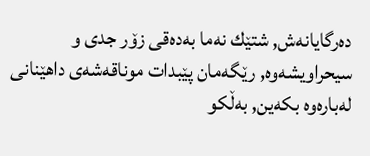ده‌رگایانه‌ش, شتێك نه‌ما به‌ده‌قی زۆر جدی و سیحراویشه‌وه‌, رێگه‌مان پێبدات موناقه‌شه‌ی داهێنانی له‌باره‌وه‌ بكه‌ین, به‌ڵكو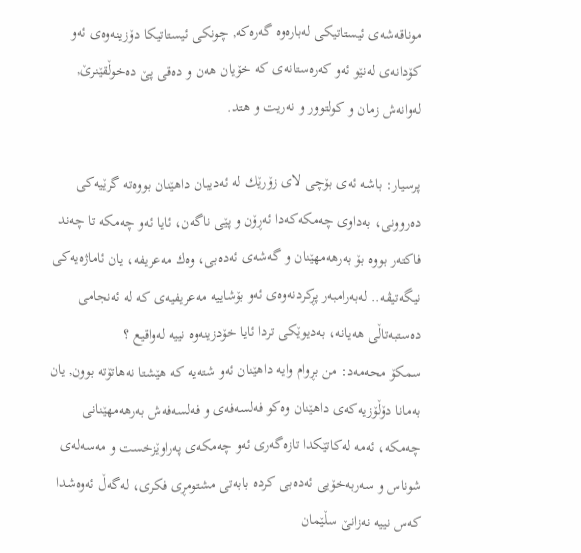موناقه‌شه‌ی ئیستاتیكی له‌باره‌وه‌ گه‌ره‌كه‌, چونكی ئیستاتیكا دۆزینه‌وه‌ی ئه‌و كۆدانه‌ی له‌نێو ئه‌و كه‌ره‌ستانه‌ی كه‌ خۆیان هه‌ن و ده‌قی پێ‌ ده‌خوڵقێنرێ‌, له‌وانه‌ش زمان و كولتوور و نه‌ریت و هتد.

پرسیار: باشه‌ ئه‌ی بۆچی لای زۆرێك له‌ ئه‌دیبان داهێنان بووه‌ته‌ گرێیه‌كی ده‌روونی، به‌داوی چه‌مكه‌كه‌دا ئه‌ڕۆن و پێی ناگه‌ن، ئایا ئه‌و چه‌مكه‌ تا چه‌ند فاكته‌ر بووه‌ بۆ به‌رهه‌مهێنان و گه‌شه‌ی ئه‌ده‌بی، وه‌ك مه‌عریفه‌، یان ئاماژه‌یه‌كی نیگه‌تیڤه‌.. له‌به‌رامبه‌ر پڕكردنه‌وه‌ی ئه‌و بۆشاییه‌ مه‌عریفیه‌ی كه‌ له‌ ئه‌نجامی ده‌ستبه‌تاڵی هه‌یانه‌، به‌دیوێكی تردا ئایا خۆدزینه‌وه‌ نییه‌ له‌واقیع ؟
سمكۆ محه‌مه‌د: من بڕوام وایه‌ داهێنان ئه‌و شته‌یه‌ كه‌ هێشتا نه‌هاتۆته‌ بوون, یان به‌مانا دۆڵۆزیه‌كه‌ی داهێنان وه‌كو فه‌لسه‌فه‌ی و فه‌لسه‌فه‌ش به‌رهه‌مهێنانی چه‌مكه‌، ئه‌مه‌ له‌كاتێكدا تازه‌گه‌ری ئه‌و چه‌مكه‌ی په‌راوێزخست و مه‌سه‌له‌ی شوناس و سه‌ربه‌خۆیی ئه‌ده‌بی كرده‌ بابه‌تی مشتومڕی فكری، له‌گه‌ڵ ئه‌وه‌شدا كه‌س نییه‌ نه‌زانێ‌ سڵێمان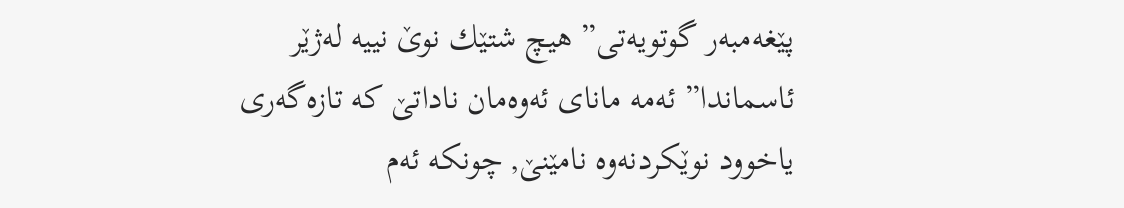پێغه‌مبه‌ر گوتویه‌تی” هیچ شتێك نوێ‌ نییه‌ له‌ژێر ئاسماندا” ئه‌مه‌ مانای ئه‌وه‌مان ناداتێ‌ كه‌ تازه‌گه‌ری یاخوود نوێكردنه‌وه‌ نامێنێ‌, چونكه‌ ئه‌م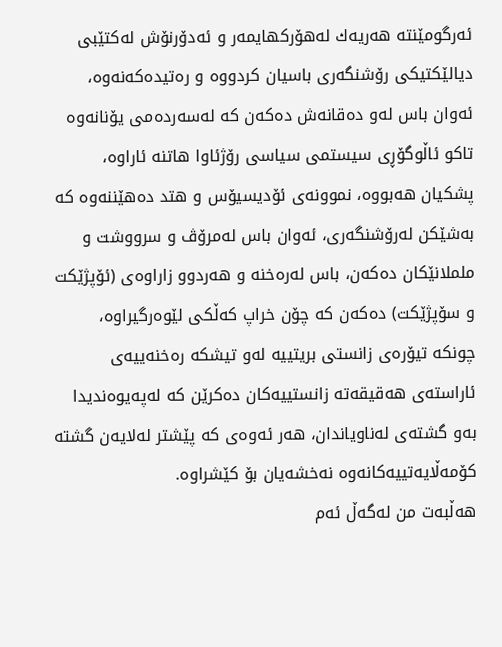ئه‌رگومێنته‌ هه‌ریه‌ك له‌هۆركهایمه‌ر و ئه‌دۆرنۆش له‌كتێبی دیالێكتیكی رۆشنگه‌ری باسیان كردووه‌ و ره‌تیده‌كه‌نه‌وه‌، ئه‌وان باس له‌و ده‌قانه‌ش ده‌كه‌ن كه‌ له‌سه‌رده‌می یۆنانه‌وه‌ تاكو ئاڵوگۆڕی سیستمی سیاسی رۆژئاوا هاتنه‌ ئاراوه‌، پشكیان هه‌بووه‌، نموونه‌ی ئۆدیسیۆس و هتد ده‌هێننه‌وه‌ كه‌ به‌شێكن له‌رۆشنگه‌ری، ئه‌وان باس له‌مرۆڤ و سرووشت و ململانێكان ده‌كه‌ن، باس له‌ره‌خنه‌ و هه‌ردوو زاراوه‌ی (ئۆپژێكت و سۆپژێكت) ده‌كه‌ن كه‌ چۆن خراپ كه‌ڵكی لێوه‌رگیراوه‌، چونكه‌ تیۆره‌ی زانستی بریتییه‌ له‌و تیشكه‌ ره‌خنه‌ییه‌ی ئاراسته‌ی هه‌قیقه‌ته‌ زانستییه‌كان ده‌كرێن كه‌ له‌په‌یوه‌ندیدا به‌و گشته‌ی له‌ناویاندان، هه‌ر ئه‌وه‌ی كه‌ پێشتر له‌لایه‌ن گشته‌ كۆمه‌ڵایه‌تییه‌كانه‌وه‌ نه‌خشه‌یان بۆ كێشراوه‌.
هه‌ڵبه‌ت من له‌گه‌ڵ ئه‌م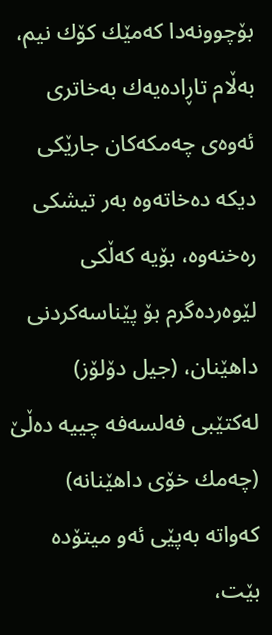بۆچوونه‌دا كه‌مێك كۆك نیم، به‌ڵام تاڕاده‌یه‌ك به‌خاتری ئه‌وه‌ی چه‌مكه‌كان جارێكی دیكه‌ ده‌خاته‌وه‌ به‌ر تیشكی ره‌خنه‌وه‌، بۆیه‌ كه‌ڵكی لێوه‌رده‌گرم بۆ پێناسه‌كردنی داهێنان، (جیل دۆلۆز) له‌كتێبی فه‌لسه‌فه‌ چییه‌ ده‌ڵێ‌ (چه‌مك خۆی داهێنانه‌) كه‌واته‌ به‌پێی ئه‌و میتۆده‌ بێت،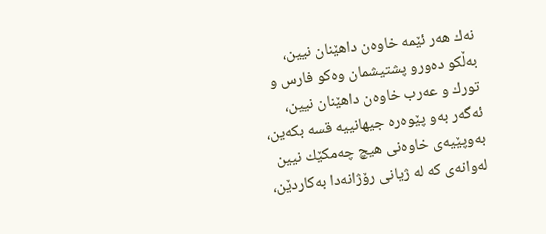نه‌ك هه‌ر ئێمه‌ خاوه‌ن داهێنان نیین، به‌ڵكو ده‌ورو پشتیشمان وه‌كو فارس و تورك و عه‌رب خاوه‌ن داهێنان نیین، ئه‌گه‌ر به‌و پێوه‌ره‌ جیهانییه‌ قسه‌ بكه‌ین، به‌وپێیه‌ی خاوه‌نی هیچ چه‌مكێك نیین له‌وانه‌ی كه‌ له‌ ژیانی رۆژانه‌دا به‌كاردێن،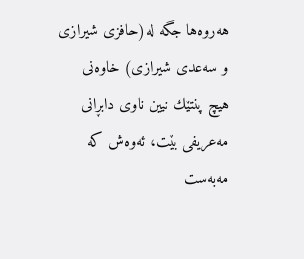هه‌روه‌ها جگه‌ له‌(حافزی شیرازی و سه‌عدی شیرازی) خاوه‌نی هیچ پنتێك نیین ناوی دابڕانی مه‌عریفی بێت، ئه‌وه‌ش كه‌ مه‌به‌ست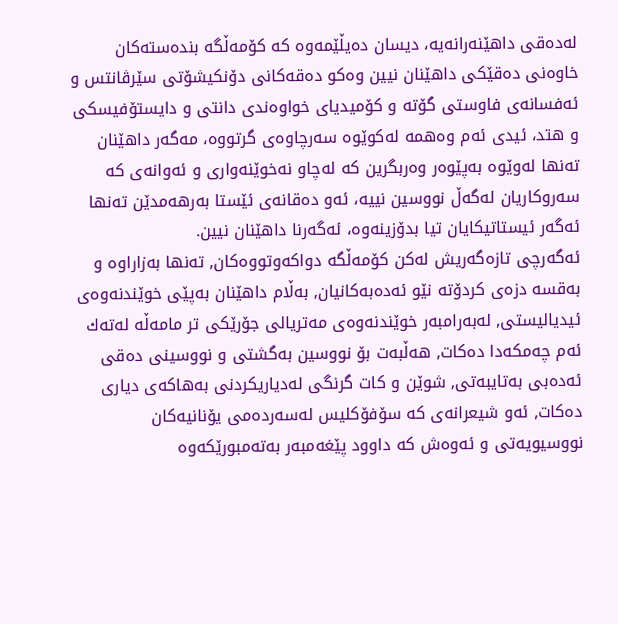له‌ده‌قی داهێنه‌رانه‌یه‌، دیسان ده‌یڵێمه‌وه‌ كه‌ كۆمه‌ڵگه‌ بنده‌سته‌كان خاوه‌نی ده‌قێكی داهێنان نیین وه‌كو ده‌قه‌كانی دۆنكیشۆتی سێرڤانتس و ئه‌فسانه‌ی فاوستی گۆته‌ و كۆمیدیای خواوه‌ندی دانتی و دایستۆفیسكی و هتد، ئیدی ئه‌م وه‌همه‌ له‌كوێوه‌ سه‌رچاوه‌ی گرتووه‌، مه‌گه‌ر داهێنان ته‌نها له‌وێوه‌ به‌پێوه‌ر وه‌ربگرین كه‌ له‌چاو نه‌خوێنه‌واری و ئه‌وانه‌ی كه‌ سه‌روكاریان له‌گه‌ڵ نووسین نییه‌، ئه‌و ده‌قانه‌ی ئێستا به‌رهه‌مدێن ته‌نها ئه‌گه‌ر ئیستاتیكایان تیا بدۆزینه‌وه‌، ئه‌گه‌رنا داهێنان نیین.
ئه‌گه‌رچی تازه‌گه‌ریش له‌كن كۆمه‌ڵگه‌ دواكه‌وتووه‌كان, ته‌نها به‌زاراوه‌ و به‌قسه‌ دزه‌ی كردۆته‌ نێو ئه‌ده‌به‌كانیان, به‌ڵام داهێنان به‌پێی خوێندنه‌وه‌ی ئیدیالیستی, له‌به‌رامبه‌ر خوێندنه‌وه‌ی مه‌تریالی جۆرێكی تر مامه‌ڵه‌ له‌ته‌ك ئه‌م چه‌مكه‌دا ده‌كات, هه‌ڵبه‌ت بۆ نووسین به‌گشتی و نووسینی ده‌قی ئه‌ده‌بی به‌تایبه‌تی, شوێن و كات گرنگی له‌دیاریكردنی به‌هاكه‌ی دیاری ده‌كات, ئه‌و شیعرانه‌ی كه‌ سۆفۆكلیس له‌سه‌رده‌می یۆنانیه‌كان نووسیویه‌تی و ئه‌وه‌ش كه‌ داوود پێغه‌مبه‌ر به‌ته‌مبورێكه‌وه‌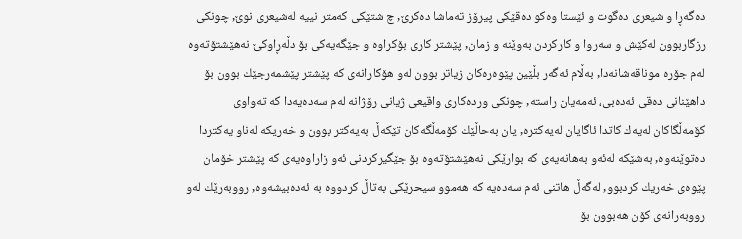ده‌گه‌ڕا و شیعری ده‌گوت و ئێستا وه‌كو ده‌قێكی پیرۆز ته‌ماشا ده‌كرێ‌, چ شتێكی كه‌متر نییه‌ له‌شیعری نوێ‌, چونكی رزگاربوون له‌كێش و سه‌روا و كاركردن به‌وێنه‌ و زمان, پێشتر كاری بۆكراوه‌ و جێگه‌یه‌كی بۆ دڵه‌ڕاوكێ نه‌هێشتۆته‌وه‌ له‌م جۆره‌ موناقه‌شانه‌دا, به‌ڵام ئه‌گه‌ر بڵێین پێوه‌ره‌كان زیاتر بوون له‌و هۆكارانه‌ی كه‌ پێشتر پێشمه‌رجێك بوون بۆ داهێنانی ده‌قی ئه‌ده‌بی، ئه‌مه‌یان راسته‌, چونكی ورده‌كاری واقیعی ژیانی رۆژانه‌ له‌م سه‌ده‌یه‌دا كه‌ ته‌واوی كۆمه‌ڵگاكان له‌یه‌ك كاتدا ئاگایان له‌یه‌كتره‌, یان به‌حاڵێك كۆمه‌ڵگه‌كان تێكه‌ڵ به‌یه‌كتر بوون و خه‌ریكه‌ له‌ناو یه‌كتردا ده‌توێنه‌وه‌, به‌شێكه‌ له‌ئه‌و به‌هانه‌یه‌ی كه‌ بوارێكی نه‌هێشتۆته‌وه‌ بۆ جێگیركردنی ئه‌و زاراوه‌یه‌ی كه‌ پێشتر خۆمان پێوه‌ی خه‌ریك كردبوو, له‌گه‌ڵ هاتنی ئه‌م سه‌ده‌یه‌ كه‌ هه‌موو سیحرێكی به‌تاڵ كردووه‌ به‌ ئه‌ده‌بیشه‌وه‌, رووبه‌رێك له‌و رووبه‌رانه‌ی كۆن هه‌بوون بۆ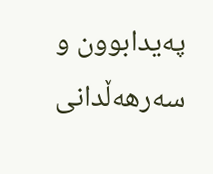په‌یدابوون و سه‌رهه‌ڵدانی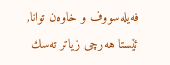فه‌یله‌سووف و خاوه‌ن توانا, ئێستا هه‌رچی زیاتر ته‌سك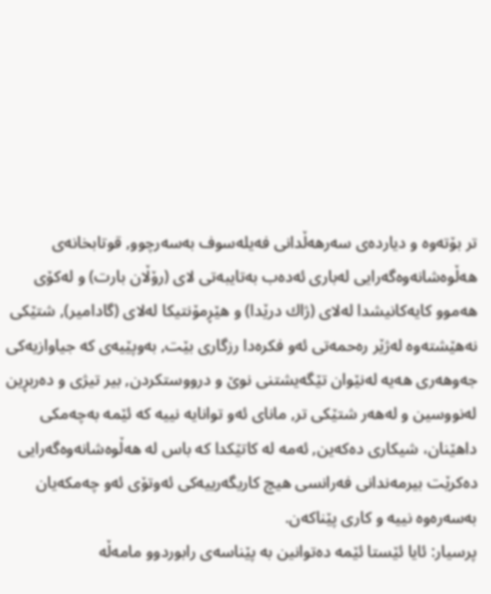تر بۆته‌وه‌ و دیارده‌ی سه‌رهه‌ڵدانی فه‌یله‌سوف به‌سه‌رچوو, قوتابخانه‌ی هه‌ڵوه‌شانه‌وه‌گه‌رایی له‌باری ئه‌ده‌ب به‌تایبه‌تی لای (رۆڵان بارت) و له‌كۆی هه‌موو كایه‌كانیشدا له‌لای (ژاك درێدا) و هێڕمۆنتیكا له‌لای (گادامیر), شتێكی نه‌هێشته‌وه‌ له‌ژێر ره‌حمه‌تی ئه‌و فكره‌دا رزگاری بێت, به‌وپێیه‌ی كه‌ جیاوازیه‌كی جه‌وهه‌ری هه‌یه‌ له‌نێوان تێگه‌یشتنی نوێ‌ و درووستكردن, بیر تیژی و ده‌ربڕین له‌نووسین و له‌هه‌ر شتێكی تر, مانای ئه‌و توانایه‌ نییه‌ كه‌ ئێمه‌ به‌چه‌مكی داهێنان، شیكاری ده‌كه‌ین, ئه‌مه‌ له‌ كاتێكدا كه‌ باس له‌ هه‌ڵوه‌شانه‌وه‌گه‌رایی ده‌كرێت بیرمه‌ندانی فه‌رانسی هیچ كاریگه‌رییه‌كی ئه‌وتۆی ئه‌و چه‌مكه‌یان به‌سه‌ره‌وه‌ نییه‌ و كاری پێناكه‌ن.
پرسیار: ئایا ئێستا ئێمه‌ ده‌توانین به‌ پێناسه‌ی رابوردوو مامه‌ڵه‌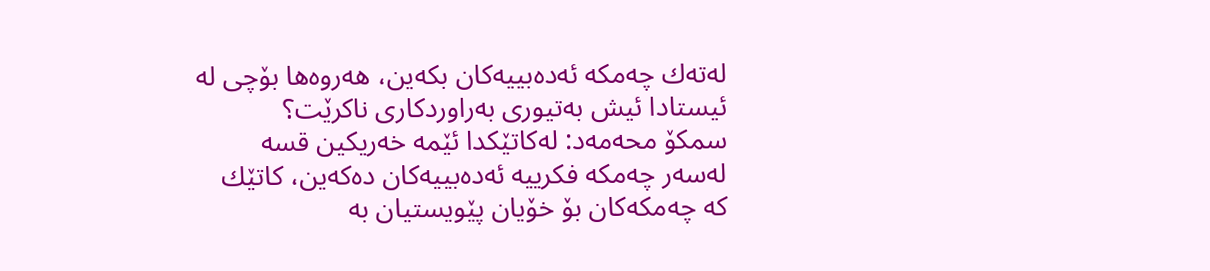له‌ته‌ك چه‌مكه‌ ئه‌ده‌بییه‌كان بكه‌ین، هه‌روه‌ها بۆچی له‌ ئیستادا ئیش به‌تیوری به‌راوردكاری ناكرێت؟
سمكۆ محه‌مه‌د: له‌كاتێكدا ئێمه‌ خه‌ریكین قسه‌ له‌سه‌ر چه‌مكه‌ فكرییه‌ ئه‌ده‌بییه‌كان ده‌كه‌ین، كاتێك كه‌ چه‌مكه‌كان بۆ خۆیان پێویستیان به‌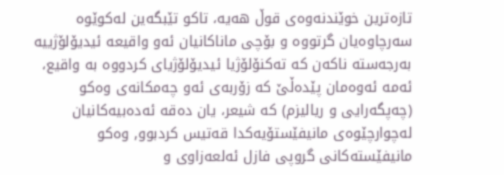تازه‌ترین خوێندنه‌وه‌ی قوڵ هه‌یه‌، تاكو تێبگه‌ین له‌كوێوه‌ سه‌رچاوه‌یان گرتووه‌ و بۆچی ماناكانیان ئه‌و واقیعه‌ ئیدیۆلۆژییه‌ به‌رجه‌سته‌ ناكه‌ن كه‌ ته‌كنۆلۆژیا ئیدیۆلۆژیای كردووه‌ به‌ واقیع، ئه‌مه‌ ئه‌وه‌مان پێده‌ڵێ‌ كه‌ زۆربه‌ی ئه‌و چه‌مكانه‌ی وه‌كو (چه‌پگه‌رایی و ریالیزم) كه‌ شیعر، یان ده‌قه‌ ئه‌ده‌بیه‌كانیان له‌چوارچێوه‌ی مانیفێستۆیه‌كدا قه‌تیس كردبوو, وه‌كو مانیفێسته‌كانی گروپی فازل ئه‌لعه‌زاوی و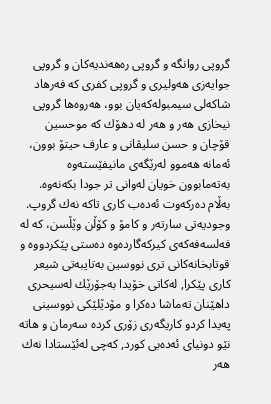گروپی روانگه‌ و گروپی ره‌هه‌ندیه‌كان و گروپی جوایه‌زی هه‌ولیری و گروپی كفری كه‌ فه‌رهاد شاكه‌لی سیمبوله‌كه‌یان بوو، هه‌روه‌ها گروپی نیخازی هه‌ر و هه‌ر له‌ دهۆك كه‌ موحسین قۆچان و حسن سلیڤانی و عارف حیتۆ بوون، ئه‌مانه‌ هه‌موو له‌رێگه‌ی مانیفێسته‌وه‌ به‌ته‌مابوون خویان له‌وانی تر جودا بكه‌نه‌وه‌. به‌ڵام ده‌ركه‌وت ئه‌ده‌ب كاری تاكه‌ نه‌ك گروپ.
وجودیه‌تی سارته‌ر و كامۆ و كۆڵن وێڵسن، كه‌ له‌ فه‌لسه‌فه‌كه‌ی كیركه‌گارده‌وه‌ ده‌ستی پێكردووه‌ و قوتابخانه‌كانی تری نووسین به‌تایبه‌تی شیعر كاری پێكرا, له‌كاتی خۆیدا به‌جۆرێك له‌سیحری داهێنان ته‌ماشا ده‌كرا و مۆدێلێكی نووسینی په‌یدا كردو كاریگه‌ری زۆری كرده‌ سه‌رمان و هاته‌ نێو دونیای ئه‌ده‌بی كورد, كه‌چی له‌ئێستادا نه‌ك هه‌ر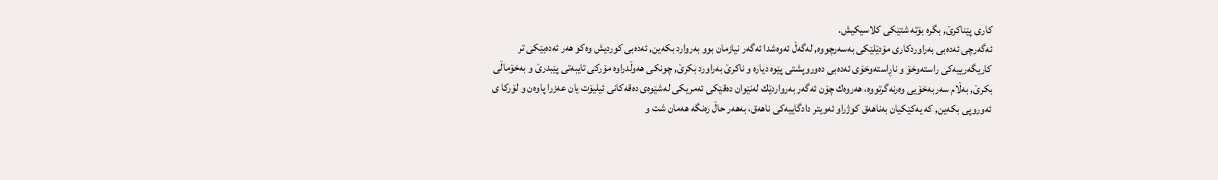كاری پێناكرێ‌, بگره‌ بۆته‌ شتێكی كلاسیكیش.
ئه‌گه‌رچی ئه‌ده‌بی به‌راوردكاری مۆدێلێكی به‌سه‌رچووه‌, له‌گه‌ڵ ئه‌وه‌شدا ئه‌گه‌ر نیازمان بوو به‌روارد بكه‌ین, ئه‌ده‌بی كوردیش وه‌كو هه‌ر ئه‌ده‌بێكی تر كاریگه‌رییه‌كی راسته‌وخۆ و ناڕاسته‌وخۆی ئه‌ده‌بی ده‌وروپشتی پێوه‌ دیاره‌ و ناكرێ‌ به‌راورد بكرێ‌, چونكی هه‌وڵدراوه‌ مۆركی تایبه‌تی پێبدرێ‌ و به‌خۆماڵی بكرێ‌, به‌ڵام سه‌ربه‌خۆیی وه‌رنه‌گرتووه‌، هه‌روه‌ك چۆن ئه‌گه‌ر به‌رواردێك له‌نێوان ده‌قێكی ئه‌مریكی له‌شێوه‌ی ده‌قه‌كانی ئیلیۆت یان عه‌زرا پاوه‌ن و لۆركا ی ئه‌وروپی بكه‌ین, كه‌ یه‌كێكیان به‌ناهه‌ق كوژراو ئه‌ویتر دادگاییه‌كی ناهه‌ق، به‌هه‌ر حاڵ ره‌نگه‌ هه‌مان شت و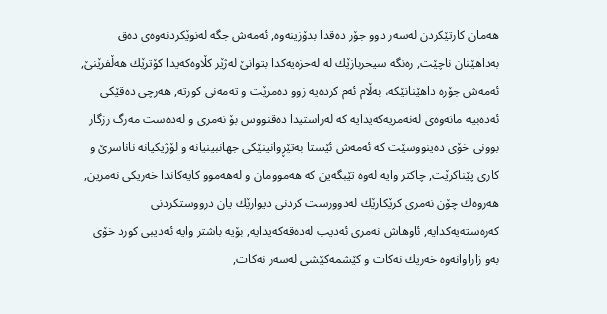هه‌مان كارتێكردن له‌سه‌ر دوو جۆر ده‌قدا بدۆزینه‌وه‌, ئه‌مه‌ش جگه‌ له‌نوێكردنه‌وه‌ی ده‌ق به‌داهێنان ناچێت, ره‌نگه‌ سیحربازێك له‌ له‌حزه‌یه‌كدا بتوانێ‌ له‌ژێر كڵاوه‌كه‌یدا كۆترێك هه‌ڵفرێنێ‌, ئه‌مه‌ش جۆره‌ داهێنانێكه‌، به‌ڵام ئه‌م كرده‌یه‌ زوو ده‌مرێت و ته‌مه‌نی كورته‌, هه‌رچی ده‌قێكی ئه‌ده‌بیه‌ مانه‌وه‌ی له‌نه‌مریه‌كه‌یدایه‌ كه‌ له‌راستیدا ده‌قنووس بۆ نه‌مری و له‌ده‌ست مه‌رگ رزگار بوونی خۆی ده‌ینووسێت كه‌ ئه‌مه‌ش ئێستا به‌تێڕوانینێكی جهانبینیانه‌ و لۆژیكیانه‌ ناناسرێ و كاری پێناكرێت, چاكتر وایه‌ له‌وه‌ تێبگه‌ین كه‌ هه‌موومان و له‌هه‌موو كایه‌كاندا خه‌ریكی نه‌مرین, هه‌روه‌ك چۆن نه‌مری كرێكارێك له‌دوورست كردنی دیوارێك یان درووستكردنی كه‌ره‌سته‌یه‌كدایه‌, ئاوهاش نه‌مری ئه‌دیب له‌ده‌قه‌كه‌یدایه‌, بۆیه‌ باشتر وایه‌ ئه‌دیبی كورد خۆی به‌و زاراوانه‌وه‌ خه‌ریك نه‌كات و كێشمه‌كێشی له‌سه‌ر نه‌كات,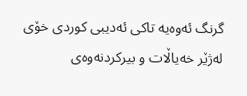گرنگ ئه‌وه‌یه‌ تاكی ئه‌دیبی كوردی خۆی له‌ژێر خه‌یاڵات و بیركردنه‌وه‌ی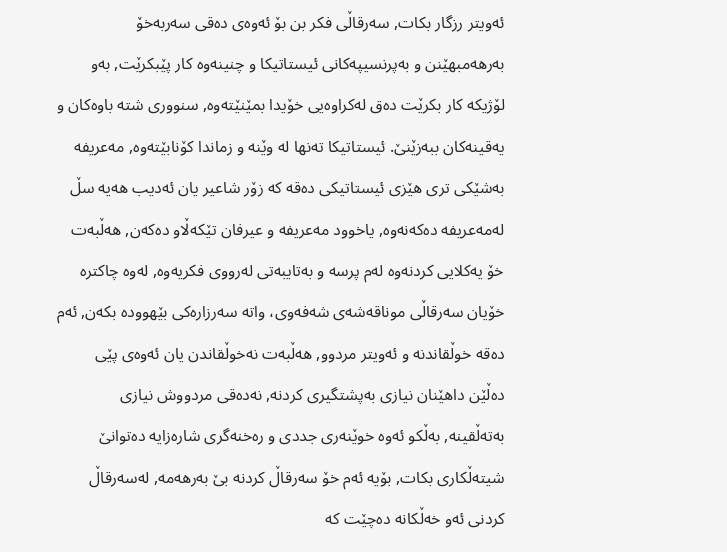ئه‌ویتر رزگار بكات, سه‌رقاڵی فكر بن بۆ ئه‌وه‌ی ده‌قی سه‌ربه‌خۆ به‌رهه‌مبهێنن و به‌پرنسیپه‌كانی ئیستاتیكا و چنینه‌وه‌ كار پێبكرێت, به‌و لۆژیكه‌ كار بكرێت ده‌ق له‌كراوه‌یی خۆیدا بمێنێته‌وه‌, سنووری شته‌ باوه‌كان و یه‌قینه‌كان ببه‌زێنێ‌. ئیستاتیكا ته‌نها له‌ وێنه‌ و زماندا كۆنابێته‌وه‌, مه‌عریفه‌ به‌شێكی تری هێزی ئیستاتیكی ده‌قه‌ كه‌ زۆر شاعیر یان ئه‌دیب هه‌یه‌ سڵ له‌مه‌عریفه‌ ده‌كه‌نه‌وه‌, یاخوود مه‌عریفه‌ و عیرفان تێكه‌ڵاو ده‌كه‌ن, هه‌ڵبه‌ت خۆ یه‌كلایی كردنه‌وه‌ له‌م پرسه‌ و به‌تایبه‌تی له‌رووی فكریه‌وه‌, له‌وه‌ چاكتره‌ خۆیان سه‌رقاڵی موناقه‌شه‌ی شه‌فه‌وی، واته‌ سه‌رزاره‌كی بێهووده‌ بكه‌ن, ئه‌م ده‌قه‌ خوڵقاندنه‌ و ئه‌ویتر مردوو, هه‌ڵبه‌ت نه‌خوڵقاندن یان ئه‌وه‌ی پێی ده‌ڵێن داهێنان نیازی به‌پشتگیری كردنه‌, نه‌ده‌قی مردووش نیازی به‌ته‌ڵقینه‌, به‌ڵكو ئه‌وه‌ خوێنه‌ری جددی و ره‌خنه‌گری شاره‌زایه‌ ده‌توانێ‌ شیته‌ڵكاری بكات, بۆیه‌ ئه‌م خۆ سه‌رقاڵ كردنه‌ بێ به‌رهه‌مه‌, له‌سه‌رقاڵ كردنی ئه‌و خه‌ڵكانه‌ ده‌چێت كه‌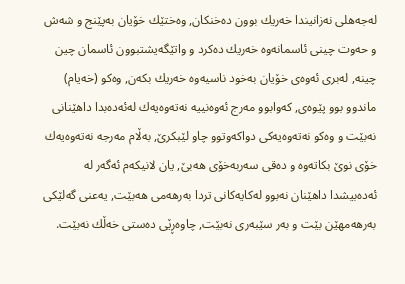له‌جه‌هلی نه‌زانیندا خه‌ریك بوون ده‌خنكان, وه‌ختێك خۆیان به‌پێنج و شه‌ش و حه‌وت چینی ئاسمانه‌وه‌ خه‌ریك ده‌كرد و واتێگه‌یشتبوون ئاسمان چین چینه‌, له‌بری ئه‌وه‌ی خۆیان به‌خود ناسیه‌وه‌ خه‌ریك بكه‌ن, وه‌كو (خه‌یام) ماندوو بوو پێوه‌ی, كه‌وابوو مه‌رج ئه‌وه‌نییه‌ نه‌ته‌وه‌یه‌ك له‌ئه‌ده‌بدا داهێنانی نه‌بێت و وه‌كو نه‌ته‌وه‌یه‌كی دواكه‌وتوو چاو لێبكرێ‌, به‌ڵام مه‌رجه‌ نه‌ته‌وه‌یه‌ك خۆی نوێ‌ بكاته‌وه‌ و ده‌قی سه‌ربه‌خۆی هه‌بێ‌, یان لانیكه‌م ئه‌گه‌ر له‌ ئه‌ده‌بیشدا داهێنان نه‌بوو له‌كایه‌كانی تردا به‌رهه‌می هه‌بێت, یه‌عنی گه‌لێكی به‌رهه‌مهێن بێت و به‌ر سێبه‌ری نه‌بێت, چاوه‌ڕێی ده‌ستی خه‌ڵك نه‌بێت.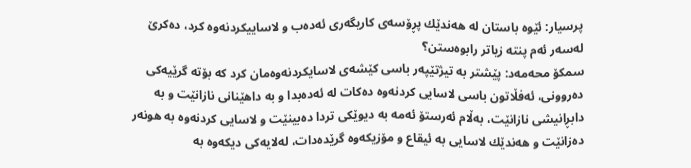پرسیار: ئێوه‌ باستان له‌ هه‌ندێك پڕۆسه‌ی كاریگه‌ری ئه‌ده‌ب و لاساییكردنه‌وه‌ كرد، ده‌كرێ له‌سه‌ر ئه‌م پنته‌ زیاتر رابوه‌ستن؟
سمكۆ محه‌مه‌د: پێشتر به‌ تیژتێپه‌ر باسی كێشه‌ی لاسایكردنه‌وه‌مان كرد كه‌ بۆته‌ گرێیه‌كی ده‌روونی، ئه‌فڵاتون باسی لاسایی كردنه‌وه‌ ده‌كات له‌ ئه‌ده‌بدا و به‌ داهێنانی نازانێت و به‌ دابڕانیشی نازانێت، به‌ڵام ئه‌رستۆ ئه‌مه‌ به‌ دیوێكی تردا ده‌بینێت و لاسایی كردنه‌وه‌ به‌ هونه‌ر ده‌زانێت و هه‌ندێك لاسایی به‌ ئیقاع و مۆزیكه‌وه‌ گرێده‌دات، له‌لایه‌كی دیكه‌وه‌ به‌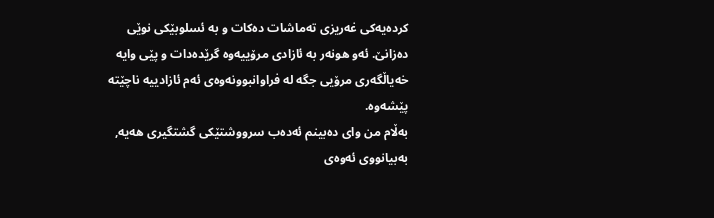كرده‌یه‌كی غه‌ریزی ته‌ماشات ده‌كات و به‌ ئسلوبێكی نوێی ده‌زانێ‌. ئه‌و هونه‌ر به‌ ئازادی مرۆییه‌وه‌ گرێده‌دات و پێی وایه‌ خه‌یاڵگه‌ری مرۆیی جگه‌ له‌ فراوانبوونه‌وه‌ی ئه‌م ئازادییه‌ ناچێته‌ پێشه‌وه‌.
به‌ڵام من وای ده‌بینم ئه‌ده‌ب سرووشتێكی گشتگیری هه‌یه‌, به‌بیانووی ئه‌وه‌ی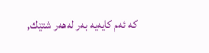كه‌ ئه‌م كایه‌یه‌ به‌ر له‌هه‌ر شتێك,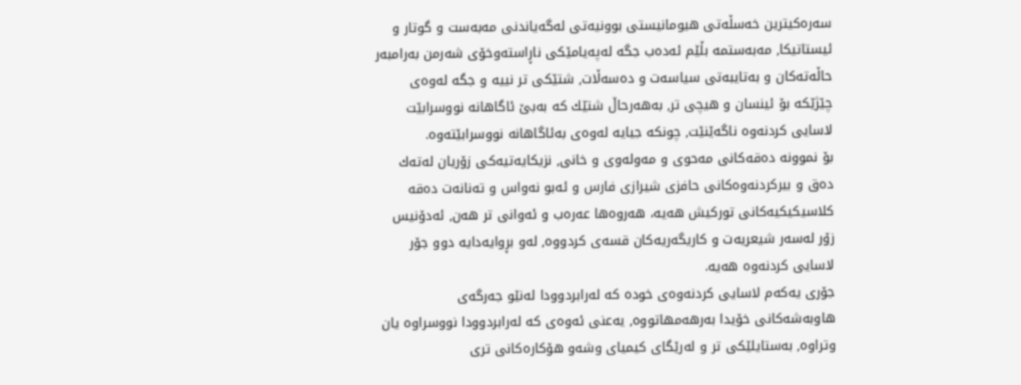سه‌ره‌كیترین خه‌سڵه‌تی هیومانیستی بوونیه‌تی له‌گه‌یاندنی مه‌به‌ست و گوتار و ئیستاتیكا, مه‌به‌ستمه‌ بڵێم ئه‌ده‌ب جگه‌ له‌په‌یامێكی ناڕاسته‌وخۆی شه‌رمن به‌رامبه‌ر حاڵه‌ته‌كان و به‌تایبه‌تی سیاسه‌ت و ده‌سه‌ڵات, شتێكی تر نییه‌ و جگه‌ له‌وه‌ی چێژێكه‌ بۆ ئینسان و هیچی تر, به‌هه‌رحاڵ شتێك كه‌ به‌بێ‌ ئاگاهانه‌ نووسرابێت لاسایی كردنه‌وه‌ ناگه‌ێنێت, چونكه‌ جیایه‌ له‌وه‌ی به‌ئاگاهانه‌ نووسرابێته‌وه‌.
بۆ نموونه‌ ده‌قه‌كانی مه‌حوی و مه‌وله‌وی و خانی, نزیكایه‌تیه‌كی زۆریان له‌ته‌ك ده‌ق و بیركردنه‌وه‌كانی حافزی شیرازی فارس و ئه‌بو نه‌واس و ته‌نانه‌ت ده‌قه‌ كلاسیكیكیه‌كانی توركیش هه‌یه‌، هه‌روه‌ها عه‌ره‌ب و ئه‌وانی تر هه‌ن, ئه‌دۆنیس زۆر له‌سه‌ر شیعریه‌ت و كاریگه‌ریه‌كان قسه‌ی كردووه‌, له‌و بڕوایه‌دایه‌ دوو جۆر لاسایی كردنه‌وه‌ هه‌یه‌.
جۆری یه‌كه‌م لاسایی كردنه‌وه‌ی خوده‌ كه‌ له‌رابردوودا له‌نێو جه‌رگه‌ی هاوبه‌شه‌كانی خۆیدا به‌رهه‌مهاتووه‌, یه‌عنی ئه‌وه‌ی كه‌ له‌رابردوودا نووسراوه‌ یان وتراوه‌, به‌ستایلێكی تر و له‌رێگای كیمیای وشه‌و هۆكاره‌كانی تری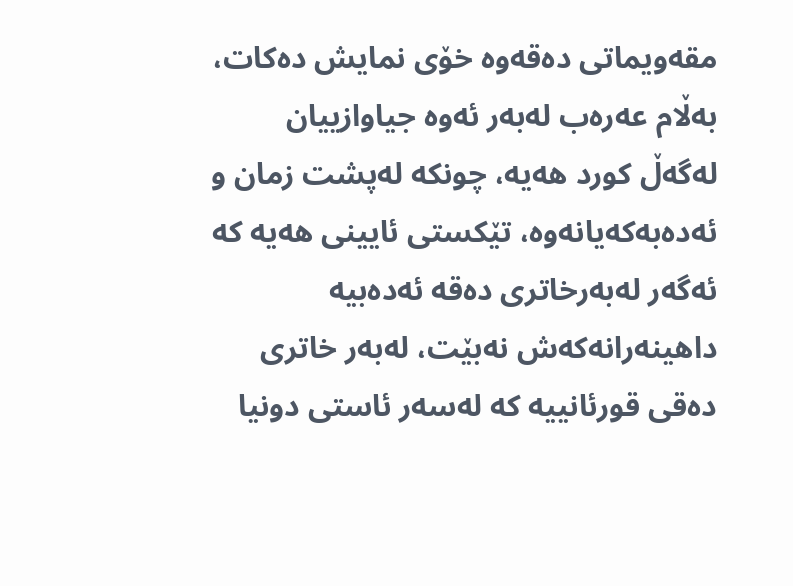مقه‌ویماتی ده‌قه‌وه‌ خۆی نمایش ده‌كات، به‌ڵام عه‌ره‌ب له‌به‌ر ئه‌وه‌ جیاوازییان له‌گه‌ڵ كورد هه‌یه‌، چونكه‌ له‌پشت زمان و ئه‌ده‌به‌كه‌یانه‌وه‌، تێكستی ئایینی هه‌یه‌ كه‌ ئه‌گه‌ر له‌به‌رخاتری ده‌قه‌ ئه‌ده‌بیه‌ داهینه‌رانه‌كه‌ش نه‌بێت، له‌به‌ر خاتری ده‌قی قورئانییه‌ كه‌ له‌سه‌ر ئاستی دونیا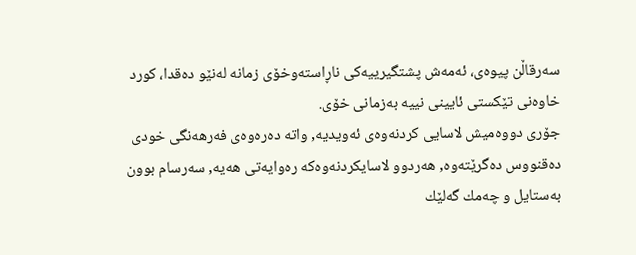سه‌رقاڵن پیوه‌ی، ئه‌مه‌ش پشتگیرییه‌كی ناڕاسته‌وخۆی زمانه‌ له‌نێو ده‌قدا، كورد خاوه‌نی تێكستی ئایینی نییه‌ به‌زمانی خۆی.
جۆری دووه‌میش لاسایی كردنه‌وه‌ی ئه‌ویدیه‌, واته‌ ده‌ره‌وه‌ی فه‌رهه‌نگی خودی ده‌قنووس ده‌گرێته‌وه‌, هه‌ردوو لاسایكردنه‌وه‌كه‌ ره‌وایه‌تی هه‌یه‌, سه‌رسام بوون به‌ستایل و چه‌مك گه‌لێك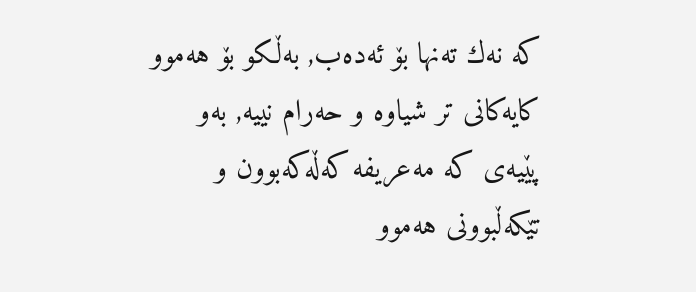كه‌ نه‌ك ته‌نها بۆ ئه‌ده‌ب, به‌ڵكو بۆ هه‌موو كایه‌كانی تر شیاوه‌ و حه‌رام نییه‌, به‌و پێیه‌ی كه‌ مه‌عریفه‌ كه‌ڵه‌كه‌بوون و تێكه‌ڵبوونی هه‌موو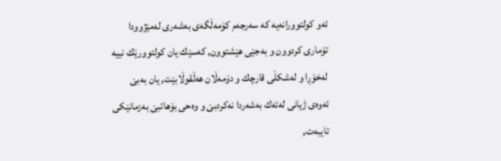ئه‌و كولتوورانه‌یه‌ كه‌ سه‌رجه‌م كۆمه‌ڵگه‌ی به‌شه‌ری له‌مێژوودا تۆماری كردوون و به‌جێی هێشتوون, كه‌سێك یان كولتوورێك نییه‌ له‌خۆڕا و له‌شكڵی قارچك و دۆمه‌ڵان هه‌ڵقوڵابێت, یان به‌بێ‌ ئه‌وه‌ی ژیانی له‌ته‌ك به‌شه‌ردا نه‌كردبێ‌ و وه‌حی بۆهاتبێ‌ به‌زمانێكی تایبه‌ت,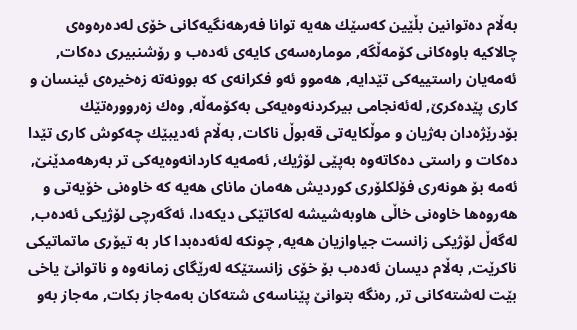به‌ڵام ده‌توانین بڵێین كه‌سێك هه‌یه‌ توانا فه‌رهه‌نگیه‌كانی خۆی له‌ده‌ره‌وه‌ی چالاكیه‌ باوه‌كانی كۆمه‌ڵگه‌, موماره‌سه‌ی كایه‌ی ئه‌ده‌ب و رۆشنبیری ده‌كات, ئه‌مه‌یان راستییه‌كی تێدایه‌, هه‌موو ئه‌و فكرانه‌ی كه‌ بوونه‌ته‌ زه‌خیره‌ی ئینسان و كاری پێده‌كرێ‌, له‌ئه‌نجامی بیركردنه‌وه‌یه‌كی به‌كۆمه‌ڵه‌, وه‌ك زه‌رووره‌تێك بۆدرێژه‌دان به‌ژیان و موڵكایه‌تی قه‌بوڵ ناكات, به‌ڵام ئه‌دیبێك چه‌كوش كاری تێدا ده‌كات و راستی ده‌كاته‌وه‌ به‌پێی لۆژیك, ئه‌مه‌یه‌ كاردانه‌وه‌یه‌كی تر به‌رهه‌مدێنێ‌, ئه‌مه‌ بۆ هونه‌ری فۆلكلۆری كوردیش هه‌مان مانای هه‌یه‌ كه‌ خاوه‌نی خۆیه‌تی و هه‌روه‌ها خاوه‌نی خاڵی هاوبه‌شیشه‌ له‌كاتێكی دیكه‌دا، ئه‌گه‌رچی لۆژیكی ئه‌ده‌ب, له‌گه‌ڵ لۆژیكی زانست جیاوازیان هه‌یه‌, چونكه‌ له‌ئه‌ده‌بدا كار به‌ تیۆری ماتماتیكی ناكرێت, به‌ڵام دیسان ئه‌ده‌ب بۆ خۆی زانستێكه‌ له‌رێگای زمانه‌وه‌ و ناتوانێ‌ یاخی بێت له‌شته‌كانی تر, ره‌نگه‌ بتوانێ‌ پێناسه‌ی شته‌كان به‌مه‌جاز بكات, مه‌جاز به‌و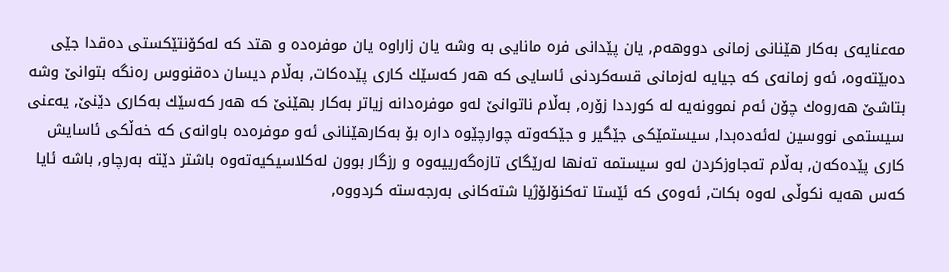مه‌عنایه‌ی به‌كار هێنانی زمانی دووهه‌م, یان پێدانی فره‌ مانایی به‌ وشه‌ یان زاراوه‌ یان موفره‌ده‌ و هتد كه‌ له‌كۆنتێكستی ده‌قدا جێی ده‌بێته‌وه‌، ئه‌و زمانه‌ی كه‌ جیایه‌ له‌زمانی قسه‌كردنی ئاسایی كه‌ هه‌ر كه‌سێك كاری پێده‌كات, به‌ڵام دیسان ده‌قنووس ره‌نگه‌ بتوانێ‌ وشه‌ بتاشێ‌ هه‌روه‌ك چۆن ئه‌م نموونه‌یه‌ له‌ كورددا زۆره‌, به‌ڵام ناتوانێ‌ له‌و موفره‌دانه‌ زیاتر به‌كار بهێنێ‌ كه‌ هه‌ر كه‌سێك به‌كاری دێنێ‌, یه‌عنی سیستمی نووسین له‌ئه‌ده‌بدا, سیستمێكی جێگیر و جێكه‌وته‌ چوارچێوه‌ داره‌ بۆ به‌كارهێنانی ئه‌و موفره‌ده‌ باوانه‌ی كه‌ خه‌ڵكی ئاسایش كاری پێده‌كه‌ن, به‌ڵام ته‌جاوزكردن له‌و سیستمه‌ ته‌نها له‌رێگای تازه‌گه‌رییه‌وه‌ و رزگار بوون له‌كلاسیكیه‌ته‌وه‌ باشتر دێته‌ به‌رچاو, باشه‌ ئایا كه‌س هه‌یه‌ نكوڵی له‌وه‌ بكات, ئه‌وه‌ی كه‌ ئێستا ته‌كنۆلۆژیا شته‌كانی به‌رجه‌سته‌ كردووه‌,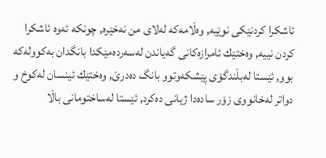ئاشكرا كردنێكی نوێیه‌, وه‌ڵامه‌كه‌ له‌لای من نه‌خێره‌, چونكه‌ ئه‌وه‌ ئاشكرا كردن نییه‌, وه‌ختێك ئامرازه‌كانی گه‌یاندن له‌سه‌رده‌مێكدا بانگدان به‌كووله‌كه‌ بوو, ئێستا له‌بڵندگۆی پێشكه‌وتوو بانگ ده‌درێ‌, وه‌ختێك ئینسان له‌كوخ و دواتر له‌خانووی زۆر ساده‌دا ژیانی ده‌كرد, ئێستا له‌ساختومانی باڵا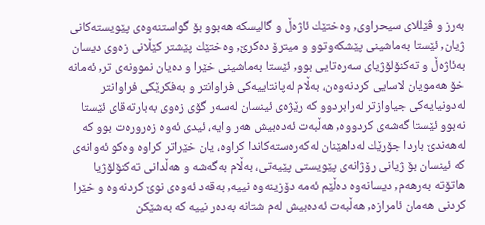به‌رز و ڤێللای سیحراوی, وه‌ختێك ئاژه‌ڵ و گالیسكه‌ هه‌بوو بۆ گواستنه‌وه‌ی پێویسته‌كانی ژیان, ئێستا به‌ماشینی پێشكه‌وتوو و میترۆ ده‌كرێ‌, وه‌ختێك پێشتر كێڵانی زه‌وی دیسان به‌ئاژه‌ڵ و ته‌كنۆلۆژیای سه‌ره‌تایی بوو, ئێستا به‌ماشینی خێرا و ده‌یان نموونه‌ی تر, ئه‌مانه‌ خۆ هه‌مویان لاسایی كردنه‌وه‌ن، به‌ڵام له‌پانتاییه‌كی فراوانتر و به‌فكرێكی فراوانتر له‌دونیایه‌كی جیاوازتر له‌رابردوو كه‌ رێژه‌ی ئینسان له‌سه‌ر گۆی زه‌وی به‌بارته‌قای ئێستا نه‌بوو ئێستا گه‌شه‌ی كردووه‌, هه‌ڵبه‌ت ئه‌ده‌بیش هه‌ر وایه‌، ئیدی ئه‌وه‌ زه‌روره‌ت بوو كه‌ له‌هه‌ندێ‌ باردا جۆرێك له‌داهێنان له‌كه‌ره‌سته‌كاندا كراوه‌، یان خێراتر كراوه‌ وه‌كو ئه‌وانه‌ی كه‌ ئینسان بۆ ژیانی رۆژانه‌ی پێویستی پێیه‌تی، به‌ڵام به‌گه‌شه‌ و هه‌ڵدانی ته‌كنۆلۆژیا هاتۆته‌ به‌رهه‌م, دیسانه‌وه‌ ده‌ڵێم ئه‌مه‌ دۆزینه‌وه‌ نییه‌, به‌قه‌د ئه‌وه‌ی نوێ‌ كردنه‌وه‌ و خێرا كردنی هه‌مان ئامرازه‌, هه‌ڵبه‌ت ئه‌ده‌بیش له‌م شتانه‌ به‌ده‌ر نییه‌ كه‌ به‌شێكن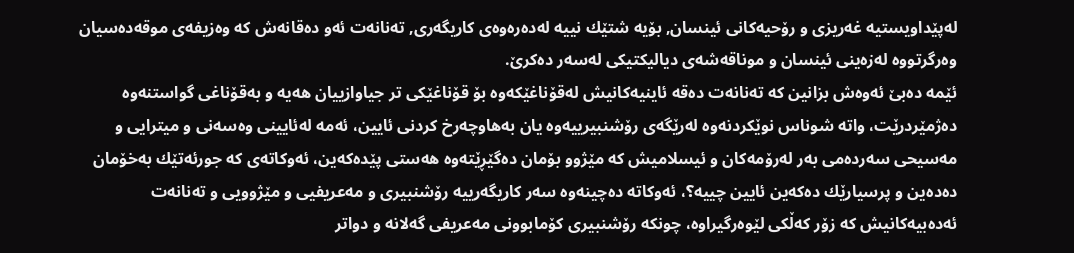له‌پێداویستیه‌ غه‌ریزی و رۆحیه‌كانی ئینسان, بۆیه‌ شتێك نییه‌ له‌ده‌ره‌وه‌ی كاریگه‌ری, ته‌نانه‌ت ئه‌و ده‌قانه‌ش كه‌ وه‌زیفه‌ی موقه‌ده‌سیان وه‌رگرتووه‌ له‌زه‌ینی ئینسان و موناقه‌شه‌ی دیالیكتیكی له‌سه‌ر ده‌كرێ‌.
ئێمه‌ ده‌بێ‌ ئه‌وه‌ش بزانین كه‌ ته‌نانه‌ت ده‌قه‌ ئاینیه‌كانیش له‌قۆناغێكه‌وه‌ بۆ قۆناغێكی تر جیاوازییان هه‌یه‌ و به‌قۆناغی گواستنه‌وه‌ ده‌ژمێردرێت، واته‌ شوناس نوێكردنه‌وه‌ له‌رێگه‌ی رۆشنبیرییه‌وه‌ یان به‌هاوچه‌رخ كردنی ئایین، ئه‌مه‌ له‌ئایینی وه‌سه‌نی و میترایی و مه‌سیحی سه‌رده‌می به‌ر له‌رۆمه‌كان و ئیسلامیش كه‌ مێژوو بۆمان ده‌گێڕێته‌وه‌ هه‌ستی پێده‌كه‌ین، ئه‌وكاته‌ی كه‌ جورئه‌تێك به‌خۆمان ده‌ده‌ین و پرسیارێك ده‌كه‌ین ئایین چییه‌؟، ئه‌وكاته‌ ده‌چینه‌وه‌ سه‌ر كاریگه‌رییه‌ رۆشنبیری و مه‌عریفیی و مێژوویی و ته‌نانه‌ت ئه‌ده‌بیه‌كانیش كه‌ زۆر كه‌ڵكی لێوه‌رگیراوه‌، چونكه‌ رۆشنبیری كۆمابوونی مه‌عریفی گه‌لانه‌ و دواتر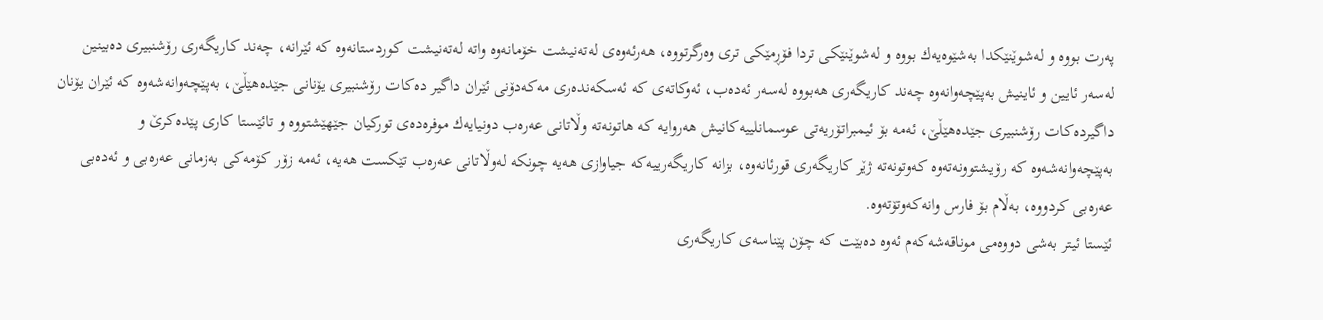په‌رت بووه‌ و له‌شوێنێكدا به‌شێوه‌یه‌ك بووه‌ و له‌شوێنێكی تردا فۆڕمێكی تری وه‌رگرتووه‌، هه‌رئه‌وه‌ی له‌ته‌نیشت خۆمانه‌وه‌ واته‌ له‌ته‌نیشت كوردستانه‌وه‌ كه‌ ئێرانه‌، چه‌ند كاریگه‌ری رۆشنبیری ده‌بینین له‌سه‌ر ئایین و ئاینیش به‌پێچه‌وانه‌وه‌ چه‌ند كاریگه‌ری هه‌بووه‌ له‌سه‌ر ئه‌ده‌ب، ئه‌وكاته‌ی كه‌ ئه‌سكه‌نده‌ری مه‌كه‌دۆنی ئێران داگیر ده‌كات رۆشنبیری یۆنانی جێده‌هێڵێ‌، به‌پێچه‌وانه‌شه‌وه‌ كه‌ ئێران یۆنان داگیرده‌كات رۆشنبیری جێده‌هێڵێ‌، ئه‌مه‌ بۆ ئیمبراتۆریه‌تی عوسمانلییه‌كانیش هه‌روایه‌ كه‌ هاتونه‌ته‌ وڵاتانی عه‌ره‌ب دونیایه‌ك موفره‌ده‌ی توركیان جێهێشتووه‌ و تائێستا كاری پێده‌كرێ‌ و به‌پێچه‌وانه‌شه‌وه‌ كه‌ رۆیشتوونه‌ته‌وه‌ كه‌وتونه‌ته‌ ژێر كاریگه‌ری قورئانه‌وه‌، بزانه‌ كاریگه‌رییه‌كه‌ جیاوازی هه‌یه‌ چونكه‌ له‌وڵاتانی عه‌ره‌ب تێكست هه‌یه‌، ئه‌مه‌ زۆر كۆمه‌كی به‌زمانی عه‌ره‌بی و ئه‌ده‌بی عه‌ره‌بی كردووه‌، به‌ڵام بۆ فارس وانه‌كه‌وتۆته‌وه‌.
ئێستا ئیتر به‌شی دووه‌می موناقه‌شه‌كه‌م ئه‌وه‌ ده‌بێت كه‌ چۆن پێناسه‌ی كاریگه‌ری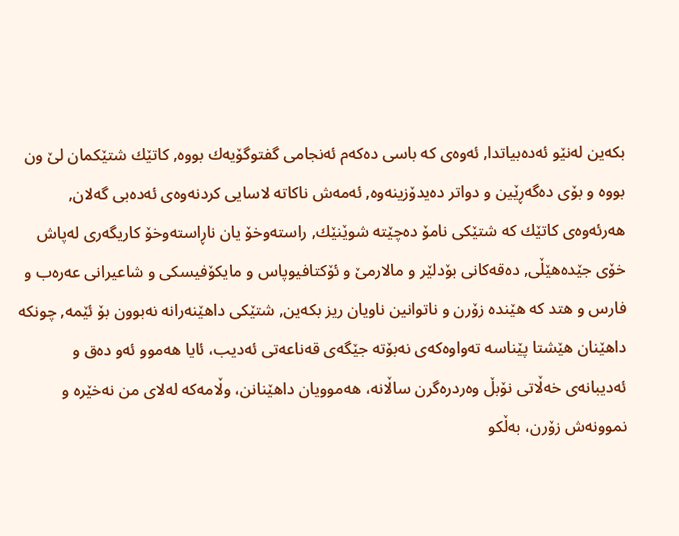بكه‌ین له‌نێو ئه‌ده‌بیاتدا, ئه‌وه‌ی كه‌ باسی ده‌كه‌م ئه‌نجامی گفتوگۆیه‌ك بووه‌, كاتێك شتێكمان لێ ون بووه‌ و بۆی ده‌گه‌ڕێین و دواتر ده‌یدۆزینه‌وه‌, ئه‌مه‌ش ناكاته‌ لاسایی كردنه‌وه‌ی ئه‌ده‌بی گه‌لان, هه‌رئه‌وه‌ی كاتێك كه‌ شتێكی نامۆ ده‌چێته‌ شوێنێك, راسته‌وخۆ یان ناڕاسته‌وخۆ كاریگه‌ری له‌پاش خۆی جێده‌هێڵی, ده‌قه‌كانی بۆدلێر و مالارمێ‌ و ئۆكتافیوپاس و مایكۆفیسكی و شاعیرانی عه‌ره‌ب و فارس و هتد كه‌ هێنده‌ زۆرن و ناتوانین ناویان ریز بكه‌ین, شتێكی داهێنه‌رانه‌ نه‌بوون بۆ ئێمه‌, چونكه‌ داهێنان هێشتا پێناسه‌ ته‌واوه‌كه‌ی نه‌بۆته‌ جێگه‌ی قه‌ناعه‌تی ئه‌دیب، ئایا هه‌موو ئه‌و ده‌ق و ئه‌دیبانه‌ی خه‌ڵاتی نۆبڵ وه‌ردره‌گرن ساڵانه‌، هه‌موویان داهێنانن، وڵامه‌كه‌ له‌لای من نه‌خێره‌ و نموونه‌ش زۆرن، به‌ڵكو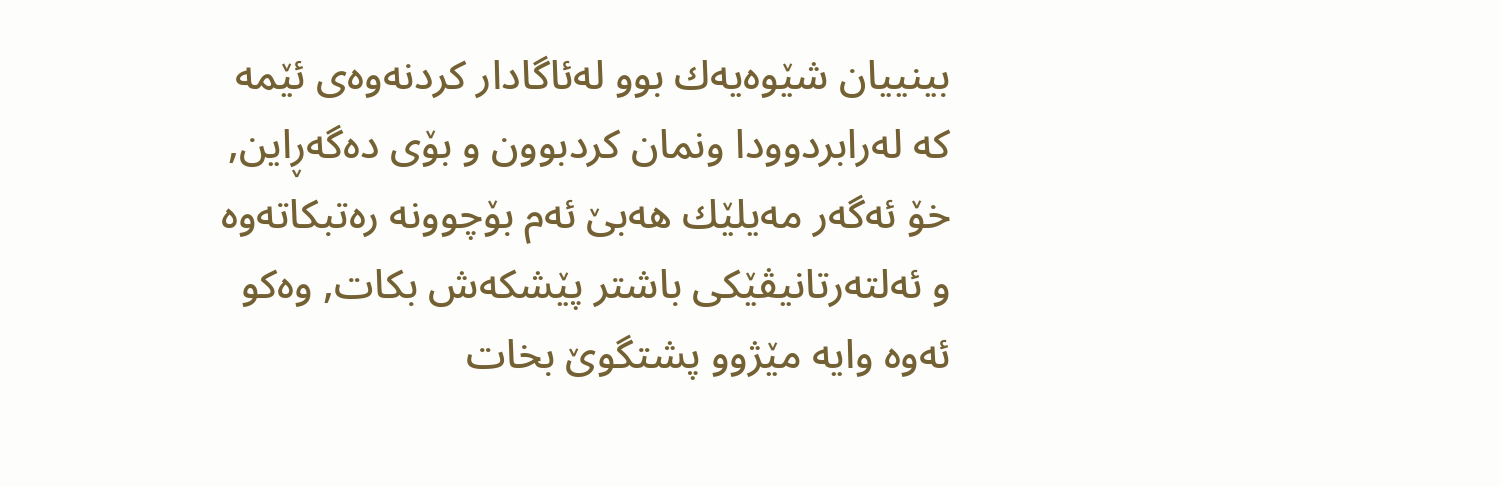بینییان شێوه‌یه‌ك بوو له‌ئاگادار كردنه‌وه‌ی ئێمه‌ كه‌ له‌رابردوودا ونمان كردبوون و بۆی ده‌گه‌ڕاین, خۆ ئه‌گه‌ر مه‌یلێك هه‌بێ‌ ئه‌م بۆچوونه‌ ره‌تبكاته‌وه‌ و ئه‌لته‌رتانیڤێكی باشتر پێشكه‌ش بكات, وه‌كو ئه‌وه‌ وایه‌ مێژوو پشتگوێ‌ بخات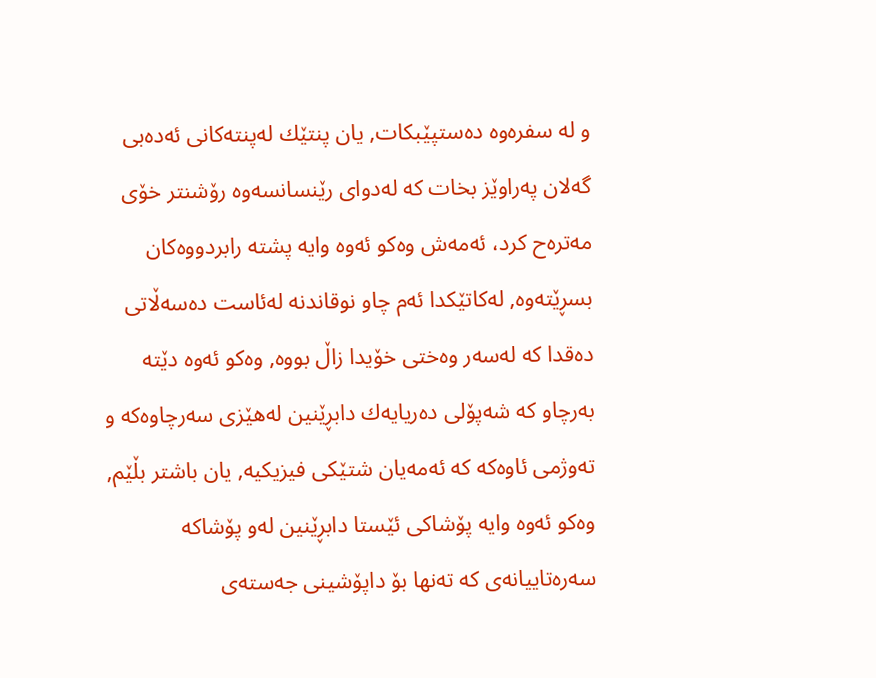و له‌ سفره‌وه‌ ده‌ستپێبكات, یان پنتێك له‌پنته‌كانی ئه‌ده‌بی گه‌لان په‌راوێز بخات كه‌ له‌دوای رێنسانسه‌وه‌ رۆشنتر خۆی مه‌تره‌ح كرد، ئه‌مه‌ش وه‌كو ئه‌وه‌ وایه‌ پشته‌ رابردووه‌كان بسڕێته‌وه‌, له‌كاتێكدا ئه‌م چاو نوقاندنه‌ له‌ئاست ده‌سه‌ڵاتی ده‌قدا كه‌ له‌سه‌ر وه‌ختی خۆیدا زاڵ بووه‌, وه‌كو ئه‌وه‌ دێته‌ به‌رچاو كه‌ شه‌پۆلی ده‌ریایه‌ك دابڕێنین له‌هێزی سه‌رچاوه‌كه‌ و ته‌وژمی ئاوه‌كه‌ كه‌ ئه‌مه‌یان شتێكی فیزیكیه‌, یان باشتر بڵێم, وه‌كو ئه‌وه‌ وایه‌ پۆشاكی ئێستا دابڕێنین له‌و پۆشاكه‌ سه‌ره‌تاییانه‌ی كه‌ ته‌نها بۆ داپۆشینی جه‌سته‌ی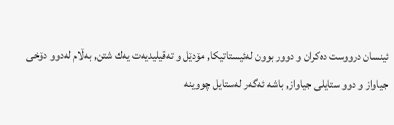ئینسان درووست ده‌كران و دوور بوون له‌ئیستاتیكا, مۆدێل و ته‌قیلیدیه‌ت یه‌ك شتن, به‌ڵام له‌دوو دۆخی جیاواز و دوو ستایلی جیاواز, باشه‌ ئه‌گه‌ر له‌ستایل چووینه‌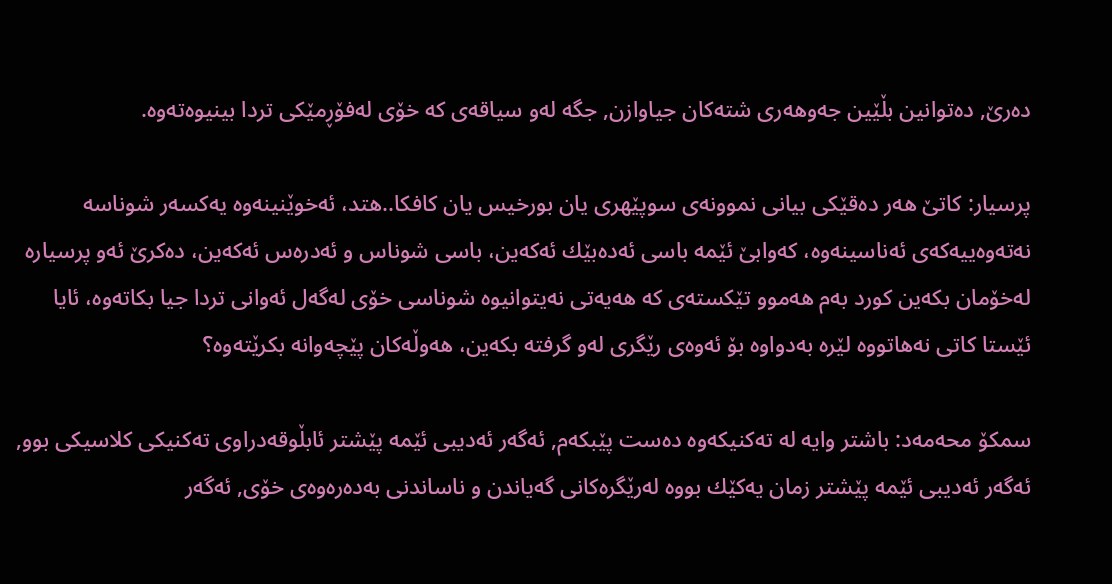ده‌رێ‌, ده‌توانین بڵێین جه‌وهه‌ری شته‌كان جیاوازن, جگه‌ له‌و سیاقه‌ی كه‌ خۆی له‌فۆڕمێكی تردا بینیوه‌ته‌وه‌.

پرسیار: كاتێ هه‌ر ده‌قێكی بیانی نموونه‌ی سوپێهری یان بورخیس یان كافكا..هتد، ئه‌خوێنینه‌وه‌ یه‌كسه‌ر شوناسه‌ نه‌ته‌وه‌ییه‌كه‌ی ئه‌ناسینه‌وه‌، كه‌وابێ ئێمه‌ باسی ئه‌ده‌بێك ئه‌كه‌ین، باسی شوناس و ئه‌دره‌س ئه‌كه‌ین، ده‌كرێ ئه‌و پرسیاره‌ له‌خۆمان بكه‌ین كورد به‌م هه‌موو تێكسته‌ی كه‌ هه‌یه‌تی نه‌یتوانیوه‌ شوناسی خۆی له‌گه‌ل ئه‌وانی تردا جیا بكاته‌وه‌، ئایا ئێستا كاتی نه‌هاتووه‌ لێره‌ به‌دواوه‌ بۆ ئه‌وه‌ی رێگری له‌و گرفته‌ بكه‌ین، هه‌وڵه‌كان پێچه‌وانه‌ بكرێته‌وه‌؟

سمكۆ محه‌مه‌د: باشتر وایه‌ له‌ ته‌كنیكه‌وه‌ ده‌ست پێبكه‌م, ئه‌گه‌ر ئه‌دیبی ئێمه‌ پێشتر ئابڵوقه‌دراوی ته‌كنیكی كلاسیكی بوو, ئه‌گه‌ر ئه‌دیبی ئێمه‌ پێشتر زمان یه‌كێك بووه‌ له‌رێگره‌كانی گه‌یاندن و ناساندنی به‌ده‌ره‌وه‌ی خۆی, ئه‌گه‌ر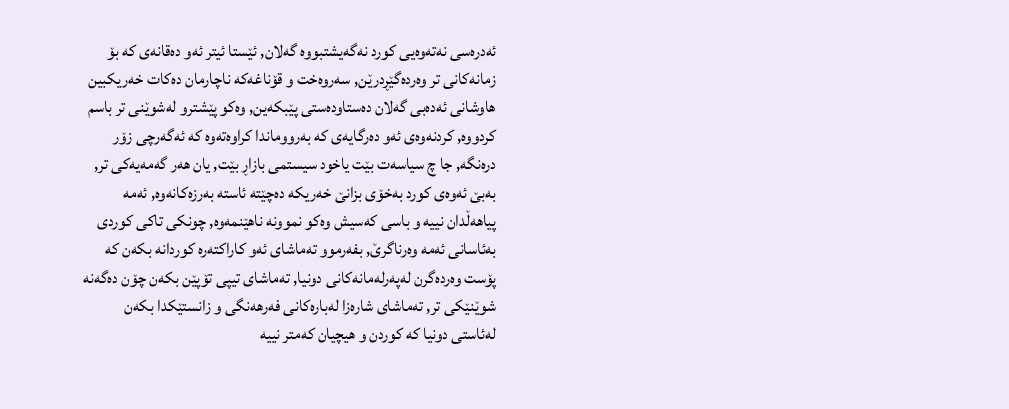ئه‌دره‌سی نه‌ته‌وه‌یی كورد نه‌گه‌یشتبووه‌ گه‌لان, ئێستا ئیتر ئه‌و ده‌قانه‌ی كه‌ بۆ زمانه‌كانی تر وه‌رده‌گێڕدرێن, سه‌روه‌خت و قۆناغه‌كه‌ ناچارمان ده‌كات خه‌ریكبین هاوشانی ئه‌ده‌بی گه‌لان ده‌ستاوده‌ستی پێبكه‌ین, وه‌كو پێشترو له‌شوێنی تر باسم كردووه‌, كردنه‌وه‌ی ئه‌و ده‌رگایه‌ی كه‌ به‌رووماندا كراوه‌ته‌وه‌ كه‌ ئه‌گه‌رچی زۆر دره‌نگه‌, جا چ سیاسه‌ت بێت یاخود سیستمی بازاڕ بێت, یان هه‌ر گه‌مه‌یه‌كی تر, به‌بێ‌ ئه‌وه‌ی كورد به‌خۆی بزانێ‌ خه‌ریكه‌ ده‌چێته‌ ئاسته‌ به‌رزه‌كانه‌وه‌, ئه‌مه‌ پیاهه‌ڵدان نییه‌ و باسی كه‌سیش وه‌كو نموونه‌ ناهێنمه‌وه‌, چونكی تاكی كوردی به‌ئاسانی ئه‌مه‌ وه‌رناگرێ‌, بفه‌رموو ته‌ماشای ئه‌و كاراكته‌ره‌ كوردانه‌ بكه‌ن كه‌ پۆست وه‌رده‌گرن له‌په‌رله‌مانه‌كانی دونیا, ته‌ماشای تیپی تۆپێن بكه‌ن چۆن ده‌گه‌نه‌ شوێنێكی تر, ته‌ماشای شاره‌زا له‌باره‌كانی فه‌رهه‌نگی و زانستێكدا بكه‌ن له‌ئاستی دونیا كه‌ كوردن و هیچیان كه‌متر نییه‌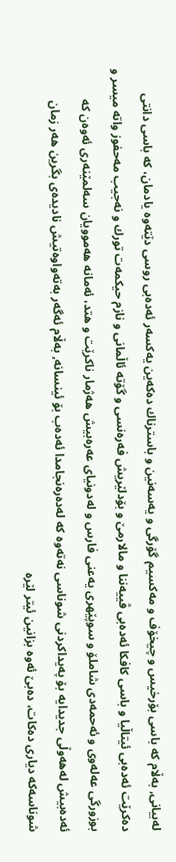له‌بیانی, به‌ڵام كه‌ باسی بۆرخیس و چیخۆف و مه‌كسیم گۆرگی و یه‌سه‌نین و باسترناك ده‌كه‌ین یه‌كسه‌ر ئه‌ده‌بی روسی دێته‌وه‌ یادمان، كه‌ باسی دانتی ده‌كرێت ئه‌ده‌بی ئیتاڵیا و باسی كافكا ئه‌ده‌بی ڤییه‌ننا و مالارمێ‌ و بۆدلێریش فه‌ره‌نسی و گۆته‌ ئاڵمانی و نازم حیكمه‌ت تورك و نه‌جیب مه‌حفوز واته‌ میسر و بوزورگی عه‌له‌وی و ئه‌حمه‌دی شاملۆ و سوپێهری یه‌عنی فارس و له‌دونیای عه‌ره‌بیش هه‌ژمار ناكرێت و هتد، ئه‌مانه‌ هه‌موویان سه‌لمێنه‌ری ئه‌وه‌ن كه‌ ئه‌ده‌بیش له‌هه‌وڵی جدیدایه‌ بۆ په‌یداكردنی شوناسی نه‌ته‌وه‌ كه‌ له‌ده‌ره‌نجامدا ئه‌ده‌ب بۆ ئینسانه‌, به‌ڵام ئه‌گه‌ر به‌ته‌واوه‌تیش نادیده‌ی بگرین هه‌ر زمان شوناسه‌كه‌ دیاری ده‌كات، ده‌بێ‌ ئه‌وه‌ بزانین ئیتر لێره‌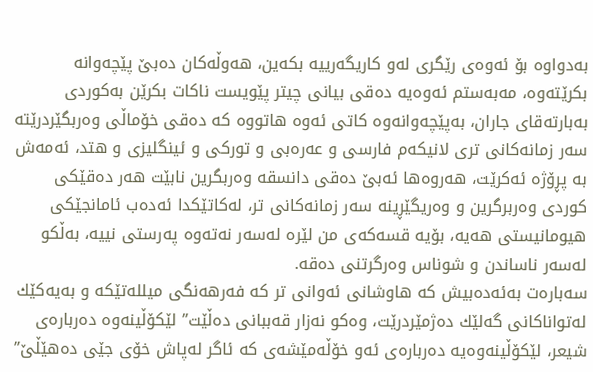به‌دواوه‌ بۆ ئه‌وه‌ی رێگری له‌و كاریگه‌رییه‌ بكه‌ین، هه‌وڵه‌كان ده‌بێ‌ پێچه‌وانه‌ بكرێته‌وه‌، مه‌به‌ستم ئه‌وه‌یه‌ ده‌قی بیانی چیتر پێویست ناكات بكرێن به‌كوردی به‌بارته‌قای جاران، به‌پێچه‌وانه‌وه‌ كاتی ئه‌وه‌ هاتووه‌ كه‌ ده‌قی خۆماڵی وه‌ربگێردرێته‌ سه‌ر زمانه‌كانی تری لانیكه‌م فارسی و عه‌ره‌بی و توركی و ئینگلیزی و هتد، ئه‌مه‌ش به‌ پڕۆژه‌ ئه‌كرێت، هه‌روه‌ها ئه‌بێ ده‌قی دانسقه‌ وه‌ربگرین نابێت هه‌ر ده‌قێكی كوردی وه‌ربرگرین و وه‌ریگێڕینه‌ سه‌ر زمانه‌كانی تر، له‌كاتێكدا ئه‌ده‌ب ئامانجێكی هیومانیستی هه‌یه‌، بۆیه‌ قسه‌كه‌ی من لێره‌ له‌سه‌ر نه‌ته‌وه‌ په‌رستی نییه‌، به‌ڵكو له‌سه‌ر ناساندن و شوناس وه‌رگرتنی ده‌قه‌.
سه‌باره‌ت به‌ئه‌ده‌بیش كه‌ هاوشانی ئه‌وانی تر كه‌ فه‌رهه‌نگی میلله‌تێكه‌ و به‌یه‌كێك له‌تواناكانی گه‌لێك ده‌ژمێردرێت، وه‌كو نه‌زار قه‌ببانی ده‌ڵێت” لێكۆڵینه‌وه‌ ده‌رباره‌ی شیعر، لێكۆڵینه‌وه‌یه‌ ده‌رباره‌ی ئه‌و خۆڵه‌مێشه‌ی كه‌ ئاگر له‌پاش خۆی جێی ده‌هێڵێ‌”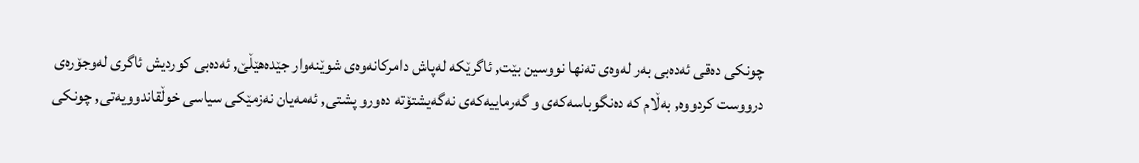چونكی ده‌قی ئه‌ده‌بی به‌ر له‌وه‌ی ته‌نها نووسین بێت, ئاگرێكه‌ له‌پاش دامركانه‌وه‌ی شوێنه‌وار جێده‌هێڵێ‌, ئه‌ده‌بی كوردیش ئاگری له‌وجۆره‌ی درووست كردووه‌, به‌ڵام كه‌ ده‌نگوباسه‌كه‌ی و گه‌رماییه‌كه‌ی نه‌گه‌یشتۆته‌ ده‌ورو پشتی, ئه‌مه‌یان نه‌زمێكی سیاسی خوڵقاندوویه‌تی, چونكی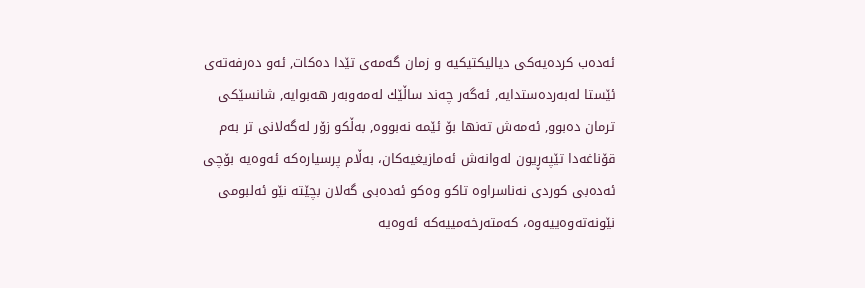ئه‌ده‌ب كرده‌یه‌كی دیالیكتیكیه‌ و زمان گه‌مه‌ی تێدا ده‌كات, ئه‌و ده‌رفه‌ته‌ی ئێستا له‌به‌رده‌ستدایه‌, ئه‌گه‌ر چه‌ند ساڵێك له‌مه‌وبه‌ر هه‌بوایه‌, شانسێكی ترمان ده‌بوو, ئه‌مه‌ش ته‌نها بۆ ئێمه‌ نه‌بووه‌, به‌ڵكو زۆر له‌گه‌لانی تر به‌م قۆناغه‌دا تێپه‌ڕیون له‌وانه‌ش ئه‌مازیغیه‌كان، به‌ڵام پرسیاره‌كه‌ ئه‌وه‌یه‌ بۆچی ئه‌ده‌بی كوردی نه‌ناسراوه‌ تاكو وه‌كو ئه‌ده‌بی گه‌لان بچێته‌ نێو ئه‌لبومی نێونه‌ته‌وه‌ییه‌وه‌، كه‌مته‌رخه‌مییه‌كه‌ ئه‌وه‌یه‌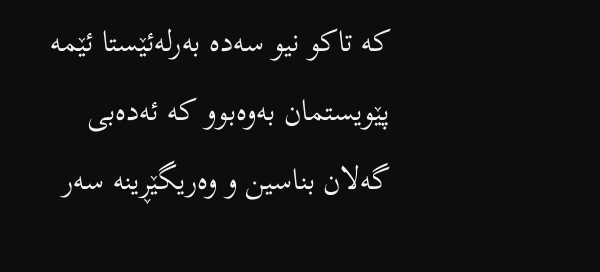كه‌ تاكو نیو سه‌ده‌ به‌رله‌ئێستا ئێمه‌ پێویستمان به‌وه‌بوو كه‌ ئه‌ده‌بی گه‌لان بناسین و وه‌ریگێڕینه‌ سه‌ر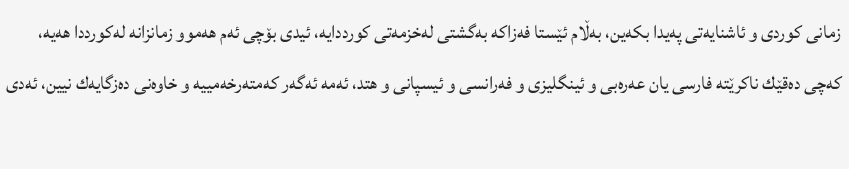زمانی كوردی و ئاشنایه‌تی په‌یدا بكه‌ین، به‌ڵام ئێستا فه‌زاكه‌ به‌گشتی له‌خزمه‌تی كورددایه‌، ئیدی بۆچی ئه‌م هه‌موو زمانزانه‌ له‌كورددا هه‌یه‌، كه‌چی ده‌قێك ناكرێته‌ فارسی یان عه‌ره‌بی و ئینگلیزی و فه‌رانسی و ئیسپانی و هتد، ئه‌مه‌ ئه‌گه‌ر كه‌مته‌رخه‌مییه‌ و خاوه‌نی ده‌زگایه‌ك نیین، ئه‌دی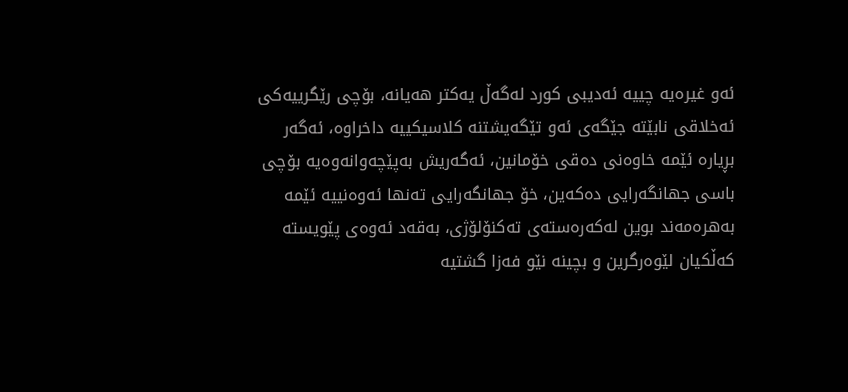ئه‌و غیره‌یه‌ چییه‌ ئه‌دیبی كورد له‌گه‌ڵ یه‌كتر هه‌یانه‌، بۆچی رێگرییه‌كی ئه‌خلاقی نابێته‌ جێگه‌ی ئه‌و تێگه‌یشتنه‌ كلاسیكییه‌ داخراوه‌، ئه‌گه‌ر بڕیاره‌ ئێمه‌ خاوه‌نی ده‌قی خۆمانین، ئه‌گه‌ریش به‌پێچه‌وانه‌وه‌یه‌ بۆچی باسی جهانگه‌رایی ده‌كه‌ین، خۆ جهانگه‌رایی ته‌نها ئه‌وه‌نییه‌ ئێمه‌ به‌هره‌مه‌ند بوین له‌كه‌ره‌سته‌ی ته‌كنۆلۆژی، به‌قه‌د ئه‌وه‌ی پێویسته‌ كه‌ڵكیان لێوه‌رگرین و بچینه‌ نێو فه‌زا گشتیه‌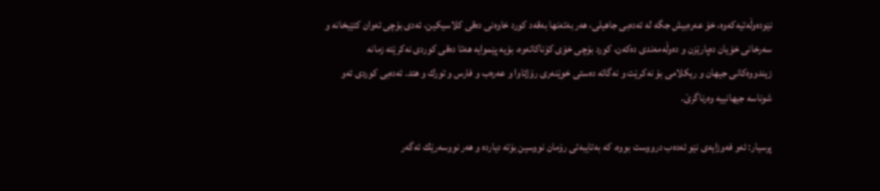نێوده‌وڵه‌تیه‌كه‌وه‌، خۆ عه‌ره‌بیش جگه‌ له‌ ئه‌ده‌بی جاهیلی، هه‌ر به‌ته‌نها به‌قه‌د كورد خاوه‌نی ده‌قی كلاسیكین، ئه‌دی بۆچی ئه‌وان كتێبخانه‌ و سه‌رخانی خۆیان ده‌پارێزن و ده‌وڵه‌مه‌ندی ده‌كه‌ن، كورد بۆچی خۆی كۆناكاته‌وه‌، بۆیه‌ پێموایه‌ هه‌تا ده‌قی كوردی نه‌كرێته‌ زمانه‌ زیندووه‌كانی جیهان و ریكلامی بۆ نه‌كرێت و نه‌گاته‌ ده‌ستی خوێنه‌ری رۆژئاوا و عه‌ره‌ب و فارس و تورك و هتد. ئه‌ده‌بی كوردی ئه‌و شوناسه‌ جیهانییه‌ وه‌رناگرێ‌.

پرسیار: ئه‌و فه‌وزایه‌ی نێو ئه‌ده‌ب درووست بووه‌، كه‌ به‌تایبه‌تی رۆمان نووسین بۆته‌ دیارده‌ و هه‌ر نووسه‌رێك ئه‌گه‌ر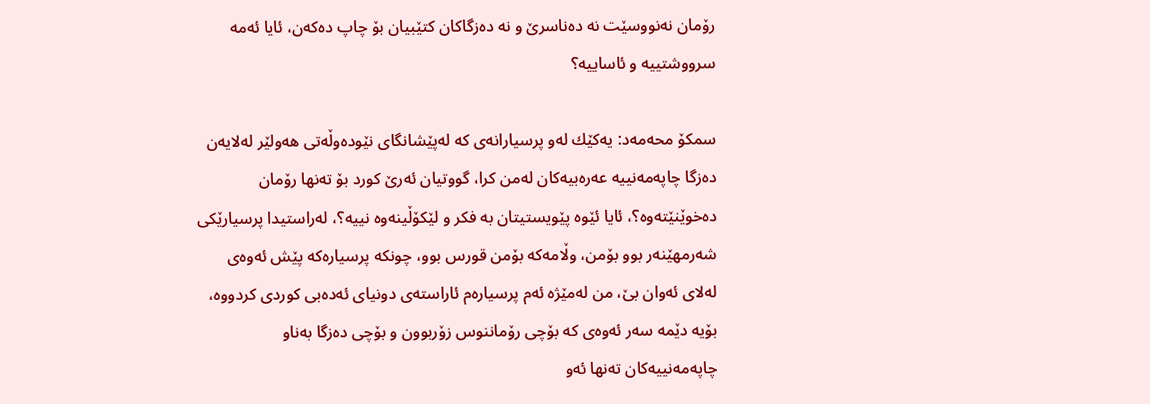رۆمان نه‌نووسێت نه‌ ده‌ناسرێ‌ و نه‌ ده‌زگاكان كتێبیان بۆ چاپ ده‌كه‌ن، ئایا ئه‌مه‌ سرووشتییه‌ و ئاساییه‌؟

سمكۆ محه‌مه‌د: یه‌كێك له‌و پرسیارانه‌ی كه‌ له‌پێشانگای نێوده‌وڵه‌تی هه‌ولێر له‌لایه‌ن ده‌زگا چاپه‌مه‌نییه‌ عه‌ره‌بیه‌كان له‌من كرا، گووتیان ئه‌رێ‌ كورد بۆ ته‌نها رۆمان ده‌خوێنێته‌وه‌؟، ئایا ئێوه‌ پێویستیتان به‌ فكر و لێكۆڵینه‌وه‌ نییه‌؟، له‌راستیدا پرسیارێكی شه‌رمهێنه‌ر بوو بۆمن، وڵامه‌كه‌ بۆمن قورس بوو، چونكه‌ پرسیاره‌كه‌ پێش ئه‌وه‌ی له‌لای ئه‌وان بێ‌، من له‌مێژه‌ ئه‌م پرسیاره‌م ئاراسته‌ی دونیای ئه‌ده‌بی كوردی كردووه‌، بۆیه‌ دێمه‌ سه‌ر ئه‌وه‌ی كه‌ بۆچی رۆماننوس زۆربوون و بۆچی ده‌زگا به‌ناو چاپه‌مه‌نییه‌كان ته‌نها ئه‌و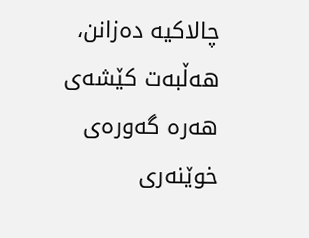چالاكیه‌ ده‌زانن، هه‌ڵبه‌ت كێشه‌ی هه‌ره‌ گه‌وره‌ی خوێنه‌ری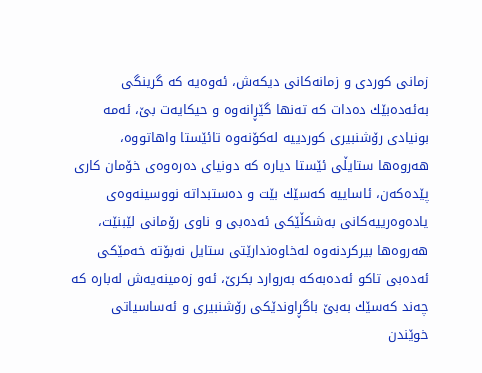زمانی كوردی و زمانه‌كانی دیكه‌ش، ئه‌وه‌یه‌ كه‌ گرینگی به‌ئه‌ده‌بێك ده‌دات كه‌ ته‌نها گێڕانه‌وه‌ و حیكایه‌ت بێ‌، ئه‌مه‌ بونیادی رۆشنبیری كوردییه‌ له‌كۆنه‌وه‌ تائێستا واهاتووه‌، هه‌روه‌ها ستایڵی ئێستا دیاره‌ كه‌ دونیای ده‌ره‌وه‌ی خۆمان كاری پێده‌كه‌ن، ئاساییه‌ كه‌سێك بێت و ده‌ستبداته‌ نووسینه‌وه‌ی یاده‌وه‌رییه‌كانی به‌شكڵێكی ئه‌ده‌بی و ناوی رۆمانی لێبنێت، هه‌روه‌ها بیركردنه‌وه‌ له‌خاوه‌ندارێتی ستایل نه‌بۆته‌ خه‌مێكی ئه‌ده‌بی تاكو ئه‌ده‌به‌كه‌ به‌روارد بكرێ‌، ئه‌و زه‌مینه‌یه‌ش له‌باره‌ كه‌ چه‌ند كه‌سێك به‌بێ‌ باگڕاوندێكی رۆشنبیری و ئه‌ساسیاتی خوێندن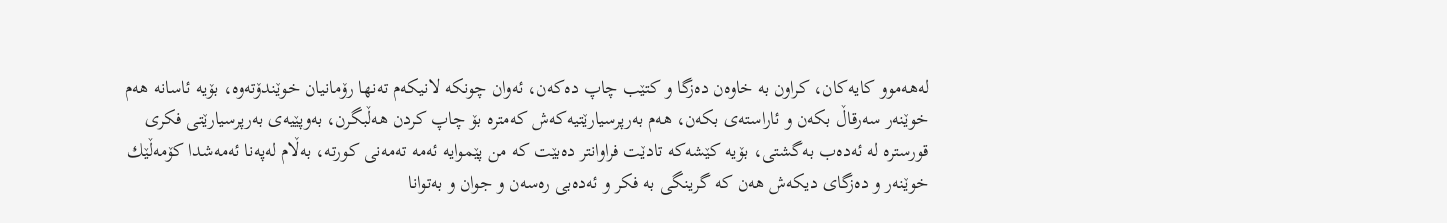له‌هه‌موو كایه‌كان، كراون به‌ خاوه‌ن ده‌زگا و كتێب چاپ ده‌كه‌ن، ئه‌وان چونكه‌ لانیكه‌م ته‌نها رۆمانیان خوێندۆته‌وه‌، بۆیه‌ ئاسانه‌ هه‌م خوێنه‌ر سه‌رقاڵ بكه‌ن و ئاراسته‌ی بكه‌ن، هه‌م به‌رپرسیارێتیه‌كه‌ش كه‌متره‌ بۆ چاپ كردن هه‌ڵبگرن، به‌وپێیه‌ی به‌رپرسیارێتی فكری قورستره‌ له‌ ئه‌ده‌ب به‌گشتی، بۆیه‌ كێشه‌كه‌ تادێت فراوانتر ده‌بێت كه‌ من پێموایه‌ ئه‌مه‌ ته‌مه‌نی كورته‌، به‌ڵام له‌په‌نا ئه‌مه‌شدا كۆمه‌ڵێك خوێنه‌ر و ده‌زگای دیكه‌ش هه‌ن كه‌ گرینگی به‌ فكر و ئه‌ده‌بی ره‌سه‌ن و جوان و به‌توانا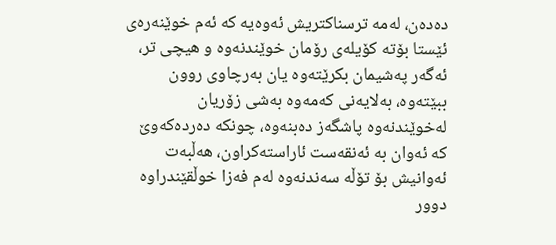ده‌ده‌ن، له‌مه‌ ترسناكتریش ئه‌وه‌یه‌ كه‌ ئه‌م خوێنه‌ره‌ی ئێستا بۆته‌ كۆیله‌ی رۆمان خوێندنه‌وه‌ و هیچی تر، ئه‌گه‌ر په‌شیمان بكرێته‌وه‌ یان به‌رچاوی روون ببێته‌وه‌، به‌لایه‌نی كه‌مه‌وه‌ به‌شی زۆریان له‌خوێندنه‌وه‌ پاشگه‌ز ده‌بنه‌وه‌، چونكه‌ ده‌رده‌كه‌وێ‌ كه‌ ئه‌وان به‌ ئه‌نقه‌ست ئاراسته‌كراون، هه‌ڵبه‌ت ئه‌وانیش بۆ تۆڵه‌ سه‌ندنه‌وه‌ له‌م فه‌زا خوڵقێندراوه‌ دوور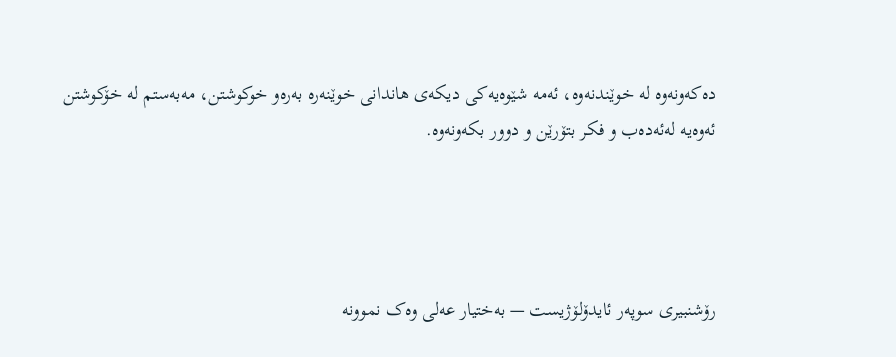ده‌كه‌ونه‌وه‌ له‌ خوێندنه‌وه‌، ئه‌مه‌ شێوه‌یه‌كی دیكه‌ی هاندانی خوێنه‌ره‌ به‌ره‌و خوكوشتن، مه‌به‌ستم له‌ خۆكوشتن ئه‌وه‌یه‌ له‌ئه‌ده‌ب و فكر بتۆرێن و دوور بكه‌ونه‌وه‌.




رۆشنبیری سوپەر ئایدۆلۆژیست — بەختیار عەلی وەک نموونە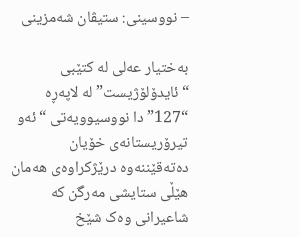– نووسینی: ستیڤان شەمزینی

بەختیار عەلی لە کتێبی “ئایدۆلۆژیست” لە لاپەڕە “127”دا نووسیوویەتی “ئەو تیرۆریستانەی خۆیان دەتەقێننەوە درێژکراوەی هەمان هێڵی ستایشی مەرگن کە شاعیرانی وەک شێخ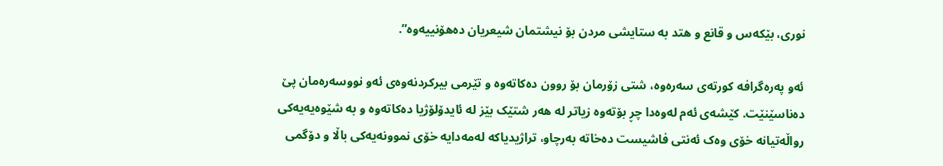نوری، بێکەس و قانع و هتد بە ستایشی مردن بۆ نیشتمان شیعریان دەهۆنییەوە”.

ئەو پەرەگرافە کورتەی سەرەوە، شتی زۆرمان بۆ روون دەکاتەوە و تێرمی بیرکردنەوەی ئەو نووسەرەمان پێ دەناسێنێت. کێشەی ئەم لەوەدا چڕ بۆتەوە زیاتر لە هەر شتێک بێز لە ئایدۆلۆژیا دەکاتەوە و بە شێوەیەیەکی رواڵەتیانە خۆی وەک ئەنتی فاشیست دەخاتە بەرچاو، تراژیدیاکە لەمەدایە خۆی نموونەیەکی باڵا و دۆگمی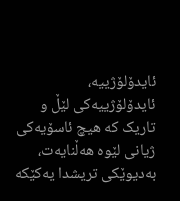ئایدۆلۆژییە، ئایدۆلۆژییەکی لێڵ و تاریک کە هیچ ئاسۆیەکی ژیانی لێوە هەڵنایەت، بەدیوێکی تریشدا یەکێکە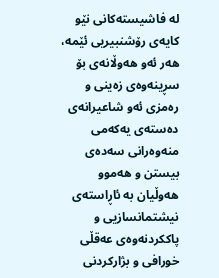لە فاشیستەکانی نێو کایەی رۆشنبیریی ئێمە، هەر ئەو هەوڵانەی بۆ سڕینەوەی زەینی و رەمزی ئەو شاعیرانەی دەستەی یەکەمی منەوەرانی سەدەی بیستن و هەموو هەوڵیان بە ئاڕاستەی نیشتمانسازیی و پاککردنەوەی عەقڵی خورافی و بژارکردنی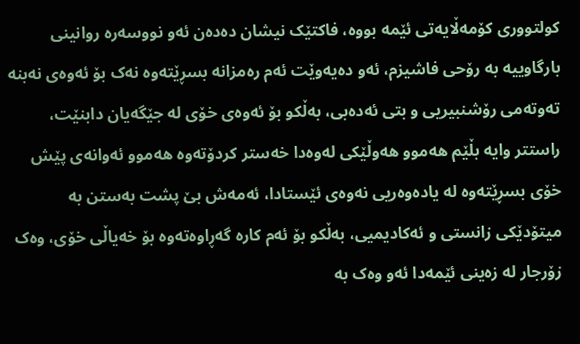کولتووری کۆمەڵایەتی ئێمە بووە، فاکتێک نیشان دەدەن ئەو نووسەرە روانینی بارگاوییە بە رۆحی فاشیزم، ئەو دەیەوێت ئەم رەمزانە بسڕێتەوە نەک بۆ ئەوەی نەبنە تەوتەمی رۆشنبیریی و بتی ئەدەبی، بەڵکو بۆ ئەوەی خۆی لە جێگەیان دابنێت، راستتر وایە بڵێم هەموو هەوڵێکی لەوەدا خەستر کردۆتەوە هەموو ئەوانەی پێش خۆی بسڕێتەوە لە یادەوەریی نەوەی ئێستادا، ئەمەش بێ پشت بەستن بە میتۆدێکی زانستی و ئەکادیمیی، بەڵکو بۆ ئەم کارە گەڕاوەتەوە بۆ خەیاڵی خۆی، وەک زۆرجار لە زەینی ئێمەدا ئەو وەک بە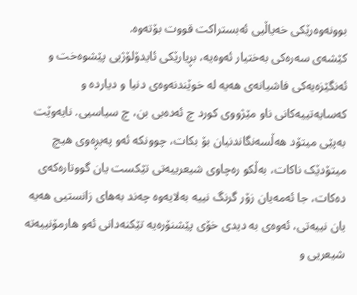بوونەوەرێکی خەیاڵیی ئەبستراکت قووت بۆتەوە.
کێشەی سەرەکی بەختیار ئەوەیە، بڕیارێکی ئایدۆلۆژیی پێشوەخت و ئەنگێزەیەکی فاشیانەی هەیە لە خوێندنەوەی دنیا و دیاردە و کەسایەتییەکانی ناو مێژووی کورد چ ئەدەبی بن، چ سیاسیی. نایەوێت بەپێی میتۆد هەڵسەنگاندنیان بۆ بکات، چوونکە ئەو پەیڕەوی هیچ میتۆدێک ناکات، بەڵکو رەچاوی شیعرییەتی تێکست یان گووتارەکەی دەکات، جا ئەمەیان زۆر گرنگ نییە بەلایەوە چەند بەهای زانستیی هەیە یان نییەتی، ئەوەی بە دیدی خۆی پێشنۆرەیە تێکنەدانی ئەو هارمۆنییەتە شیعریی و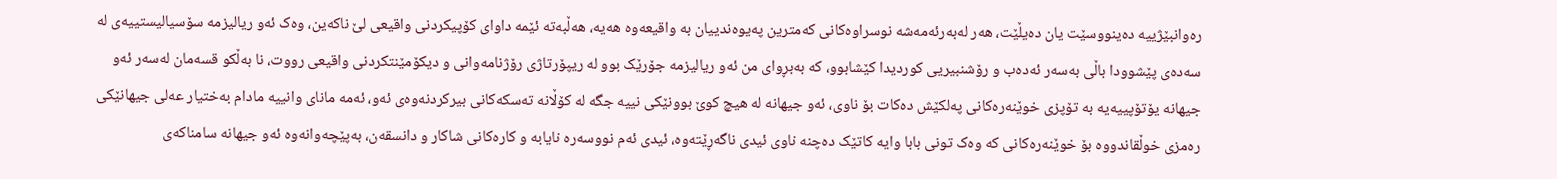رەوانبێژییە دەینووسێت یان دەیڵێت، هەر لەبەرئەمەشە نوسراوەکانی کەمترین پەیوەندییان بە واقیعەوە هەیە، هەڵبەتە ئێمە داوای کۆپیکردنی واقیعی لێ ناکەین، وەک ئەو ریالیزمە سۆسیالیستییەی لە سەدەی پێشوودا باڵی بەسەر ئەدەب و رۆشنبیریی کوردیدا کێشابوو، کە بەبڕوای من ئەو ریالیزمە جۆرێک بوو لە ریپۆرتاژی رۆژنامەوانی و دیکۆمێنتکردنی واقیعی رووت، نا بەڵکو قسەمان لەسەر ئەو جیهانە یۆتۆپییەیە بە تۆپزی خوێنەرەکانی پەلکێش دەکات بۆ ناوی، ئەو جیهانە لە هیچ کوێ بوونێکی نییە جگە لە کۆڵانە تەسکەکانی بیرکردنەوەی ئەو، ئەمە مانای وانییە مادام بەختیار عەلی جیهانێکی رەمزی خوڵقاندووە بۆ خوێنەرەکانی کە وەک تونی بابا وایە کاتێک دەچنە ناوی ئیدی ناگەڕێتەوە، ئیدی ئەم نووسەرە نایابە و کارەکانی شاکار و دانسقەن، بەپێچەوانەوە ئەو جیهانە سامناکەی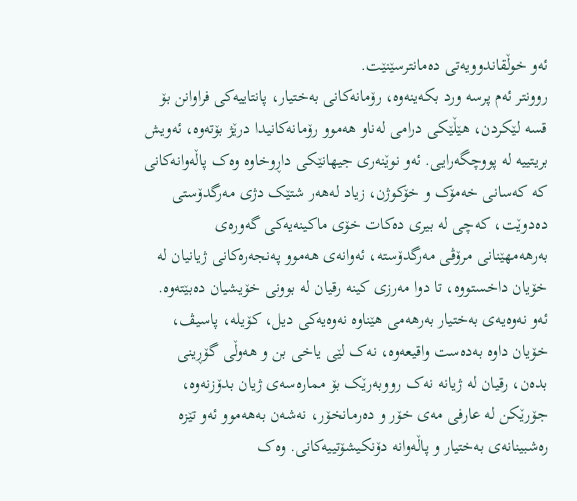ئەو خوڵقاندوویەتی دەمانترسێنێت.
روونتر ئەم پرسە ورد بکەینەوە، رۆمانەکانی بەختیار، پانتاییەکی فراوانن بۆ قسە لێکردن، هێڵێکی درامی لەناو هەموو رۆمانەکانیدا درێژ بۆتەوە، ئەویش بریتییە لە پووچگەرایی. ئەو نوێنەری جیهانێکی داڕوخاوە وەک پاڵەوانەکانی کە کەسانی خەمۆک و خۆکوژن، زیاد لەهەر شتێک دژی مەرگدۆستی دەدوێت، کەچی لە بیری دەکات خۆی ماکینەیەکی گەورەی بەرهەمهێنانی مرۆڤی مەرگدۆستە، ئەوانەی هەموو پەنجەرەکانی ژیانیان لە خۆیان داخستووە، تا دوا مەرزی کینە رقیان لە بوونی خۆیشیان دەبێتەوە. ئەو نەوەیەی بەختیار بەرهەمی هێناوە نەوەیەکی دیل، کۆیلە، پاسیڤ، خۆیان داوە بەدەست واقیعەوە، نەک لێی یاخی بن و هەوڵی گۆڕینی بدەن، رقیان لە ژیانە نەک رووبەرێک بۆ ممارەسەی ژیان بدۆزنەوە، جۆرێکن لە عارفی مەی خۆر و دەرمانخۆر، نەشەن بەهەموو ئەو تێزە رەشبینانەی بەختیار و پاڵەوانە دۆنکیشۆتییەکانی. وەک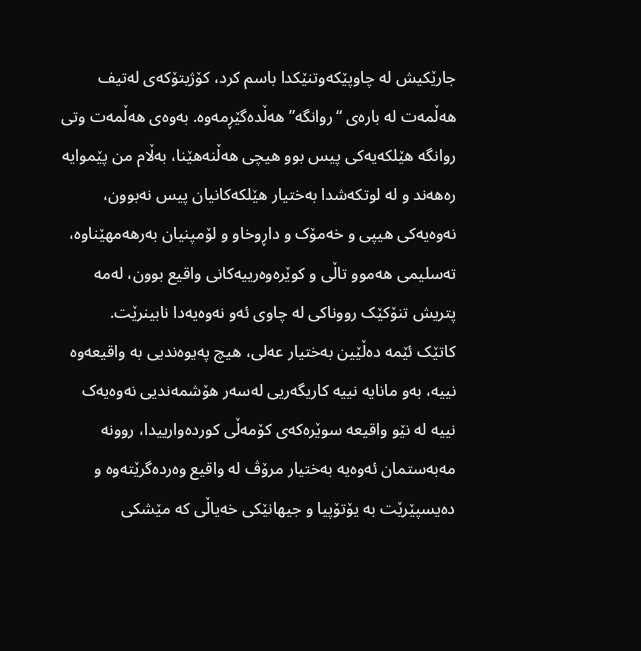جارێکیش لە چاوپێکەوتنێکدا باسم کرد، کۆژیتۆکەی لەتیف هەڵمەت لە بارەی “روانگە” هەڵدەگێڕمەوە. بەوەی هەڵمەت وتی روانگە هێلکەیەکی پیس بوو هیچی هەڵنەهێنا، بەڵام من پێموایە رەهەند و لە لوتکەشدا بەختیار هێلکەکانیان پیس نەبوون، نەوەیەکی هیپی و خەمۆک و داڕوخاو و لۆمپنیان بەرهەمهێناوە، تەسلیمی هەموو تاڵی و کوێرەوەرییەکانی واقیع بوون، لەمە پتریش تنۆکێک رووناکی لە چاوی ئەو نەوەیەدا نابینرێت.
کاتێک ئێمە دەڵێین بەختیار عەلی، هیچ پەیوەندیی بە واقیعەوە نییە، بەو مانایە نییە کاریگەریی لەسەر هۆشمەندیی نەوەیەک نییە لە نێو واقیعە سوێرەکەی کۆمەڵی کوردەوارییدا، روونە مەبەستمان ئەوەیە بەختیار مرۆڤ لە واقیع وەردەگرێتەوە و دەیسپێرێت بە یۆتۆپیا و جیهانێکی خەیاڵی کە مێشکی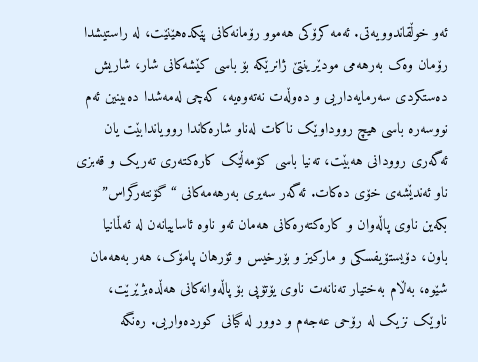ئەو خوڵقاندوویەتی. ئەمە کرۆکی هەموو رۆمانەکانی پێکدەهێنێت، لە راستیشدا رۆمان وەک بەرهەمی مودێرینتێ ژانرێکە بۆ باسی کێشەکانی شار، شاریش دەستکردی سەرمایەداریی و دەوڵەت نەتەوەیە، کەچی لەمەشدا دەبینین ئەم نووسەرە باسی هیچ رووداوێک ناکات لەناو شارەکاندا روویاندابێت یان ئەگەری روودانی هەبێت، تەنیا باسی کۆمەڵێک کارەکتەری تەریک و قەبزی ناو ئەندێشەی خۆی دەکات. ئەگەر سەیری بەرهەمەکانی “گۆنتەرگراس” بکەین ناوی پاڵەوان و کارەکتەرەکانی هەمان ئەو ناوە ئاساییانەن لە ئەڵمانیا باون، دۆیستۆیفسکی و مارکیز و بۆرخیس و ئۆرهان پامۆک، هەر بەهەمان شێوە، بەڵام بەختیار تەنانەت ناوی یۆتۆپی بۆ پاڵەوانەکانی هەڵدەبژێرێت، ناوێک نزیک لە رۆحی عەجەم و دوور لە گیانی کوردەواریی. رەنگە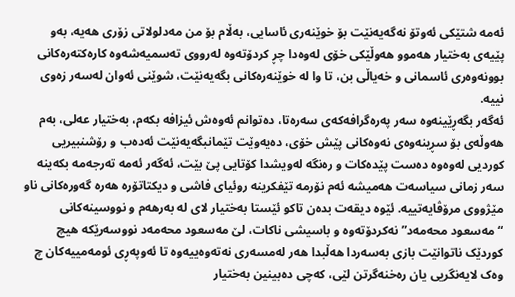ئەمە شتێکی ئەوتۆ نەگەیەنێت بۆ خوێنەری ئاسایی، بەڵام بۆ من مەدلولاتی زۆری هەیە، بەو پێیەی بەختیار هەموو هەوڵێکی خۆی لەوەدا چڕ کردۆتەوە لەرووی تەسمیەشەوە کارەکتەرەکانی بوونەوەری ئاسمانی و خەیاڵی بن، تا وا لە خوێنەرەکانی بگەیەنێت، شوێنی ئەوان لەسەر زەوی نییە.
ئەگەر بگەڕێینەوە سەر پەرەگرافەکەی سەرەتا، دەتوانم ئەوەش ئیزافە بکەم، بەختیار عەلی، بەم هەوڵەی بۆ سڕینەوەی نەوەکانی پێش خۆی، دەیەوێت تێمانبگەیەنێت ئەدەب و رۆشنبیریی کوردیی لەوەوە دەست پێدەکات و رەنگە لەویشدا کۆتایی پێ بێت، ئەگەر ئەمە تەرجەمە بکەینە سەر زمانی سیاسەت هەمیشە ئەم نۆرمە تێفکرینە روئیای فاشی و دیکتاتۆرە هەرە گەورەکانی ناو مێژووی مرۆڤایەتییە. ئێوە دیقەت بدەن تاکو ئێستا بەختیار لای لە بەرهەم و نووسینەکانی “مەسعود محەمەد” نەکردۆتەوە و باسیشی ناکات، لێ مەسعود محەمەد نووسەرێکە هیچ کوردێک ناتوانێت بازی بەسەردا هەڵبدا هەر لەمسەری نەتەوەییەوە تا ئەوپەڕی ئومەمییەکان چ وەک لایەنگریی یان رەخنەگرتن لێی، کەچی دەبینین بەختیار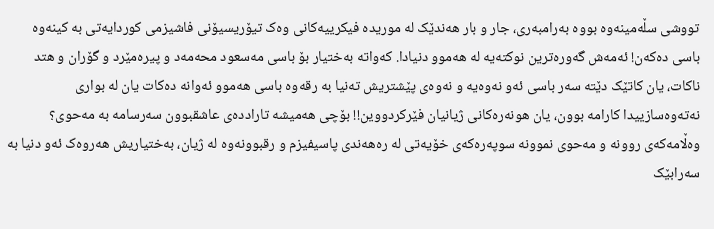تووشی سڵەمینەوە بووە بەرامبەری، جار و بار هەندێک لە موریدە فیکرییەکانی وەک تیۆریسیۆنی فاشیزمی کوردایەتی بە کینەوە باسی دەکەن! ئەمەش گەورەترین نوکتەیە لە هەموو دنیادا. کەواتە بەختیار بۆ باسی مەسعود محەمەد و پیرەمێرد و گۆران و هتد ناکات، یان کاتێک دێتە سەر باسی ئەو نەوەیە و نەوەی پێشتریش تەنیا بە رقەوە باسی هەموو ئەوانە دەکات یان لە بواری نەتەوەسازییدا کارامە بوون، یان هونەرەکانی ژیانیان فێرکردووین!! بۆچی هەمیشە تاراددەی عاشقبوون سەرسامە بە مەحوی؟ وەڵامەکەی روونە و مەحوی نموونە سوپەرەکەی خۆیەتی لە رەهەندی پاسیفیزم و رقبوونەوە لە ژیان، بەختیاریش هەروەک ئەو دنیا بە سەرابێک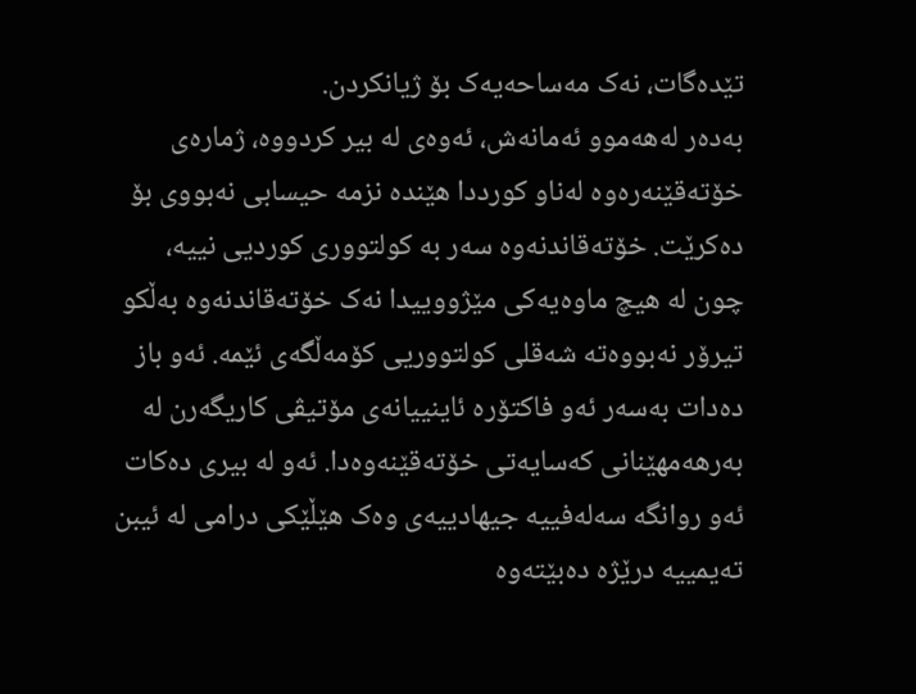تێدەگات، نەک مەساحەیەک بۆ ژیانکردن.
بەدەر لەهەموو ئەمانەش، ئەوەی لە بیر کردووە، ژمارەی خۆتەقێنەرەوە لەناو کورددا هێندە نزمە حیسابی نەبووی بۆ دەکرێت. خۆتەقاندنەوە سەر بە کولتووری کوردیی نییە، چون لە هیچ ماوەیەکی مێژووییدا نەک خۆتەقاندنەوە بەڵکو تیرۆر نەبووەتە شەقلی کولتووریی کۆمەڵگەی ئێمە. ئەو باز دەدات بەسەر ئەو فاکتۆرە ئاینییانەی مۆتیڤی کاریگەرن لە بەرهەمهێنانی کەسایەتی خۆتەقێنەوەدا. ئەو لە بیری دەکات ئەو روانگە سەلەفییە جیهادییەی وەک هێڵێکی درامی لە ئیبن تەیمییە درێژە دەبێتەوە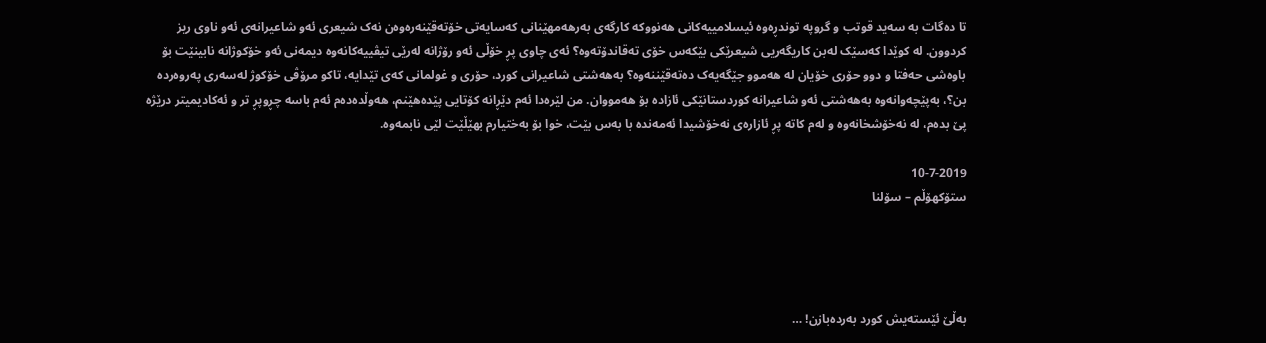تا دەگات بە سەید قوتب و گروپە توندڕەوە ئیسلامییەکانی هەنووکە کارگەی بەرهەمهێنانی کەسایەتی خۆتەقێنەرەوەن نەک شیعری ئەو شاعیرانەی ئەو ناوی ریز کردوون. لە کوێدا کەسێک لەبن کاریگەریی شیعرێکی بێکەس خۆی تەقاندۆتەوە؟ ئەی چاوی پڕ خۆڵی ئەو رۆژانە لەرێی تیڤییەکانەوە دیمەنی ئەو خۆکوژانە نابینێت بۆ باوەشی حەفتا و دوو حۆری خۆیان لە هەموو جێگەیەک دەتەقێننەوە؟ بەهەشتی شاعیرانی کورد، حۆری و غولمانی کەی تێدایە، تاکو مرۆڤی خۆکوژ لەسەری پەروەردە بن؟، بەپێچەوانەوە بەهەشتی ئەو شاعیرانە کوردستانێکی ئازادە بۆ هەمووان. من لێرەدا ئەم دێڕانە کۆتایی پێدەهێنم، هەوڵدەدەم ئەم باسە چڕوپڕ تر و ئەکادیمیتر درێژە پێ بدەم، لە نەخۆشخانەوە و لەم کاتە پڕ ئازارەی نەخۆشیدا ئەمەندە با بەس بێت، خوا بۆ بەختیارم بهێڵێت لێی نابمەوە.

10-7-2019
ستۆکهۆڵم – سۆلنا




بەڵێ ئێستەیش کورد بەردەبازن! …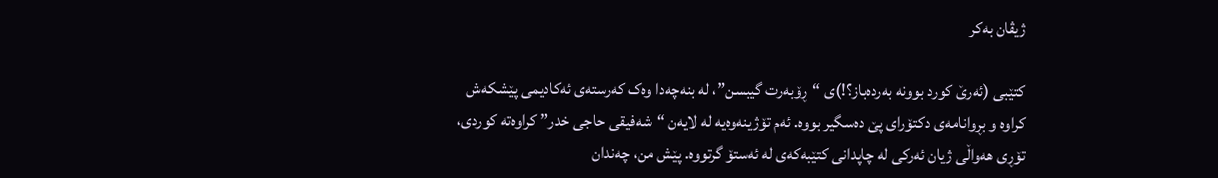ژیڤان بەکر

کتێبی (ئەرێ کورد بوونە بەردەباز؟!)ی “ڕۆبەرت گیبسن”، لە بنەچەدا وەک کەرستەی ئەکادیمی پێشکەش کراوە و بڕوانامەی دکتۆرای پێ دەسگیر بووە. ئەم تۆژینەوەیە لە لایەن “شەفیقی حاجی خدر” کراوەتە کوردی، تۆڕی هەواڵی ژیان ئەرکی لە چاپدانی کتێبەکەی لە ئەستۆ گرتووە. پێش من، چەندان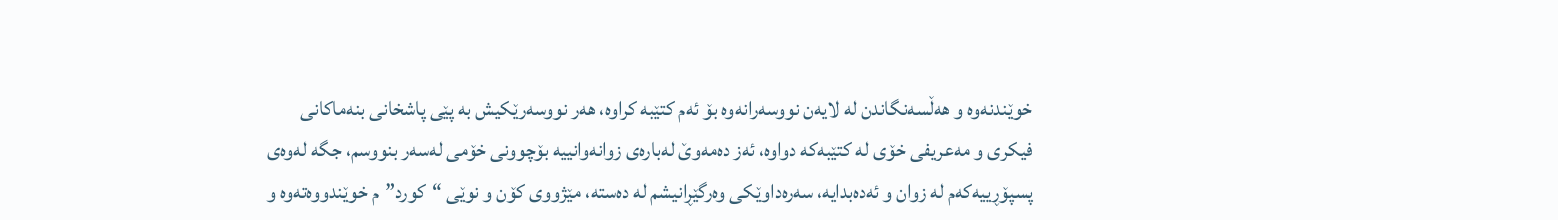خوێندنەوە و هەڵسەنگاندن لە لایەن نووسەرانەوە بۆ ئەم کتێبە کراوە، هەر نووسەرێکیش بە پێی پاشخانی بنەماکانی فیکری و مەعریفی خۆی لە کتێبەکە دواوە، ئەز دەمەوێ لەبارەی زوانەوانییە بۆچوونی خۆمی لەسەر بنووسم، جگە لەوەی پسپۆڕییەکەم لە زوان و ئەدەبدایە، سەرەداوێکی وەرگێڕانیشم لە دەستە، مێژووی کۆن و نوێی “کورد”م خوێندووەتەوە و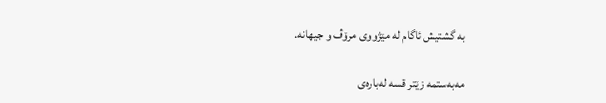بە گشتیش ئاگام لە مێژووی مرۆڤ و جیهانە.

مەبەستمە زێتر قسە لەبارەی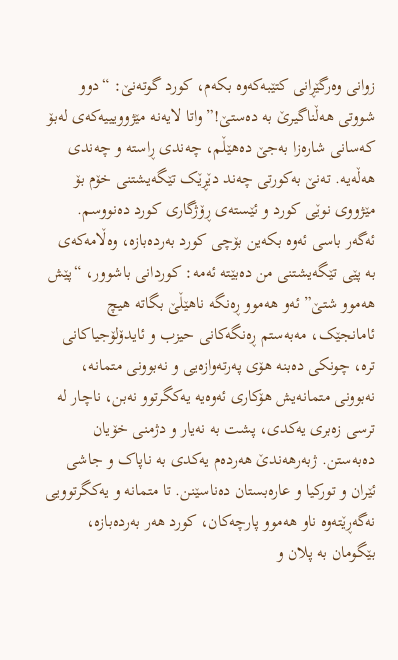زوانی وەرگێڕانی کتێبەکەوە بکەم، کورد گوتەنێ: “دوو شووتی هەڵناگیرێ بە دەستێ!” واتا لایەنە مێژوویییەکەی لەبۆ کەسانی شارەزا بەجێ دەهێڵم، چەندی ڕاستە و چەندی هەڵەیە. تەنێ بەکورتی چەند دێڕێک تێگەیشتنی خۆم بۆ مێژووی نوێی کورد و ئێستەی ڕۆژگاری کورد دەنووسم. ئەگەر باسی ئەوە بکەین بۆچی کورد بەردەبازە، وەڵامەکەی بە پێی تێگەیشتنی من دەبێتە ئەمە: کوردانی باشوور، “پێش هەموو شتێ” ئەو هەموو ڕەنگە ناهێڵێ بگاتە هیچ ئامانجێک، مەبەستم ڕەنگەکانی حیزب و ئایدۆلۆجیاکانی ترە، چونکی دەبنە هۆی پەرتەوازەیی و نەبوونی متمانە، نەبوونی متمانەیش هۆکاری ئەوەیە یەکگرتوو نەبن، ناچار لە ترسی زەبری یەکدی، پشت بە نەیار و دژمنی خۆیان دەبەستن. ژبەرهەندێ هەردەم یەکدی بە ناپاک و جاشی ئێران و تورکیا و عارەبستان دەناسێنن. تا متمانە و یەکگرتوویی نەگەڕێتەوە ناو هەموو پارچەکان، کورد هەر بەردەبازە، بێگومان بە پلان و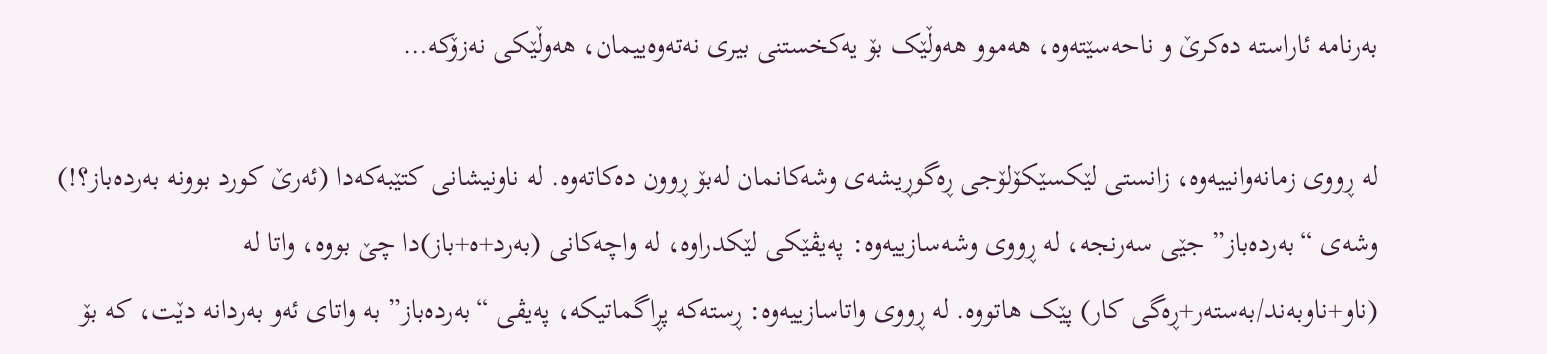بەرنامە ئاراستە دەکرێ و ناحەسێتەوە، هەموو هەوڵێک بۆ یەکخستنی بیری نەتەوەییمان، هەوڵێکی نەزۆکە…

لە ڕووی زمانەوانییەوە، زانستی لێکسێکۆلۆجی ڕەگوڕیشەی وشەکانمان لەبۆ ڕوون دەکاتەوە. لە ناونیشانی کتێبەکەدا (ئەرێ کورد بوونە بەردەباز؟!) وشەی “بەردەباز” جێی سەرنجە، لە ڕووی وشەسازییەوە: پەیڤێکی لێکدراوە، لە واچەکانی (بەرد+ە+باز)دا چێ بووە، واتا لە (ناو+ناوبەند/بەستەر+ڕەگی کار) پێک هاتووە. لە ڕووی واتاسازییەوە: ڕستەکە پڕاگماتیکە، پەیڤی “بەردەباز” بە واتای ئەو بەردانە دێت، کە بۆ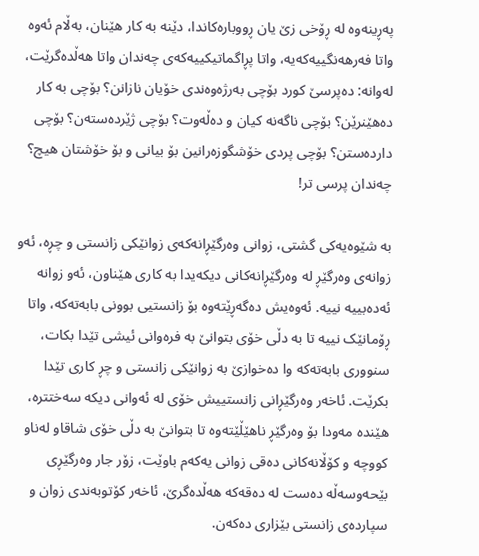پەڕینەوە لە ڕۆخی زێ یان ڕووبارەکاندا، دێنە بە کار هێنان، بەڵام ئەوە واتا فەرهەنگییەکەیە، واتا پڕاگماتیکییەکەی چەندان واتا هەڵدەگرێت، لەوانە: دەپرسێ کورد بۆچی بەرژەوەندی خۆیان نازانن؟ بۆچی بە کار دەهێنرێن؟ بۆچی ناگەنە کیان و دەڵەوت؟ بۆچی ژێردەستەن؟ بۆچی داردەستن؟ بۆچی پردی خۆشگوزەرانین بۆ بیانی و بۆ خۆشتان هیچ؟ چەندان پرسی تر!

بە شێوەیەکی گشتی، زوانی وەرگێڕانەکەی زوانێکی زانستی و چڕە، ئەو زوانەی وەرگێڕ لە وەرگێڕانەکانی دیکەیدا بە کاری هێناون، ئەو زوانە ئەدەبییە نییە. ئەوەیش دەگەڕێتەوە بۆ زانستیی بوونی بابەتەکە، واتا ڕۆمانێک نییە تا بە دڵی خۆی بتوانێ بە فرەوانی ئیشی تێدا بکات، سنووری بابەتەکە وا دەخوازێ بە زوانێکی زانستی و چڕ کاری تێدا بکرێت. ئاخەر وەرگێڕانی زانستییش خۆی لە ئەوانی دیکە سەختترە، هێندە مەودا بۆ وەرگێڕ ناهێڵێتەوە تا بتوانێ بە دڵی خۆی شاقاو لەناو کووچە و کۆڵانەکانی دەقی زوانی یەکەم باوێت، زۆر جار وەرگێڕی بێحەوسەڵە دەست لە دەقەکە هەڵدەگرێ، ئاخەر کۆتوبەندی زوان و سپاردەی زانستی بێزاری دەکەن.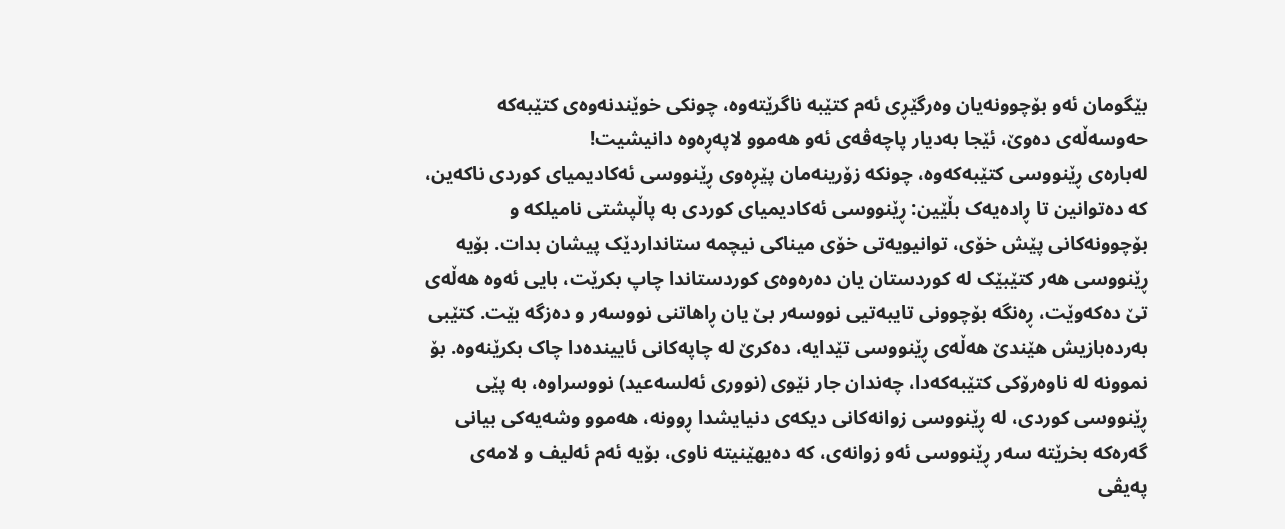بێگومان ئەو بۆچوونەیان وەرگێڕی ئەم کتێبە ناگرێتەوە، چونکی خوێندنەوەی کتێبەکە حەوسەڵەی دەوێ، ئێجا بەدیار پاچەڤەی ئەو هەموو لاپەڕەوە دانیشیت!
لەبارەی ڕێنووسی کتێبەکەوە، چونکە زۆرینەمان پێڕەوی ڕێنووسی ئەکادیمیای کوردی ناکەین، کە دەتوانین تا ڕادەیەک بڵێین: ڕێنووسی ئەکادیمیای کوردی بە پاڵپشتی نامیلکە و بۆچوونەکانی پێش خۆی، توانیویەتی خۆی میناکی نیچمە ستانداردێک پیشان بدات. بۆیە ڕێنووسی هەر کتێبێک لە کوردستان یان دەرەوەی کوردستاندا چاپ بکرێت، بایی ئەوە هەڵەی تێ دەکەوێت، ڕەنگە بۆچوونی تایبەتیی نووسەر بێ یان ڕاهاتنی نووسەر و دەزگە بێت. کتێبی بەردەبازیش هێندێ هەڵەی ڕێنووسی تێدایە، دەکرێ لە چاپەکانی ئاییندەدا چاک بکرێنەوە. بۆ نموونە لە ناوەرۆکی کتێبەکەدا، چەندان جار نێوی (نووری ئەلسەعید) نووسراوە، بە پێی ڕێنووسی کوردی، لە ڕێنووسی زوانەکانی دیکەی دنیایشدا ڕوونە، هەموو وشەیەکی بیانی گەرەکە بخرێتە سەر ڕێنووسی ئەو زوانەی، کە دەیهێنیتە ناوی، بۆیە ئەم ئەلیف و لامەی پەیڤی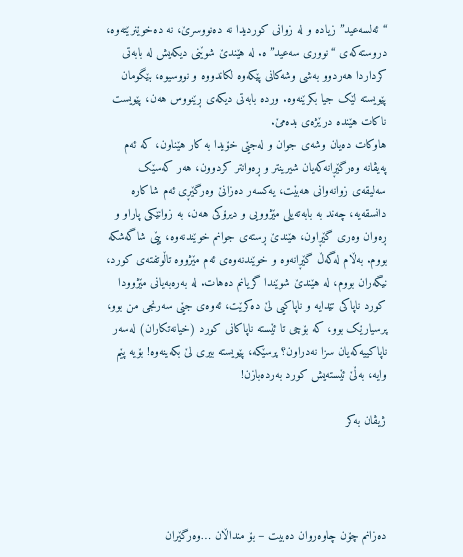“ئەلسەعید” زیادە و لە زوانی کوردیدا نە دەنووسرێ، نە دەخوێنرێتەوە، دروستەکەی “نووری سەعید”ە. لە هێندێ شوێنی دیکەیش لە بابەتی کرداردا هەردوو بەشی وشەکانی پێکەوە لکاندووە و نووسیوە، بێگومان پێویستە لێک جیا بکرێنەوە. وردە بابەتی دیکەی ڕێنووس هەن، پێویست ناکات هێندە درێژەی بدەمێ.
هاوکات دەیان وشەی جوان و لەجێی خۆیدا بە کار هێناون، کە ئەم پەیڤانە وەرگێڕانەکەیان شیرینتر و ڕەوانتر کردوون، هەر کەسێک سەلیقەی زوانەوانی هەبێت، یەکسەر دەزانێ وەرگێڕی ئەم شاکارە دانسقەیە، چەند بە بابەتەیلی مێژوویی و دیرۆکی هەن، بە زوانێکی پاراو و ڕەوان وەری گێڕاون، هێندێ ڕستەی جوانم خوێندنەوە، پێی شاگەشکە بووم. بەڵام لەگەڵ گێڕانەوە و خوێندنەوەی ئەم مێژووە تاڵوتفتەی کورد، نیگەران بووم، لە هێندێ شوێندا گریانم دەهات. لە بەرەبەیانی مێژوودا کورد ناپاکی تێدایە و ناپاکیی لێ دەکرێت، ئەوەی جێی سەرنجی من بوو، پرسیارێک بوو، کە بۆچی تا ئێستە ناپاکانی کورد (خیانەتکاران) لەسەر ناپاکییەکەیان سزا نەدراون؟ پرسێکە، پێویستە بیری لێ بکەینەوە! بۆیە پێم وایە، بەڵێ ئێستەیش کورد بەردەبازن!

ژیڤان بەکر




ده‌زانم چۆن چاوه‌روان ده‌بیت – بۆ منداڵان …وه‌رگێران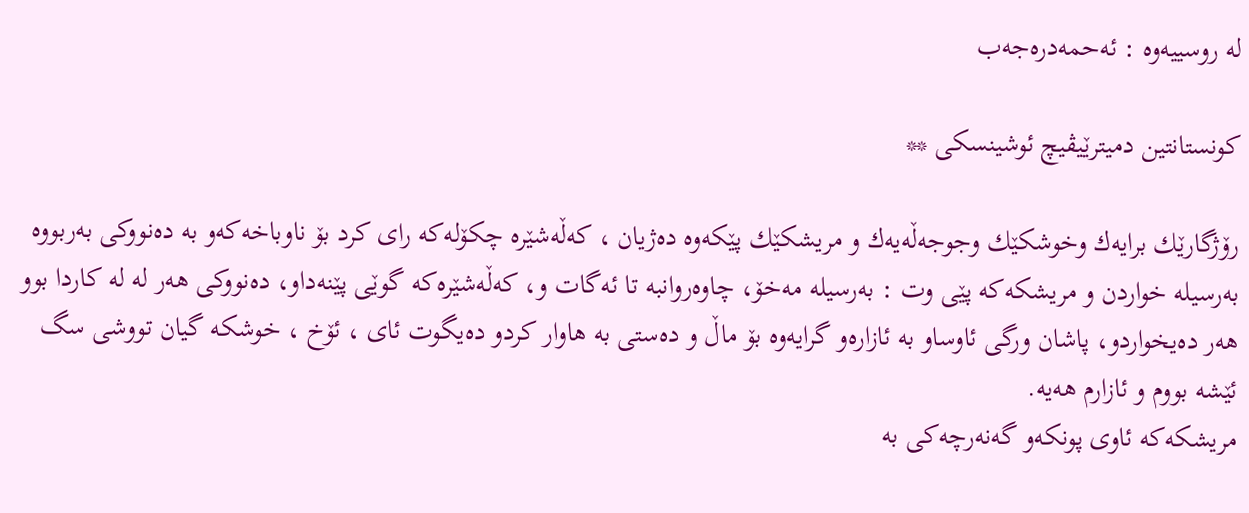له‌ روسییه‌وه‌ : ئه‌حمه‌دره‌جه‌ب

كونستانتین دمیترێیڤیچ ئوشینسكی **

رۆژگارێك برایه‌ك وخوشكێك وجوجه‌ڵه‌یه‌ك و مریشكێك پێكه‌وه‌ ده‌ژیان ، كه‌ڵه‌شێره‌ چكۆله‌كه‌ رای كرد بۆ ناوباخه‌كه‌و به‌ ده‌نووكی به‌ربووه‌ به‌رسیله‌ خواردن و مریشكه‌كه‌ پێی وت : به‌رسیله‌ مه‌خۆ، چاوه‌روانبه‌ تا ئه‌گات و، كه‌ڵه‌شێره‌كه‌ گوێی پێنه‌داو، ده‌نووكی هه‌ر له‌ له‌ كاردا بوو هه‌ر ده‌یخواردو، پاشان ورگی ئاوساو به‌ ئازاره‌و گرایه‌وه‌ بۆ ماڵ و ده‌ستی به‌ هاوار كردو ده‌یگوت ئای ، ئۆخ ، خوشكه گیان‌ تووشی سگ ئێشه‌ بووم و ئازارم هه‌یه‌.
مریشكه‌كه‌ ئاوی پونكه‌و گه‌نه‌رچه‌كی به‌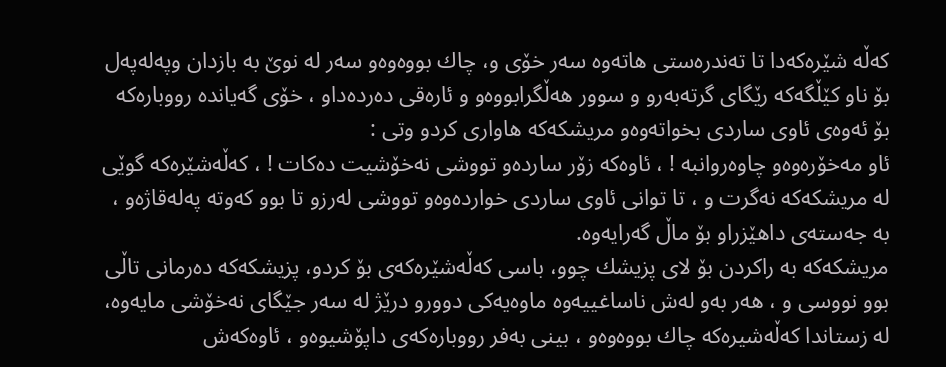كه‌ڵه‌ شێره‌كه‌دا تا ته‌ندره‌ستی هاته‌وه‌ سه‌ر خۆی و، چاك بووه‌وه‌و سه‌ر له‌ نوێ به‌ بازدان وپه‌له‌په‌ل بۆ ناو كێڵگه‌كه‌ رێگای گرته‌به‌رو و سوور هه‌ڵگرابووه‌و و ئاره‌قی ده‌رده‌داو ، خۆی گه‌یانده‌ رووباره‌كه بۆ ئه‌وه‌ی ئاوی ساردی بخواته‌وه‌‌و مریشكه‌كه‌ هاواری كردو وتی :
ئاو مه‌خۆره‌وه‌و چاوه‌روانبه‌ ! ، ئاوه‌كه‌ زۆر سارده‌و تووشی نه‌خۆشیت ده‌كات ! ، كه‌ڵه‌شێره‌كه‌ گوێی له‌ مریشكه‌كه‌ نه‌گرت و ، تا توانی ئاوی ساردی خوارده‌وه‌و تووشی له‌رزو تا بوو كه‌وته‌ په‌له‌قاژه‌و ، به‌ جه‌سته‌ی داهێزراو بۆ ماڵ گه‌رایه‌وه‌.
مریشكه‌كه‌ به‌ راكردن بۆ لای پزیشك چوو، باسی كه‌ڵه‌شێره‌كه‌ی بۆ كردو، پزیشكه‌كه‌ ده‌رمانی تاڵی بوو نووسی و ، هه‌ر به‌و له‌ش ناساغییه‌وه‌ ماوه‌یه‌كی دوورو درێژ له‌ سه‌ر جێگای نه‌خۆشی مایه‌وه‌،
له‌ زستاندا كه‌ڵه‌شیره‌كه‌ چاك بووه‌وه‌و ، بینی به‌فر رووباره‌كه‌ی داپۆشیوه‌و ، ئاوه‌كه‌ش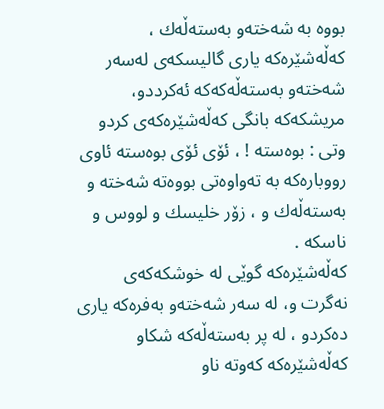بووه‌ به‌ شه‌خته‌و به‌سته‌ڵه‌ك ، كه‌ڵه‌شێره‌كه‌ یاری گالیسكه‌ی‌ له‌سه‌ر شه‌خته‌و به‌سته‌ڵه‌كه‌كه‌ ئه‌كرددو، مریشكه‌كه‌ بانگی كه‌ڵه‌شێره‌كه‌ی كردو وتی : بوه‌سته ‌! ، ئۆی ئۆی بوه‌سته‌ ئاوی رووباره‌كه‌ به‌ ته‌واوه‌تی بووه‌ته‌ شه‌خته‌ و به‌سته‌ڵه‌ك و ، زۆر خلیسك و لووس و ناسكه‌ .
كه‌ڵه‌شێره‌كه‌ گوێی له‌ خوشكه‌كه‌ی نه‌گرت و، له‌ سه‌ر شه‌خته‌و به‌فره‌كه یاری ده‌كردو ، له‌ پر به‌سته‌ڵه‌كه‌ شكاو كه‌ڵه‌شێره‌كه‌ كه‌وته‌ ناو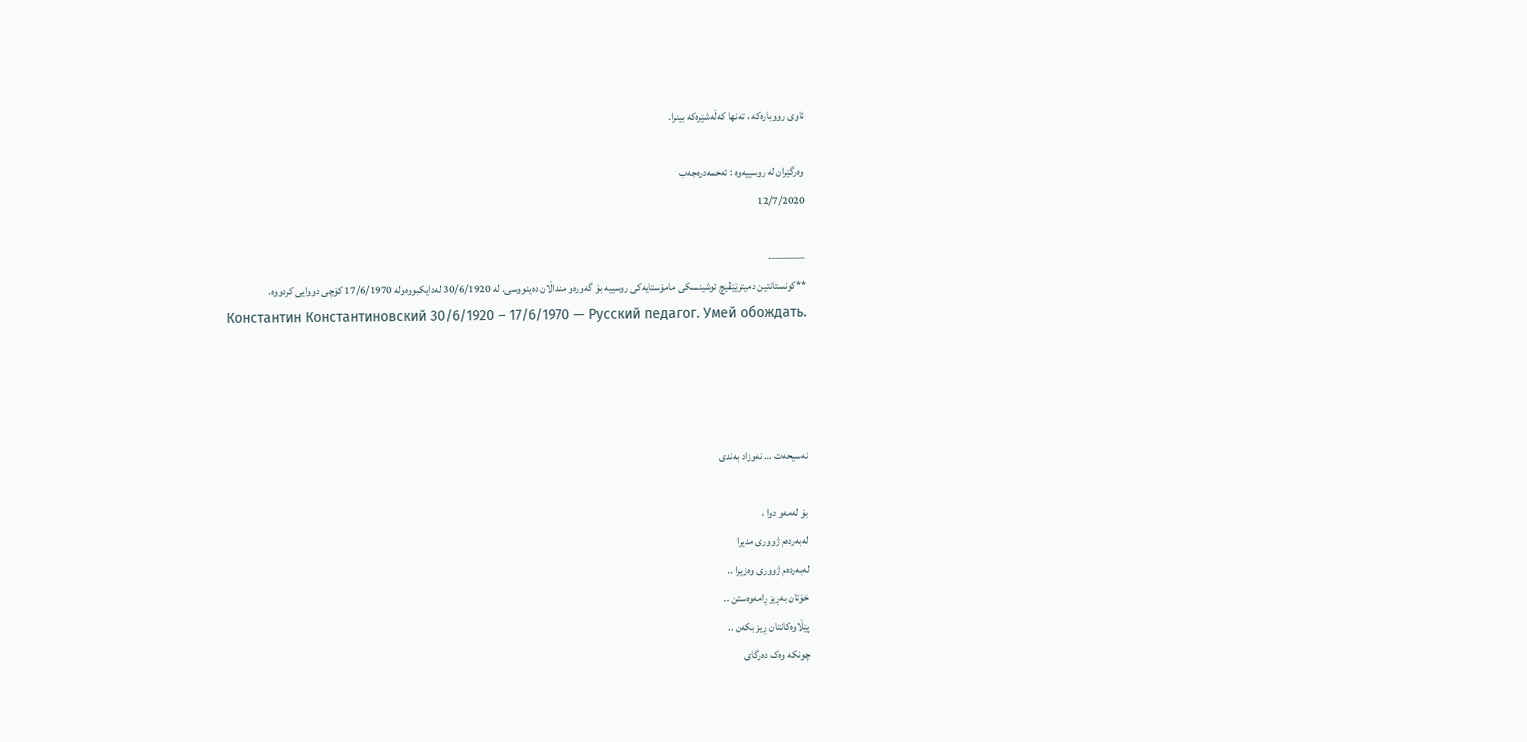ئاوی رووباره‌كه‌ ، ته‌نها كه‌ڵه‌شێره‌كه‌ بینرا.

وه‌رگێران له‌ روسییه‌وه‌ : ئه‌حمه‌دره‌جه‌ب
12/7/2020

———-
**كونستانتین دمیترێێڤیچ ئوشینسكی مامۆستایه‌كی روسییه‌ بۆ گه‌وره‌و منداڵان ده‌ینووسی. له‌ 30/6/1920 له‌دایكبووه‌وله‌ 17/6/1970 كۆچی دووایی كردووه‌.
Константин Константиновский 30/6/1920 – 17/6/1970 — Русский педагог. Умей обождать.




نەسیحەت … نەوزاد بەندی

بۆ لەمەو دوا ،
لەبەردەم ژووری مدیرا
لەبەردەم ژووری وەزیرا ..
خۆتان بەڕیز ڕامەوەستن ..
پێڵاوەکانتان ڕیز بکەن ..
چونکە وەک دەرگای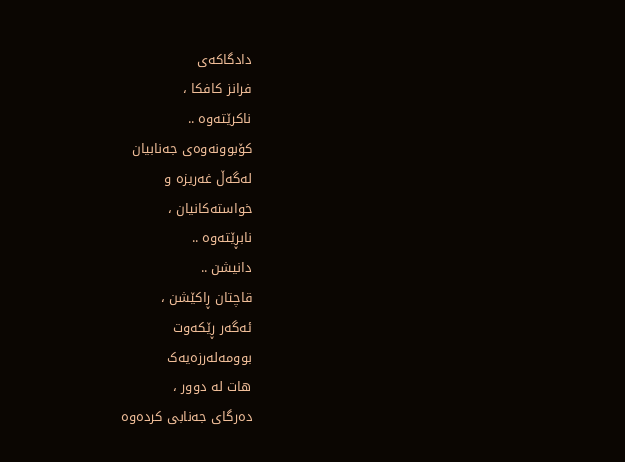دادگاکەی
فرانز کافکا ،
ناکرێتەوە ..
کۆبوونەوەی جەنابیان
لەگەڵ غەریزە و
خواستەکانیان ،
نابڕێتەوە ..
دانیشن ..
قاچتان ڕاکێشن ،
ئەگەر ڕێکەوت
بوومەلەرزەیەک
هات لە دوور ،
دەرگای جەنابی کردەوە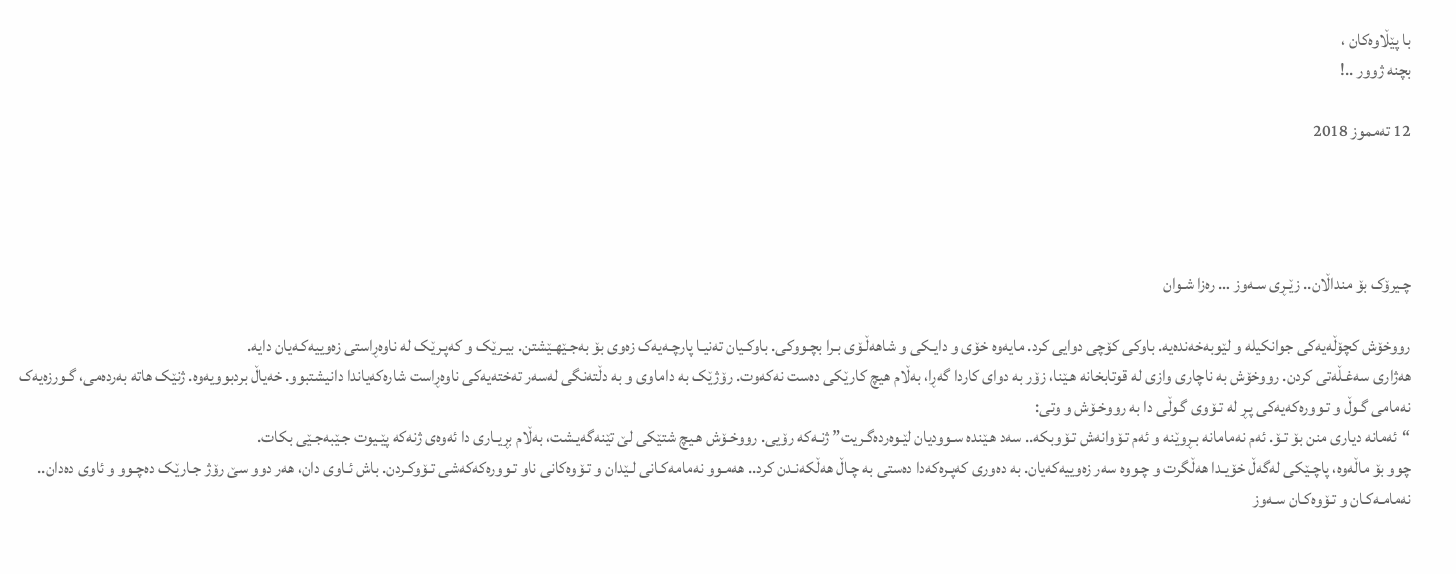با پێڵاوەکان ،
بچنە ژوور ..!

12 تەمموز 2018




چـیرۆک بۆ منداڵان.. زێـڕی سـەوز … رەزا شـوان

رووخۆش کچۆڵەیەکی جوانکیلە و لێوبەخەندەیە. باوکی کۆچی دوایی کرد. مایەوە خۆی و دایـکی و شاهەڵـۆی بـرا بچـووکی. باوکـیان تەنیـا پارچـەیەک زەوی بۆ بەجـێهـێشتن. بیـرێک و کەپـرێک لە ناوەڕاستی زەوییەکـەیان دایە.
هەژاری سەغـڵەتی کردن. رووخۆش بە ناچاری وازی لە قوتابخانە هـێنا، زۆر بە دوای کاردا گەڕا، بەڵام هیچ کارێکی دەست نەکەوت. رۆژێک بە داماوی و بە دڵتەنگی لەسەر تەختەیەکی ناوەڕاست شارەکەیاندا دانیشتبوو. خەیاڵ بردبوویەوە. ژنێک هاتە بەردەمی، گـورزەیەک نەمامی گـوڵ و تـوورەکەیەکی پـڕ لە تـۆوی گـوڵی دا بە رووخـۆش و وتی:
“ئەمانە دیاری منن بۆ تـۆ. ئەم نەمامانە بـڕوێنە و ئەم تـۆوانەش تـۆوبکە.. سەد هـێندە سـوودیان لێـوەردەگـریت” ژنـەکە رۆیی. رووخـۆش هـیچ شتێکی لێ تێنەگەیـشت، بەڵام بڕیـاری دا ئەوەی ژنەکە پێـیوت جـێبەجـێی بکات.
چوو بۆ ماڵەوە، پاچـێکی لەگەڵ خۆیـدا هەڵگرت و چـووە سەر زەوییەکەیان. بە دەوری کەپـرەکەدا دەستی بە چـاڵ هەڵکەنـدن کرد.. هەمـوو نەمامەکـانی لـێدان و تـۆوەکانی ناو تـوورەکەکەشی تـۆوکـردن. باش ئـاوی دان، هەر دوو سێ رۆژ جـارێک دەچـوو و ئاوی دەدان.. نەمامـەکـان و تـۆوەکـان سـەوز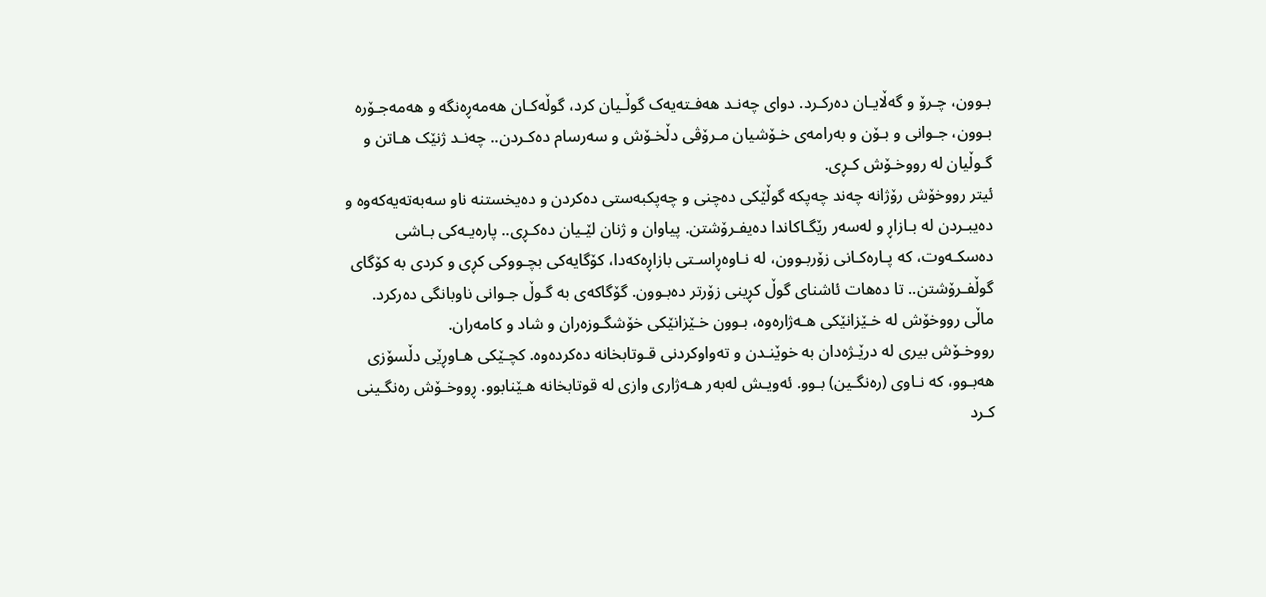بـوون، چـرۆ و گەڵایـان دەرکـرد. دوای چەنـد هەفـتەیەک گوڵـیان کرد، گوڵەکـان هەمەڕەنگە و هەمەجـۆرە بـوون، جـوانی و بـۆن و بەرامەی خـۆشیان مـرۆڤی دڵخـۆش و سەرسام دەکـردن.. چەنـد ژنێک هـاتن و گـوڵیان لە رووخـۆش کـڕی.
ئیتر رووخۆش رۆژانە چەند چەپکە گوڵێکی دەچنی و چەپکبەستی دەکردن و دەیخستنە ناو سەبەتەیەکەوە و دەیبـردن لە بـازاڕ و لەسەر رێگـاکاندا دەیفـرۆشتن. پیاوان و ژنان لێـيان دەکـڕی.. پارەیـەکی بـاشی دەسکـەوت، کە پـارەکـانی زۆربـوون، لە نـاوەڕاسـتی بازاڕەکەدا، کۆگایەکی بچـووکی کڕی و کردی بە کۆگای گوڵفـرۆشتن.. تا دەهات ئاشنای گوڵ کڕينی زۆرتر دەبـوون. گۆگاکەی بە گـوڵ جـوانی ناوبانگی دەرکرد. ماڵی رووخۆش لە خـێزانێکی هـەژارەوە، بـوون خـێزانێکی خۆشگـوزەران و شاد و کامەران.
رووخـۆش بیری لە درێـژەدان بە خوێنـدن و تەواوکردنی قـوتابخانە دەکردەوە. کچـێکی هـاوڕێی دڵسۆزی هەبـوو، کە نـاوی (رەنگـین) بـوو. ئەویـش لەبەر هـەژاری وازی لە قوتابخانە هـێنابوو. ڕووخـۆش رەنگـینی کـرد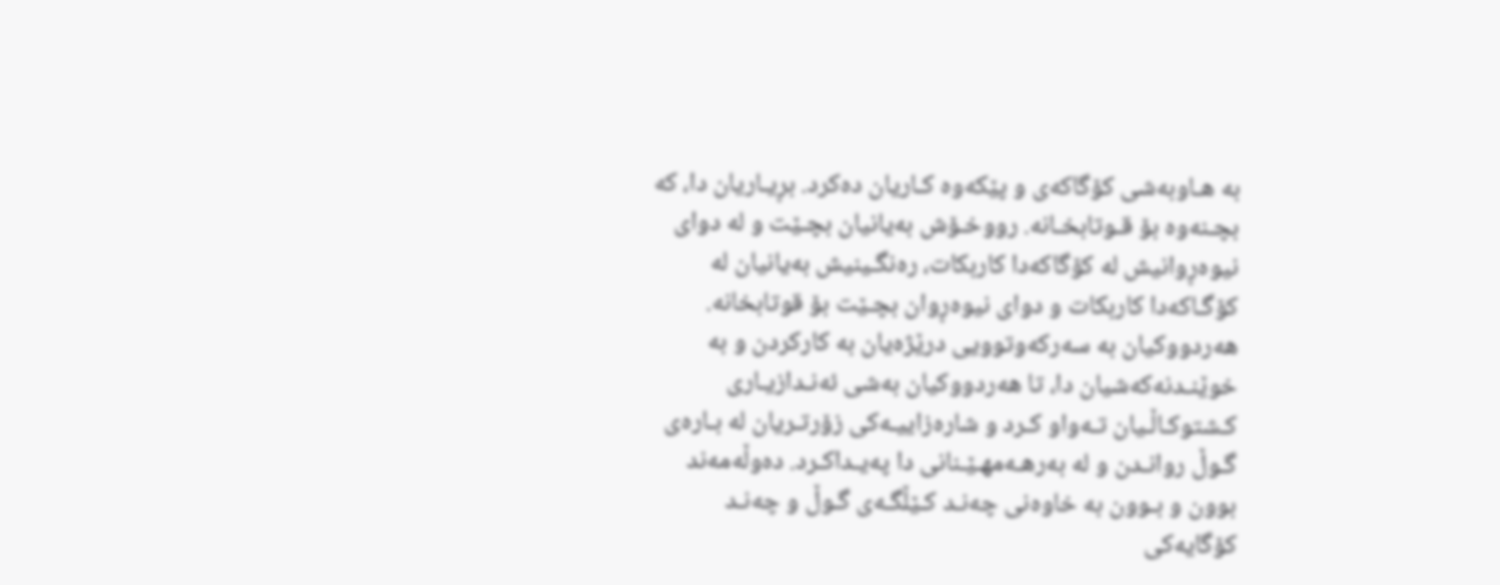بە هـاوبەشی کۆگاکەی و پێکەوە کـاریان دەکرد. بڕیـاریان دا، کە بچـنەوە بۆ قـوتابخـانە. رووخـۆش بەیانیان بچـێت و لە دوای نیوەڕوانیش لە کۆگاکەدا کاربکات، رەنگـینیش بەیانیان لە کۆگـاکەدا کاربکات و دوای نيوەڕوان بچـێت بۆ قوتابخانە. هەردووکیان بە سەرکەوتوویی درێژەیان بە کارکردن و بە خوێنـدنەکەشیان دا، تا هەردووکیان بەشی ئەنـدازیـاری کـشتوکـاڵـیان تـەواو کـرد و شارەزاییـەکی زۆرتـریان لە بـارەی گـوڵ روانـدن و لە بەرهـەمهـێـنانی دا پەیـداکـرد. دەوڵەمەند بوون و بـوون بە خاوەنی چەنـد کـێڵگـەی گـوڵ و چەنـد کۆگایەکی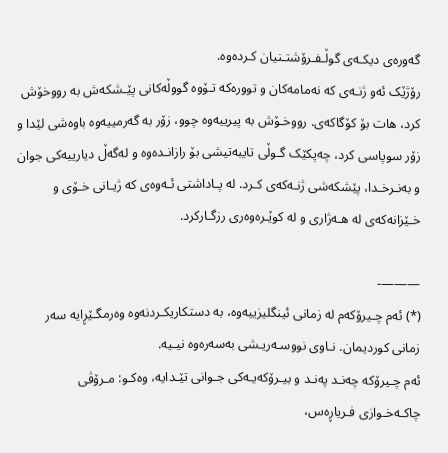گەورەی دیکـەی گوڵـفـرۆشتـنیان کـردەوە.
رۆژێک ئەو ژنـەی کە نەمامەکان و توورەکە تـۆوە گووڵەکانی پێـشکەش بە رووخۆش کرد، هات بۆ کۆگاکەی. رووخـۆش بە پیرییەوە چوو، زۆر بە گەرمییەوە باوەشی لێدا و زۆر سوپاسی کرد، چەپکێک گـوڵی تایبەتیشی بۆ رازانـدەوە و لەگەڵ دیارییەکی جوان و بەنـرخـدا، پێشکەشی ژنـەکەی کـرد. لە پـاداشتی ئـەوەی کە ژیـانی خـۆی و خـێزانەکەی لە هـەژاری و لە کوێـرەوەری رزگـارکرد.

———-
(*) ئه‌م چـیرۆكه‌م لە زمانی ئینگلیزییەوە، بە دستکاریکـردنەوە وەرمگـێڕایە سەر زمانی کوردیمان. نـاوی نووسـەریـشی بەسەرەوە نیـیە.
ئەم چـیرۆکە چەنـد پەنـد و بیـرۆکەیـەکی جـوانی تێـدایە، وەکـو: مـرۆڤی چاکـەخـوازی فـریاڕەس،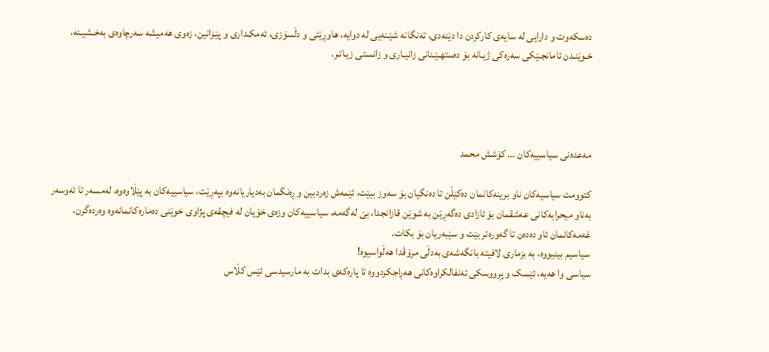دەسکەوت و دارایی لە سایەی کارکردن دا دێنەدی، تەنگانە شێـنەیی لە دوایە، هاوڕێتی و دڵسۆزی، ئەمکـداری و پێـزانین، زەوی هەمیشە سەرچاوەی بەخـشیـنە، خـوێنـدن ئامانجـێکی سەرەکی ژیـانە بۆ دەستهـێـنانی زانیـاری و زانستی زیـاتـر.




مەعدەنی سیاسییەکان … کۆشش محمد

کتوومت سیاسیەکان ناو برینەکانمان دەکێڵن تا دەنگیان بۆ سەوز ببێت، ئێمەش زەردبین و ڕەنگمان بەدیاریانەوە بپەڕێت، سیاسییەکان بە پێڵاوەوە، لەمسەر تا ئەوسەر بەناو میحرابەکانی عەشقمان بۆ ئازادی دەگەڕێن بە شوێن قازانجدا، بێ لەگەمە، سیاسییەکان وزەی خۆیان لە فیچقەی پژاوی خوێنی دەمارەکانمانەوە وەردەگرن، غەمەکانمان ئاو دەدەن تا گەورەتر بێت و سێبەریان بۆ بکات.
سیاسیم بینیووە، بە بزماری لافیتە بانگەشەی بەدڵی مرۆڤدا هەڵواسیوە!
سیاسی وا هەیە، ئێسک و پڕووسکی ئەنفالکراوەکانی هەڕاجکردووە تا پارەکەی بدات بە مارسیدسی ئێس کڵاس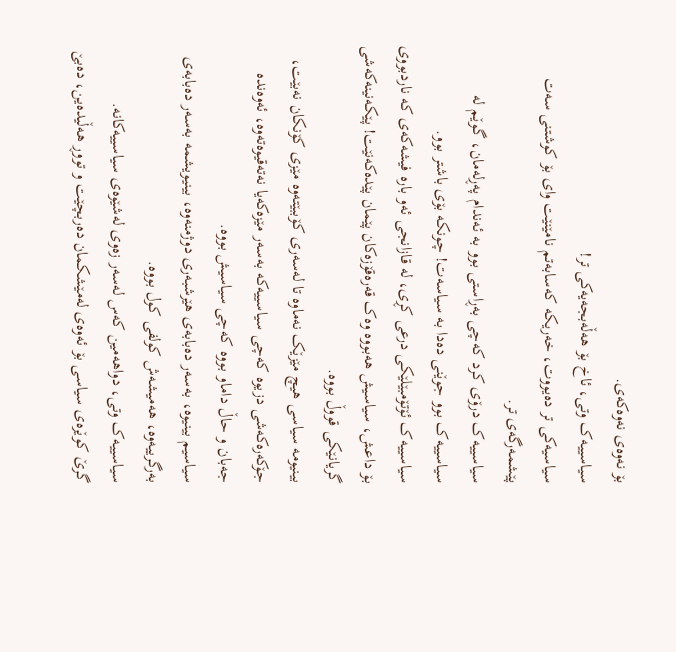بۆ نەوەی نەوەکەی.
سیاسییەک وتی، ئاخ بۆ هەڵەبجەیەکی تر!
سیاسیەکی تر دەیووت، خەریکە کەسابەتم نامێنێت وای بۆ کوشتنی سەت پێشمەرگەی تر.
سیاسییەک درۆی کرد کەچی بەڕاستی بوو بە ئەندام پەڕلەمان، گوێم لە سیاسییەک بوو جوێنی دەدا بە سیاسەت! چونکە بۆی باشتر بوو.
سیاسییەک ئۆتۆمبێلێکی درعی کڕی، لە قازانجی ئەو بارە فیشەکەی کە ناردبووی بۆ داعش، سیاسیش هەبووە وەک قەرەقۆزەکان پێمان پێدەکەنێت! پێکەنینەکەشی گریانێکی قووڵ بووە.
بینیومە سیاسی هیچ مێزێک نەماوە تا لەسەری کۆببێتەوە مێزی کۆنکان نەبێت، جۆکەرەکەشی دزیوە کەچی سیاسییەکە بەسەر مێزەکەیا نەتەقیوەتەوە، ئەوەندە جەبان و حاڵ داماو بووە کەچی سیاسیش بووە.
سیاسیم بینیوە، بەسەر دەبابەی هێرشبەری دوژمنەوە، بینیویشمە بەسەر دەبابەی بەرگرییەوە، هەمیشەش کولفی کول بووە.
سیاسییەک وتی، دواهەمین کەس لەسەر زەوی لەشێوەی سیاسییەکانە.
گرێ کوێرەی سیاسی بۆ ئەوەی لەمێشکمان دەربچێت و تووڕ هەڵیدەین، دەبێ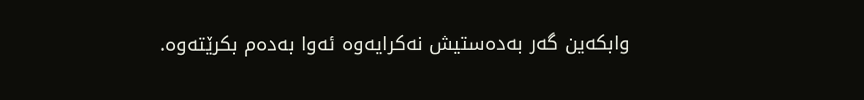وابکەین گەر بەدەستیش نەکرایەوە ئەوا بەدەم بکرێتەوە.